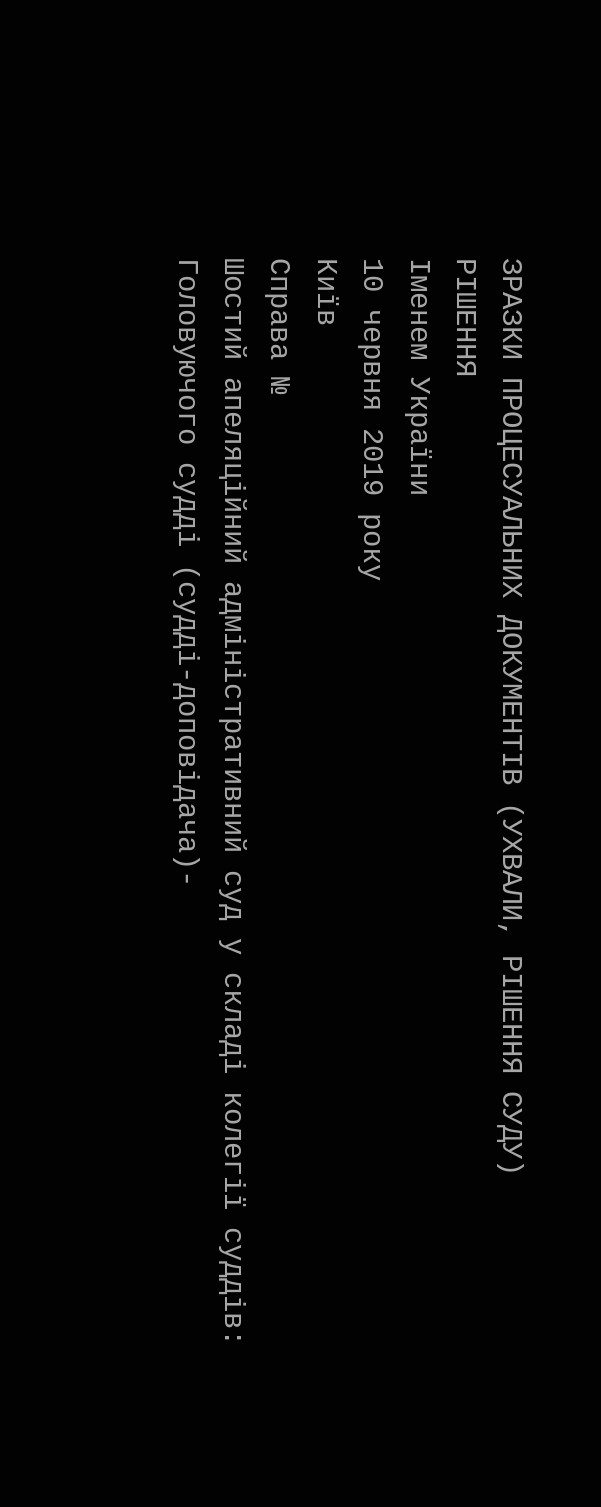ЗРАЗКИ ПРОЦЕСУАЛЬНИХ ДОКУМЕНТІВ (УХВАЛИ, РІШЕННЯ СУДУ)
РІШЕННЯ
Іменем України
10 червня 2019 року
Київ
Справа №
Шостий апеляційний адміністративний суд у складі колегії суддів:
Головуючого судді (судді-доповідача)-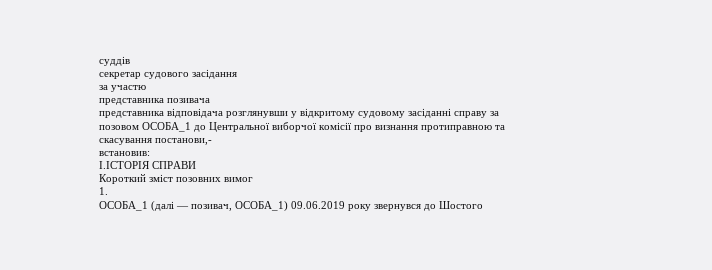суддів
секретар судового засідання
за участю
представника позивача
представника відповідача розглянувши у відкритому судовому засіданні справу за позовом ОСОБА_1 до Центральної виборчої комісії про визнання протиправною та скасування постанови,-
встановив:
І.ІСТОРІЯ СПРАВИ
Короткий зміст позовних вимог
1.
ОСОБА_1 (далі — позивач, ОСОБА_1) 09.06.2019 року звернувся до Шостого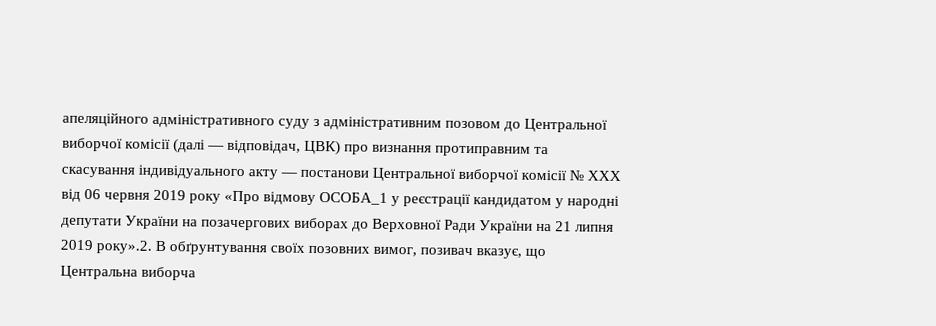апеляційного адміністративного суду з адміністративним позовом до Центральної виборчої комісії (далі — відповідач, ЦВК) про визнання протиправним та скасування індивідуального акту — постанови Центральної виборчої комісії № ХХХ від 06 червня 2019 року «Про відмову ОСОБА_1 у реєстрації кандидатом у народні депутати України на позачергових виборах до Верховної Ради України на 21 липня 2019 року».2. В обґрунтування своїх позовних вимог, позивач вказує, що Центральна виборча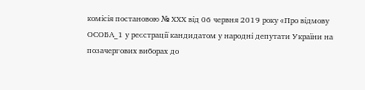комісія постановою № ХХХ від 06 червня 2019 року «Про відмову ОСОБА_1 у реєстрації кандидатом у народні депутати України на позачергових виборах до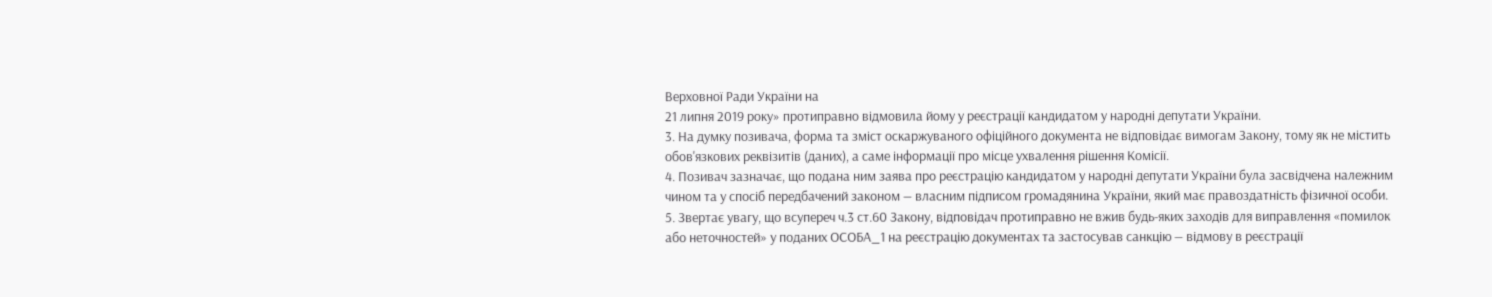Верховної Ради України на
21 липня 2019 року» протиправно відмовила йому у реєстрації кандидатом у народні депутати України.
3. На думку позивача, форма та зміст оскаржуваного офіційного документа не відповідає вимогам Закону, тому як не містить обов'язкових реквізитів (даних), а саме інформації про місце ухвалення рішення Комісії.
4. Позивач зазначає, що подана ним заява про реєстрацію кандидатом у народні депутати України була засвідчена належним чином та у спосіб передбачений законом — власним підписом громадянина України, який має правоздатність фізичної особи.
5. Звертає увагу, що всупереч ч.3 ст.60 Закону, відповідач протиправно не вжив будь-яких заходів для виправлення «помилок або неточностей» у поданих ОСОБА_1 на реєстрацію документах та застосував санкцію — відмову в реєстрації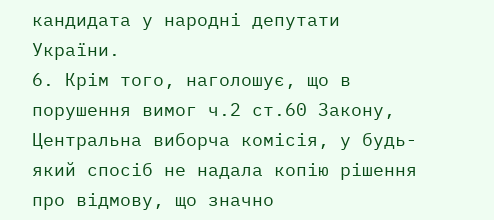кандидата у народні депутати України.
6. Крім того, наголошує, що в порушення вимог ч.2 ст.60 Закону, Центральна виборча комісія, у будь- який спосіб не надала копію рішення про відмову, що значно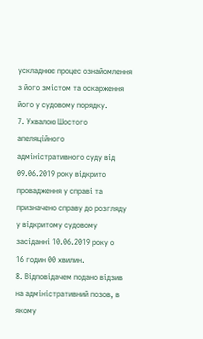ускладнює процес ознайомлення з його змістом та оскарження його у судовому порядку.
7. Ухвалою Шостого апеляційного адміністративного суду від 09.06.2019 року відкрито провадження у справі та призначено справу до розгляду у відкритому судовому засіданні 10.06.2019 року о
16 годин 00 хвилин.
8. Відповідачем подано відзив на адміністративний позов, в якому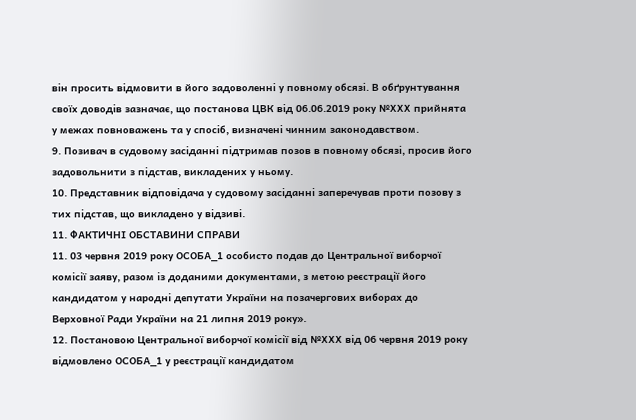він просить відмовити в його задоволенні у повному обсязі. В обґрунтування своїх доводів зазначає, що постанова ЦВК від 06.06.2019 року №ХХХ прийнята у межах повноважень та у спосіб, визначені чинним законодавством.
9. Позивач в судовому засіданні підтримав позов в повному обсязі, просив його задовольнити з підстав, викладених у ньому.
10. Представник відповідача у судовому засіданні заперечував проти позову з тих підстав, що викладено у відзиві.
11. ФАКТИЧНІ ОБСТАВИНИ СПРАВИ
11. 03 червня 2019 року ОСОБА_1 особисто подав до Центральної виборчої комісії заяву, разом із доданими документами, з метою реєстрації його кандидатом у народні депутати України на позачергових виборах до Верховної Ради України на 21 липня 2019 року».
12. Постановою Центральної виборчої комісії від №ХХХ від 06 червня 2019 року відмовлено ОСОБА_1 у реєстрації кандидатом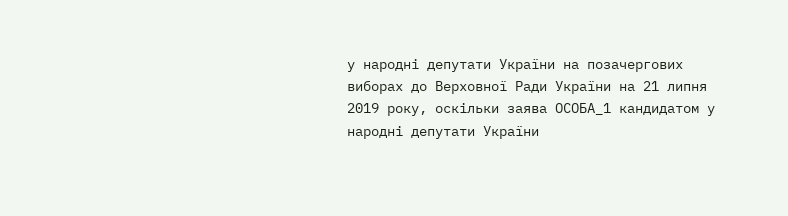у народні депутати України на позачергових виборах до Верховної Ради України на 21 липня 2019 року, оскільки заява ОСОБА_1 кандидатом у народні депутати України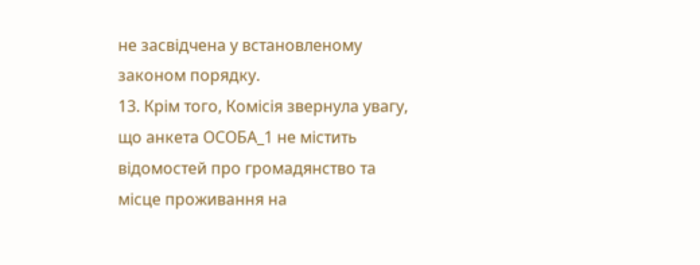не засвідчена у встановленому законом порядку.
13. Крім того, Комісія звернула увагу, що анкета ОСОБА_1 не містить відомостей про громадянство та місце проживання на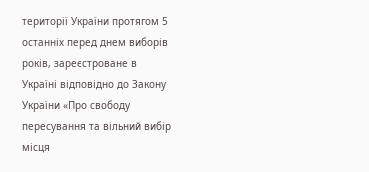території України протягом 5 останніх перед днем виборів років, зареєстроване в Україні відповідно до Закону України «Про свободу пересування та вільний вибір місця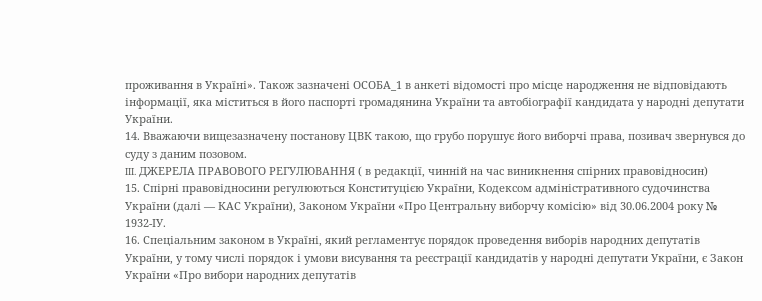проживання в Україні». Також зазначені ОСОБА_1 в анкеті відомості про місце народження не відповідають інформації, яка міститься в його паспорті громадянина України та автобіографії кандидата у народні депутати України.
14. Вважаючи вищезазначену постанову ЦВК такою, що грубо порушує його виборчі права, позивач звернувся до суду з даним позовом.
III. ДЖЕРЕЛА ПРАВОВОГО РЕГУЛЮВАННЯ ( в редакції, чинній на час виникнення спірних правовідносин)
15. Спірні правовідносини регулюються Конституцією України, Кодексом адміністративного судочинства України (далі — КАС України), Законом України «Про Центральну виборчу комісію» від 30.06.2004 року № 1932-ІУ.
16. Спеціальним законом в Україні, який регламентує порядок проведення виборів народних депутатів України, у тому числі порядок і умови висування та реєстрації кандидатів у народні депутати України, є Закон України «Про вибори народних депутатів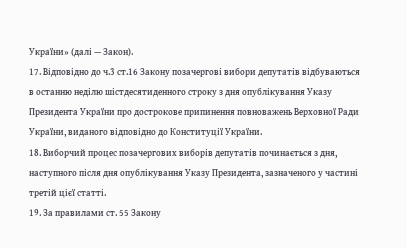України» (далі — Закон).
17. Відповідно до ч.3 ст.16 Закону позачергові вибори депутатів відбуваються в останню неділю шістдесятиденного строку з дня опублікування Указу Президента України про дострокове припинення повноважень Верховної Ради України, виданого відповідно до Конституції України.
18. Виборчий процес позачергових виборів депутатів починається з дня, наступного після дня опублікування Указу Президента, зазначеного у частині третій цієї статті.
19. За правилами ст. 55 Закону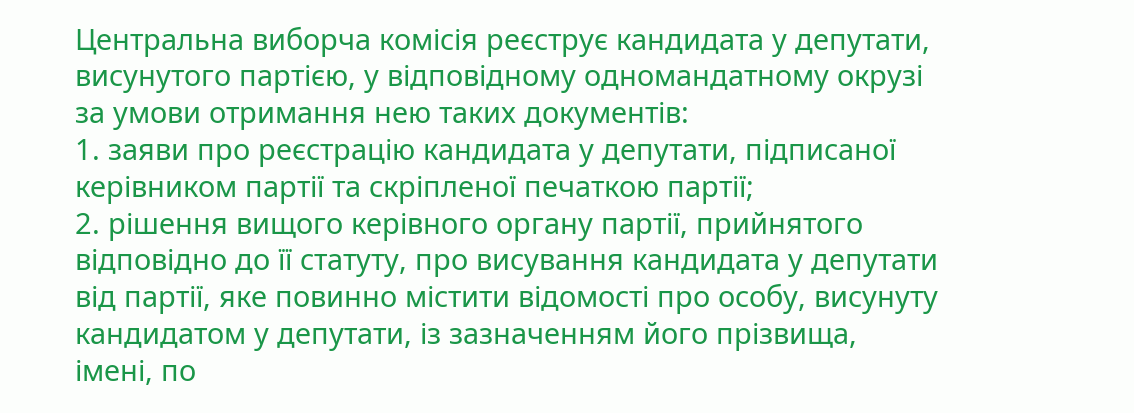Центральна виборча комісія реєструє кандидата у депутати, висунутого партією, у відповідному одномандатному окрузі за умови отримання нею таких документів:
1. заяви про реєстрацію кандидата у депутати, підписаної керівником партії та скріпленої печаткою партії;
2. рішення вищого керівного органу партії, прийнятого відповідно до її статуту, про висування кандидата у депутати від партії, яке повинно містити відомості про особу, висунуту кандидатом у депутати, із зазначенням його прізвища, імені, по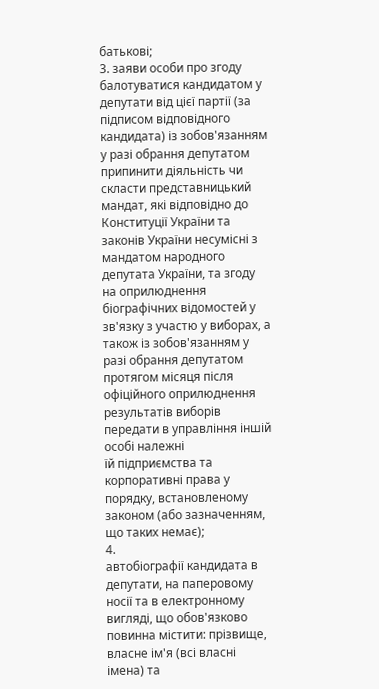батькові;
3. заяви особи про згоду балотуватися кандидатом у депутати від цієї партії (за підписом відповідного кандидата) із зобов'язанням у разі обрання депутатом припинити діяльність чи скласти представницький мандат, які відповідно до Конституції України та законів України несумісні з мандатом народного депутата України, та згоду на оприлюднення біографічних відомостей у зв'язку з участю у виборах, а також із зобов'язанням у разі обрання депутатом протягом місяця після офіційного оприлюднення результатів виборів передати в управління іншій особі належні
їй підприємства та корпоративні права у порядку, встановленому законом (або зазначенням, що таких немає);
4.
автобіографії кандидата в депутати, на паперовому носії та в електронному вигляді, що обов'язково повинна містити: прізвище, власне ім'я (всі власні імена) та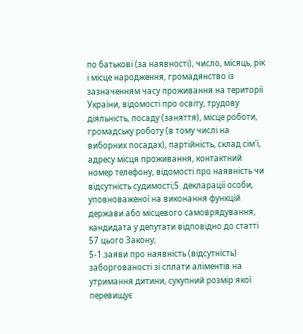по батькові (за наявності), число, місяць, рік і місце народження, громадянство із зазначенням часу проживання на території України, відомості про освіту, трудову діяльність, посаду (заняття), місце роботи, громадську роботу (в тому числі на виборних посадах), партійність, склад сім'ї, адресу місця проживання, контактний номер телефону, відомості про наявність чи відсутність судимості;5. декларації особи, уповноваженої на виконання функцій держави або місцевого самоврядування, кандидата у депутати відповідно до статті 57 цього Закону;
5-1.заяви про наявність (відсутність) заборгованості зі сплати аліментів на утримання дитини, сукупний розмір якої перевищує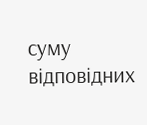суму відповідних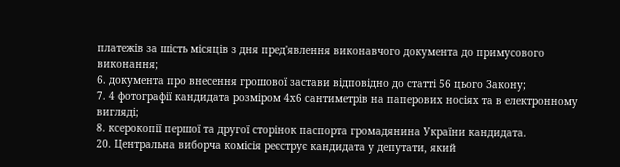платежів за шість місяців з дня пред'явлення виконавчого документа до примусового виконання;
6. документа про внесення грошової застави відповідно до статті 56 цього Закону;
7. 4 фотографії кандидата розміром 4х6 сантиметрів на паперових носіях та в електронному вигляді;
8. ксерокопії першої та другої сторінок паспорта громадянина України кандидата.
20. Центральна виборча комісія реєструє кандидата у депутати, який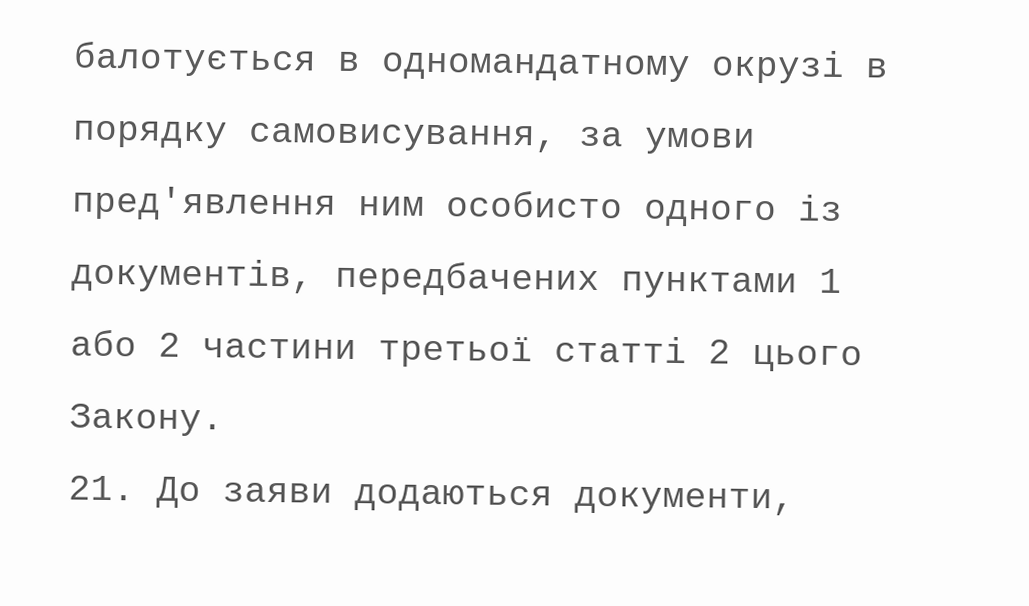балотується в одномандатному окрузі в порядку самовисування, за умови пред'явлення ним особисто одного із документів, передбачених пунктами 1 або 2 частини третьої статті 2 цього Закону.
21. До заяви додаються документи,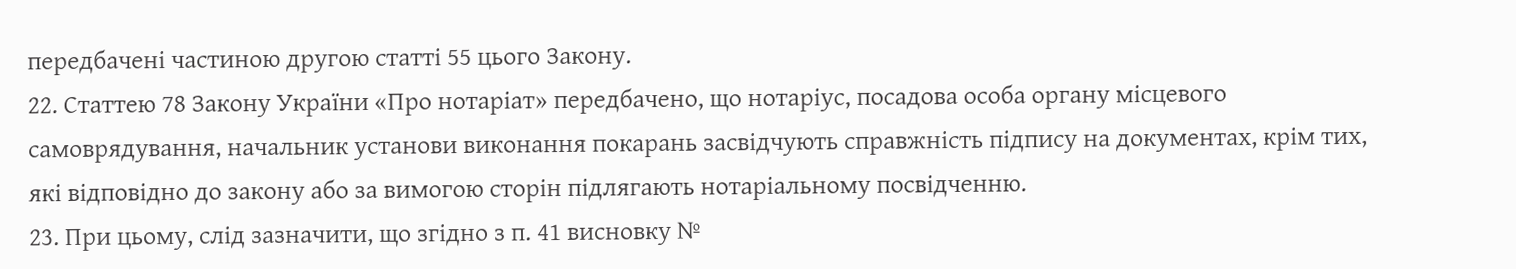передбачені частиною другою статті 55 цього Закону.
22. Статтею 78 Закону України «Про нотаріат» передбачено, що нотаріус, посадова особа органу місцевого самоврядування, начальник установи виконання покарань засвідчують справжність підпису на документах, крім тих, які відповідно до закону або за вимогою сторін підлягають нотаріальному посвідченню.
23. При цьому, слід зазначити, що згідно з п. 41 висновку №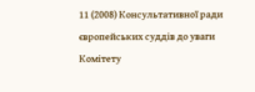11 (2008) Консультативної ради європейських суддів до уваги Комітету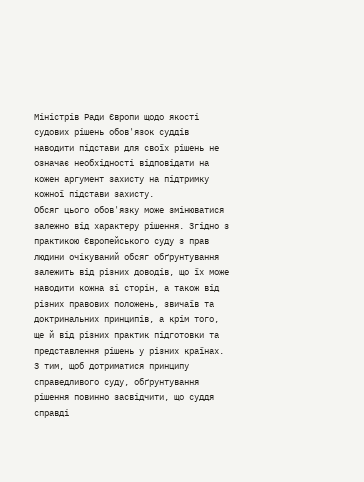Міністрів Ради Європи щодо якості судових рішень обов'язок суддів наводити підстави для своїх рішень не означає необхідності відповідати на кожен аргумент захисту на підтримку кожної підстави захисту.
Обсяг цього обов'язку може змінюватися залежно від характеру рішення. Згідно з практикою Європейського суду з прав людини очікуваний обсяг обґрунтування залежить від різних доводів, що їх може наводити кожна зі сторін, а також від різних правових положень, звичаїв та доктринальних принципів, а крім того, ще й від різних практик підготовки та представлення рішень у різних країнах. З тим, щоб дотриматися принципу справедливого суду, обґрунтування рішення повинно засвідчити, що суддя справді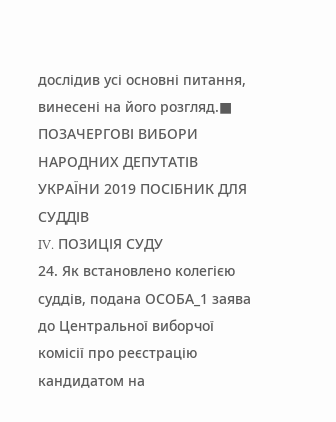дослідив усі основні питання, винесені на його розгляд.■ ПОЗАЧЕРГОВІ ВИБОРИ НАРОДНИХ ДЕПУТАТІВ УКРАЇНИ 2019 ПОСІБНИК ДЛЯ СУДДІВ
IV. ПОЗИЦІЯ СУДУ
24. Як встановлено колегією суддів, подана ОСОБА_1 заява до Центральної виборчої комісії про реєстрацію кандидатом на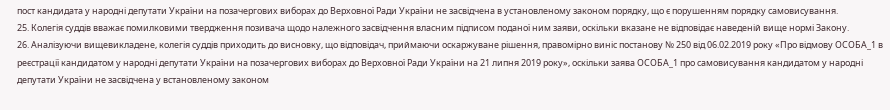пост кандидата у народні депутати України на позачергових виборах до Верховної Ради України не засвідчена в установленому законом порядку, що є порушенням порядку самовисування.
25. Колегія суддів вважає помилковими твердження позивача щодо належного засвідчення власним підписом поданої ним заяви, оскільки вказане не відповідає наведеній вище нормі Закону.
26. Аналізуючи вищевикладене, колегія суддів приходить до висновку, що відповідач, приймаючи оскаржуване рішення, правомірно виніс постанову № 250 від 06.02.2019 року «Про відмову ОСОБА_1 в реєстрації кандидатом у народні депутати України на позачергових виборах до Верховної Ради України на 21 липня 2019 року», оскільки заява ОСОБА_1 про самовисування кандидатом у народні депутати України не засвідчена у встановленому законом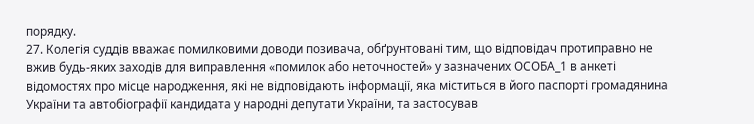порядку.
27. Колегія суддів вважає помилковими доводи позивача, обґрунтовані тим, що відповідач протиправно не вжив будь-яких заходів для виправлення «помилок або неточностей» у зазначених ОСОБА_1 в анкеті відомостях про місце народження, які не відповідають інформації, яка міститься в його паспорті громадянина України та автобіографії кандидата у народні депутати України, та застосував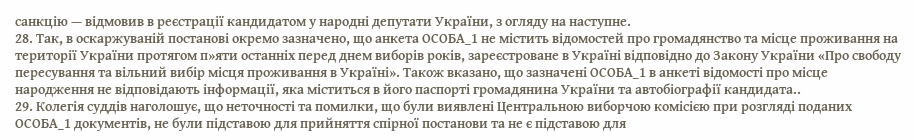санкцію — відмовив в реєстрації кандидатом у народні депутати України, з огляду на наступне.
28. Так, в оскаржуваній постанові окремо зазначено, що анкета ОСОБА_1 не містить відомостей про громадянство та місце проживання на території України протягом п»яти останніх перед днем виборів років, зареєстроване в Україні відповідно до Закону України «Про свободу пересування та вільний вибір місця проживання в Україні». Також вказано, що зазначені ОСОБА_1 в анкеті відомості про місце народження не відповідають інформації, яка міститься в його паспорті громадянина України та автобіографії кандидата..
29. Колегія суддів наголошує, що неточності та помилки, що були виявлені Центральною виборчою комісією при розгляді поданих ОСОБА_1 документів, не були підставою для прийняття спірної постанови та не є підставою для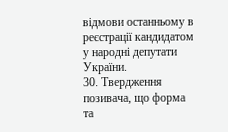відмови останньому в реєстрації кандидатом у народні депутати України.
30. Твердження позивача, що форма та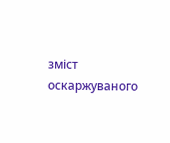зміст оскаржуваного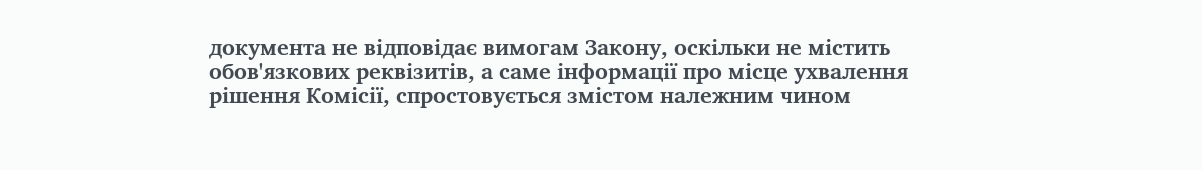документа не відповідає вимогам Закону, оскільки не містить обов'язкових реквізитів, а саме інформації про місце ухвалення рішення Комісії, спростовується змістом належним чином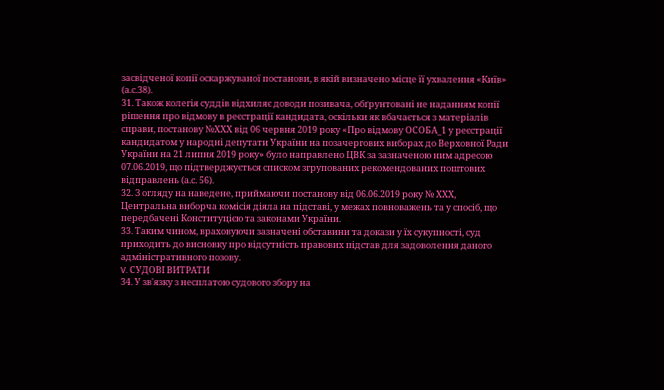засвідченої копії оскаржуваної постанови, в якій визначено місце її ухвалення «Київ» (а.с.38).
31. Також колегія суддів відхиляє доводи позивача, обґрунтовані не наданням копії рішення про відмову в реєстрації кандидата, оскільки як вбачається з матеріалів справи, постанову №ХХХ від 06 червня 2019 року «Про відмову ОСОБА_1 у реєстрації кандидатом у народні депутати України на позачергових виборах до Верховної Ради України на 21 липня 2019 року» було направлено ЦВК за зазначеною ним адресою 07.06.2019, що підтверджується списком згрупованих рекомендованих поштових відправлень (а.с. 56).
32. З огляду на наведене, приймаючи постанову від 06.06.2019 року № ХХХ, Центральна виборча комісія діяла на підставі, у межах повноважень та у спосіб, що передбачені Конституцією та законами України.
33. Таким чином, враховуючи зазначені обставини та докази у їх сукупності, суд приходить до висновку про відсутність правових підстав для задоволення даного адміністративного позову.
V. СУДОВІ ВИТРАТИ
34. У зв'язку з несплатою судового збору на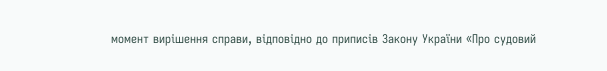момент вирішення справи, відповідно до приписів Закону України «Про судовий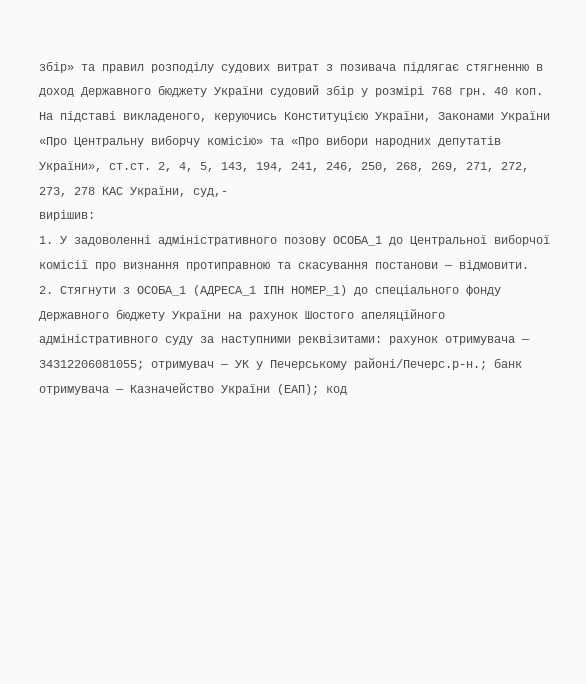збір» та правил розподілу судових витрат з позивача підлягає стягненню в доход Державного бюджету України судовий збір у розмірі 768 грн. 40 коп.
На підставі викладеного, керуючись Конституцією України, Законами України «Про Центральну виборчу комісію» та «Про вибори народних депутатів України», ст.ст. 2, 4, 5, 143, 194, 241, 246, 250, 268, 269, 271, 272, 273, 278 КАС України, суд,-
вирішив:
1. У задоволенні адміністративного позову ОСОБА_1 до Центральної виборчої комісії про визнання протиправною та скасування постанови — відмовити.
2. Стягнути з ОСОБА_1 (АДРЕСА_1 ІПН НОМЕР_1) до спеціального фонду Державного бюджету України на рахунок Шостого апеляційного адміністративного суду за наступними реквізитами: рахунок отримувача — 34312206081055; отримувач — УК у Печерському районі/Печерс.р-н.; банк отримувача — Казначейство України (ЕАП); код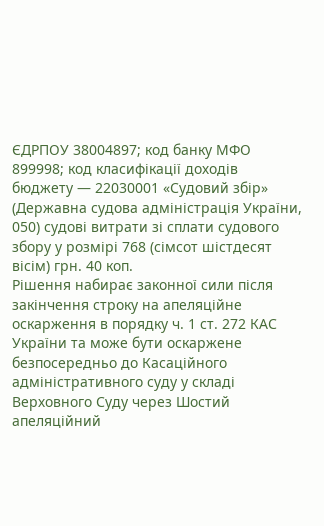ЄДРПОУ 38004897; код банку МФО 899998; код класифікації доходів бюджету — 22030001 «Судовий збір» (Державна судова адміністрація України, 050) судові витрати зі сплати судового збору у розмірі 768 (сімсот шістдесят вісім) грн. 40 коп.
Рішення набирає законної сили після закінчення строку на апеляційне оскарження в порядку ч. 1 ст. 272 КАС України та може бути оскаржене безпосередньо до Касаційного адміністративного суду у складі Верховного Суду через Шостий апеляційний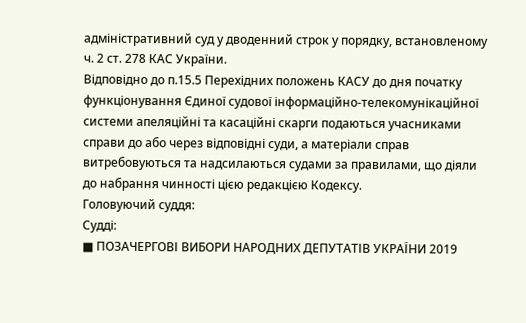адміністративний суд у дводенний строк у порядку, встановленому ч. 2 ст. 278 КАС України.
Відповідно до п.15.5 Перехідних положень КАСУ до дня початку функціонування Єдиної судової інформаційно-телекомунікаційної системи апеляційні та касаційні скарги подаються учасниками справи до або через відповідні суди, а матеріали справ витребовуються та надсилаються судами за правилами, що діяли до набрання чинності цією редакцією Кодексу.
Головуючий суддя:
Судді:
■ ПОЗАЧЕРГОВІ ВИБОРИ НАРОДНИХ ДЕПУТАТІВ УКРАЇНИ 2019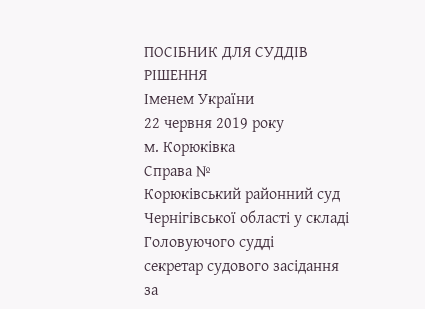ПОСІБНИК ДЛЯ СУДДІВ
РІШЕННЯ
Іменем України
22 червня 2019 року
м. Корюківка
Справа №
Корюківський районний суд Чернігівської області у складі
Головуючого судді
секретар судового засідання
за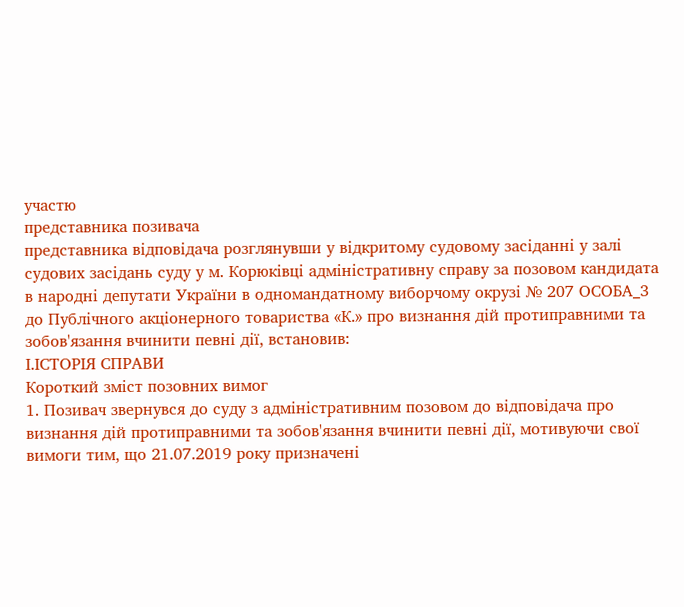участю
представника позивача
представника відповідача розглянувши у відкритому судовому засіданні у залі судових засідань суду у м. Корюківці адміністративну справу за позовом кандидата в народні депутати України в одномандатному виборчому окрузі № 207 ОСОБА_3 до Публічного акціонерного товариства «К.» про визнання дій протиправними та зобов'язання вчинити певні дії, встановив:
І.ІСТОРІЯ СПРАВИ
Короткий зміст позовних вимог
1. Позивач звернувся до суду з адміністративним позовом до відповідача про визнання дій протиправними та зобов'язання вчинити певні дії, мотивуючи свої вимоги тим, що 21.07.2019 року призначені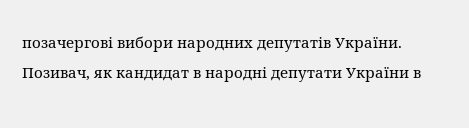позачергові вибори народних депутатів України. Позивач, як кандидат в народні депутати України в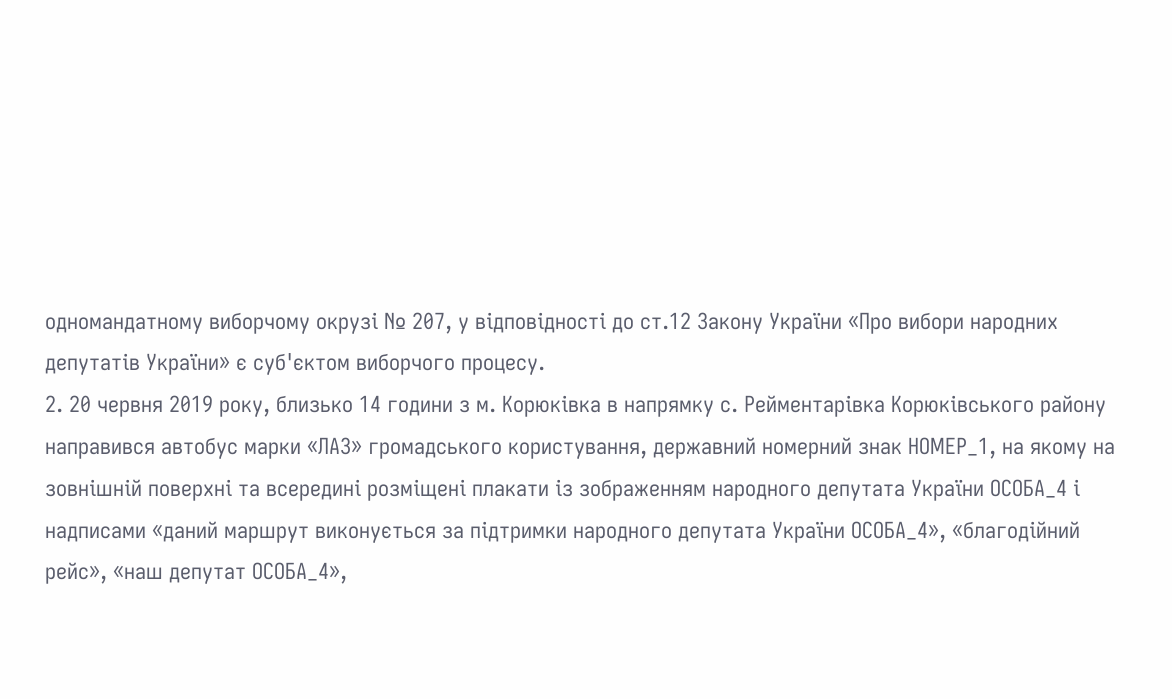одномандатному виборчому окрузі № 207, у відповідності до ст.12 Закону України «Про вибори народних депутатів України» є суб'єктом виборчого процесу.
2. 20 червня 2019 року, близько 14 години з м. Корюківка в напрямку с. Рейментарівка Корюківського району направився автобус марки «ЛАЗ» громадського користування, державний номерний знак НОМЕР_1, на якому на зовнішній поверхні та всередині розміщені плакати із зображенням народного депутата України ОСОБА_4 і надписами «даний маршрут виконується за підтримки народного депутата України ОСОБА_4», «благодійний рейс», «наш депутат ОСОБА_4»,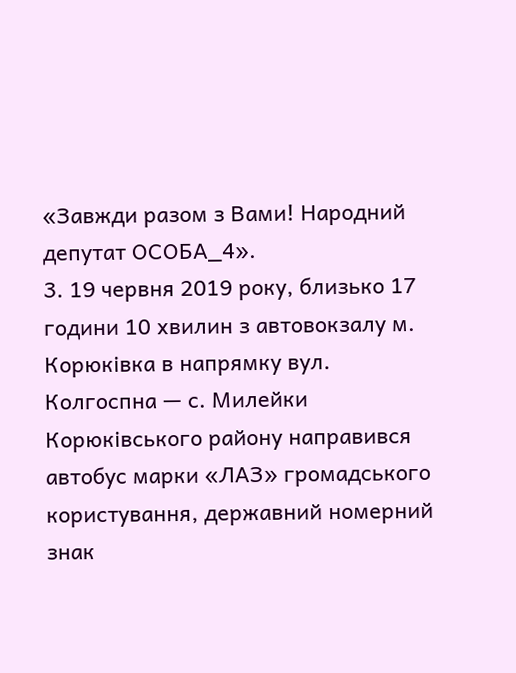«Завжди разом з Вами! Народний депутат ОСОБА_4».
3. 19 червня 2019 року, близько 17 години 10 хвилин з автовокзалу м. Корюківка в напрямку вул. Колгоспна — с. Милейки Корюківського району направився автобус марки «ЛАЗ» громадського користування, державний номерний знак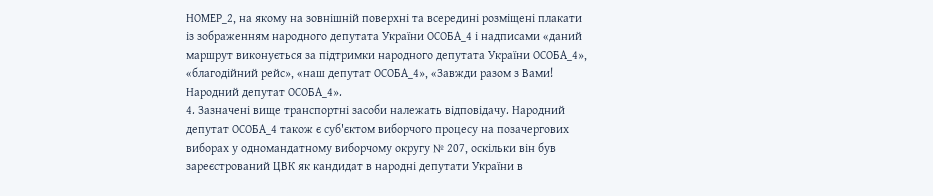НОМЕР_2, на якому на зовнішній поверхні та всередині розміщені плакати із зображенням народного депутата України ОСОБА_4 і надписами «даний маршрут виконується за підтримки народного депутата України ОСОБА_4», «благодійний рейс», «наш депутат ОСОБА_4», «Завжди разом з Вами! Народний депутат ОСОБА_4».
4. Зазначені вище транспортні засоби належать відповідачу. Народний депутат ОСОБА_4 також є суб'єктом виборчого процесу на позачергових виборах у одномандатному виборчому округу № 207, оскільки він був зареєстрований ЦВК як кандидат в народні депутати України в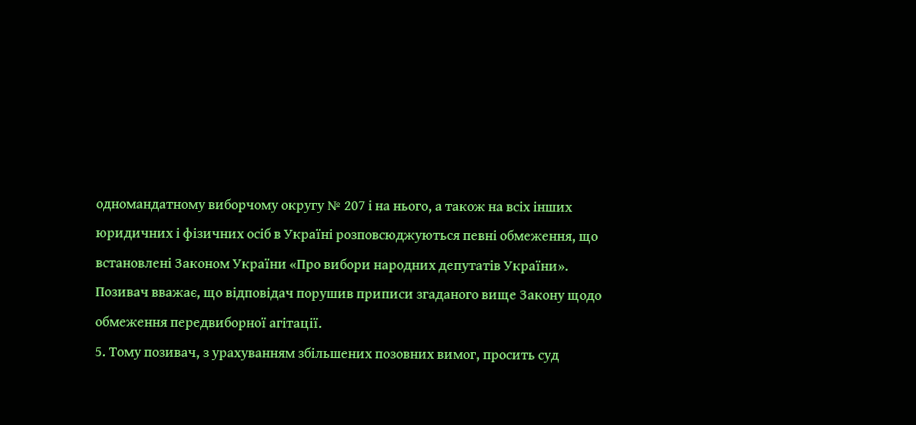одномандатному виборчому округу № 207 і на нього, а також на всіх інших юридичних і фізичних осіб в Україні розповсюджуються певні обмеження, що встановлені Законом України «Про вибори народних депутатів України». Позивач вважає, що відповідач порушив приписи згаданого вище Закону щодо обмеження передвиборної агітації.
5. Тому позивач, з урахуванням збільшених позовних вимог, просить суд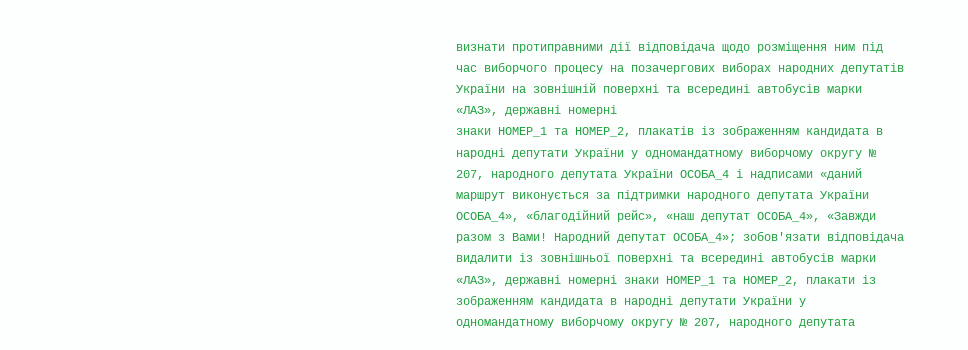визнати протиправними дії відповідача щодо розміщення ним під час виборчого процесу на позачергових виборах народних депутатів України на зовнішній поверхні та всередині автобусів марки «ЛАЗ», державні номерні
знаки НОМЕР_1 та НОМЕР_2, плакатів із зображенням кандидата в народні депутати України у одномандатному виборчому округу № 207, народного депутата України ОСОБА_4 і надписами «даний маршрут виконується за підтримки народного депутата України ОСОБА_4», «благодійний рейс», «наш депутат ОСОБА_4», «Завжди разом з Вами! Народний депутат ОСОБА_4»; зобов'язати відповідача видалити із зовнішньої поверхні та всередині автобусів марки «ЛАЗ», державні номерні знаки НОМЕР_1 та НОМЕР_2, плакати із зображенням кандидата в народні депутати України у одномандатному виборчому округу № 207, народного депутата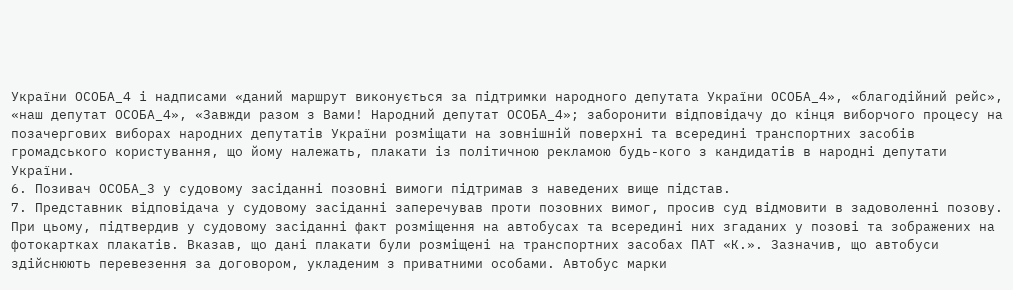України ОСОБА_4 і надписами «даний маршрут виконується за підтримки народного депутата України ОСОБА_4», «благодійний рейс», «наш депутат ОСОБА_4», «Завжди разом з Вами! Народний депутат ОСОБА_4»; заборонити відповідачу до кінця виборчого процесу на позачергових виборах народних депутатів України розміщати на зовнішній поверхні та всередині транспортних засобів громадського користування, що йому належать, плакати із політичною рекламою будь-кого з кандидатів в народні депутати України.
6. Позивач ОСОБА_3 у судовому засіданні позовні вимоги підтримав з наведених вище підстав.
7. Представник відповідача у судовому засіданні заперечував проти позовних вимог, просив суд відмовити в задоволенні позову. При цьому, підтвердив у судовому засіданні факт розміщення на автобусах та всередині них згаданих у позові та зображених на фотокартках плакатів. Вказав, що дані плакати були розміщені на транспортних засобах ПАТ «К.». Зазначив, що автобуси здійснюють перевезення за договором, укладеним з приватними особами. Автобус марки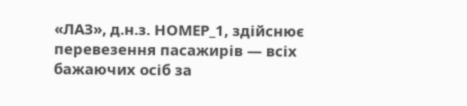«ЛАЗ», д.н.з. НОМЕР_1, здійснює перевезення пасажирів — всіх бажаючих осіб за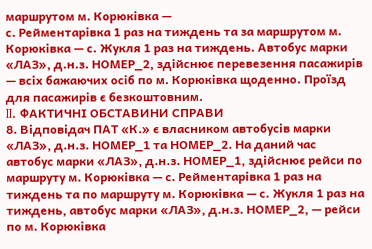маршрутом м. Корюківка —
с. Рейментарівка 1 раз на тиждень та за маршрутом м. Корюківка — с. Жукля 1 раз на тиждень. Автобус марки «ЛАЗ», д.н.з. НОМЕР_2, здійснює перевезення пасажирів — всіх бажаючих осіб по м. Корюківка щоденно. Проїзд для пасажирів є безкоштовним.
II. ФАКТИЧНІ ОБСТАВИНИ СПРАВИ
8. Відповідач ПАТ «К.» є власником автобусів марки «ЛАЗ», д.н.з. НОМЕР_1 та НОМЕР_2. На даний час автобус марки «ЛАЗ», д.н.з. НОМЕР_1, здійснює рейси по маршруту м. Корюківка — с. Рейментарівка 1 раз на тиждень та по маршруту м. Корюківка — с. Жукля 1 раз на тиждень, автобус марки «ЛАЗ», д.н.з. НОМЕР_2, — рейси по м. Корюківка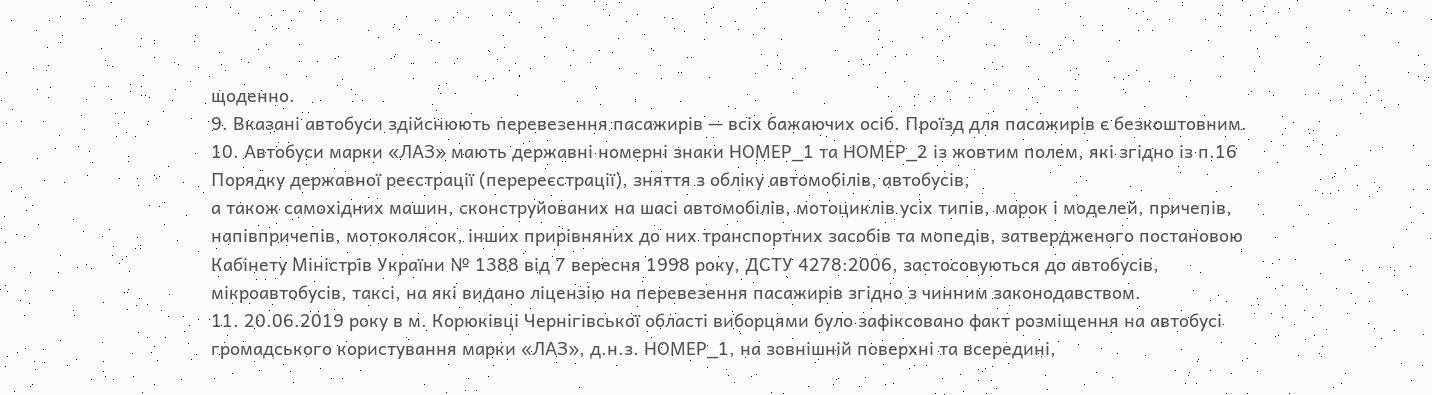щоденно.
9. Вказані автобуси здійснюють перевезення пасажирів — всіх бажаючих осіб. Проїзд для пасажирів є безкоштовним.
10. Автобуси марки «ЛАЗ» мають державні номерні знаки НОМЕР_1 та НОМЕР_2 із жовтим полем, які згідно із п.16 Порядку державної реєстрації (перереєстрації), зняття з обліку автомобілів, автобусів,
а також самохідних машин, сконструйованих на шасі автомобілів, мотоциклів усіх типів, марок і моделей, причепів, напівпричепів, мотоколясок, інших прирівняних до них транспортних засобів та мопедів, затвердженого постановою Кабінету Міністрів України № 1388 від 7 вересня 1998 року, ДСТУ 4278:2006, застосовуються до автобусів, мікроавтобусів, таксі, на які видано ліцензію на перевезення пасажирів згідно з чинним законодавством.
11. 20.06.2019 року в м. Корюківці Чернігівської області виборцями було зафіксовано факт розміщення на автобусі громадського користування марки «ЛАЗ», д.н.з. НОМЕР_1, на зовнішній поверхні та всередині,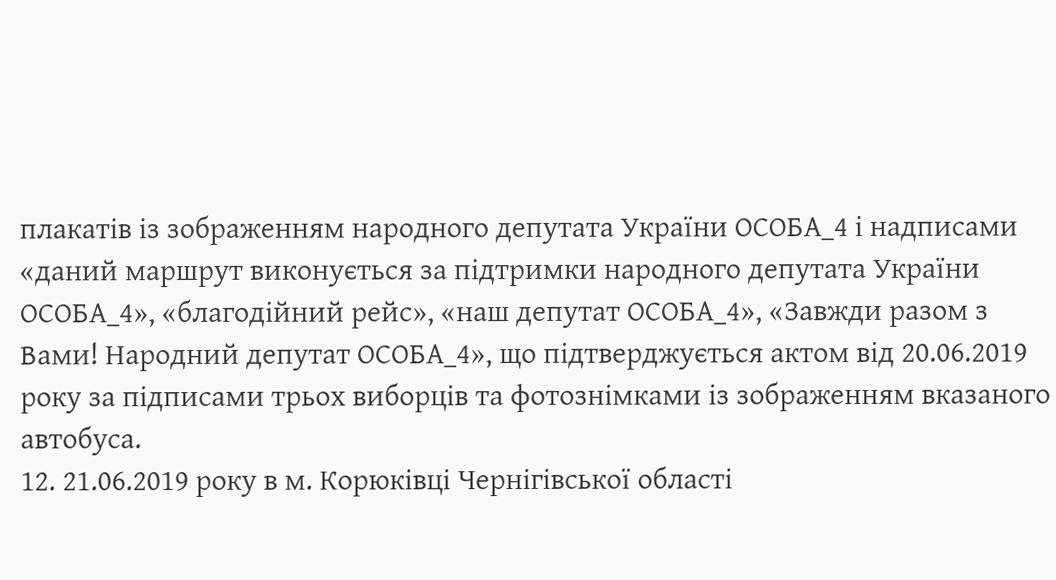плакатів із зображенням народного депутата України ОСОБА_4 і надписами «даний маршрут виконується за підтримки народного депутата України ОСОБА_4», «благодійний рейс», «наш депутат ОСОБА_4», «Завжди разом з Вами! Народний депутат ОСОБА_4», що підтверджується актом від 20.06.2019 року за підписами трьох виборців та фотознімками із зображенням вказаного автобуса.
12. 21.06.2019 року в м. Корюківці Чернігівської області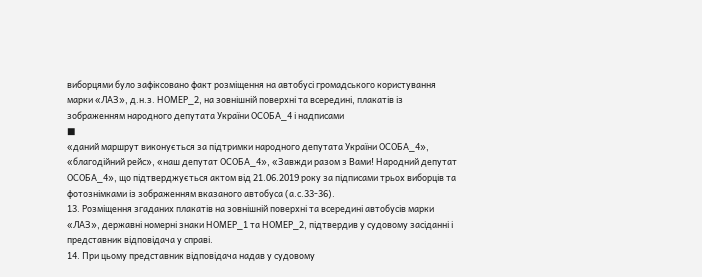виборцями було зафіксовано факт розміщення на автобусі громадського користування марки «ЛАЗ», д.н.з. НОМЕР_2, на зовнішній поверхні та всередині, плакатів із зображенням народного депутата України ОСОБА_4 і надписами
■
«даний маршрут виконується за підтримки народного депутата України ОСОБА_4», «благодійний рейс», «наш депутат ОСОБА_4», «Завжди разом з Вами! Народний депутат ОСОБА_4», що підтверджується актом від 21.06.2019 року за підписами трьох виборців та фотознімками із зображенням вказаного автобуса (а.с.33-36).
13. Розміщення згаданих плакатів на зовнішній поверхні та всередині автобусів марки «ЛАЗ», державні номерні знаки НОМЕР_1 та НОМЕР_2, підтвердив у судовому засіданні і представник відповідача у справі.
14. При цьому представник відповідача надав у судовому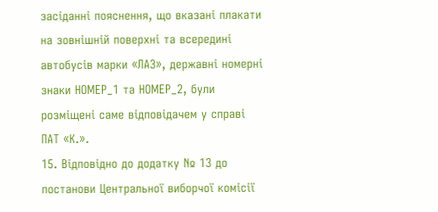засіданні пояснення, що вказані плакати на зовнішній поверхні та всередині автобусів марки «ЛАЗ», державні номерні знаки НОМЕР_1 та НОМЕР_2, були розміщені саме відповідачем у справі ПАТ «К.».
15. Відповідно до додатку № 13 до постанови Центральної виборчої комісії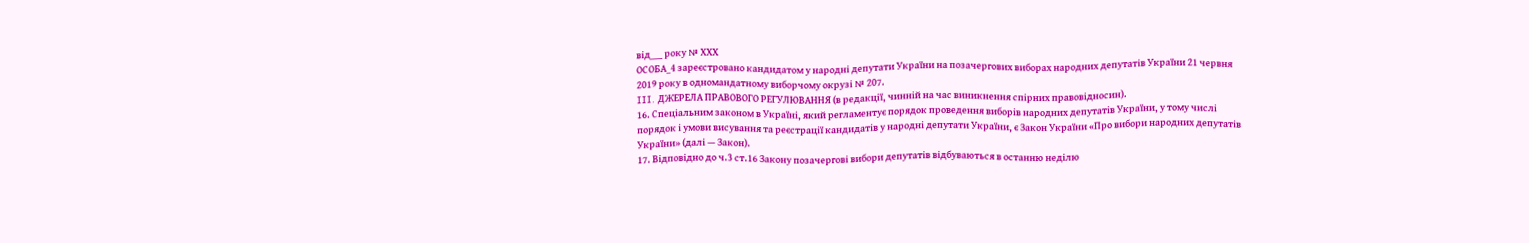від___ року № ХХХ
ОСОБА_4 зареєстровано кандидатом у народні депутати України на позачергових виборах народних депутатів України 21 червня 2019 року в одномандатному виборчому окрузі № 207.
III. ДЖЕРЕЛА ПРАВОВОГО РЕГУЛЮВАННЯ (в редакції, чинній на час виникнення спірних правовідносин).
16. Спеціальним законом в Україні, який регламентує порядок проведення виборів народних депутатів України, у тому числі порядок і умови висування та реєстрації кандидатів у народні депутати України, є Закон України «Про вибори народних депутатів України» (далі — Закон).
17. Відповідно до ч.3 ст.16 Закону позачергові вибори депутатів відбуваються в останню неділю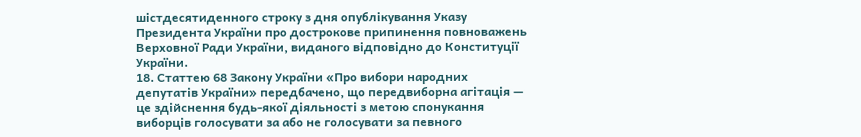шістдесятиденного строку з дня опублікування Указу Президента України про дострокове припинення повноважень Верховної Ради України, виданого відповідно до Конституції України.
18. Статтею 68 Закону України «Про вибори народних депутатів України» передбачено, що передвиборна агітація — це здійснення будь-якої діяльності з метою спонукання виборців голосувати за або не голосувати за певного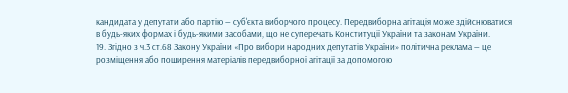кандидата у депутати або партію — суб'єкта виборчого процесу. Передвиборна агітація може здійснюватися в будь-яких формах і будь-якими засобами, що не суперечать Конституції України та законам України.
19. Згідно з ч.3 ст.68 Закону України «Про вибори народних депутатів України» політична реклама — це розміщення або поширення матеріалів передвиборної агітації за допомогою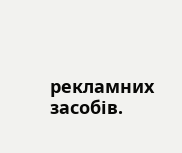рекламних засобів.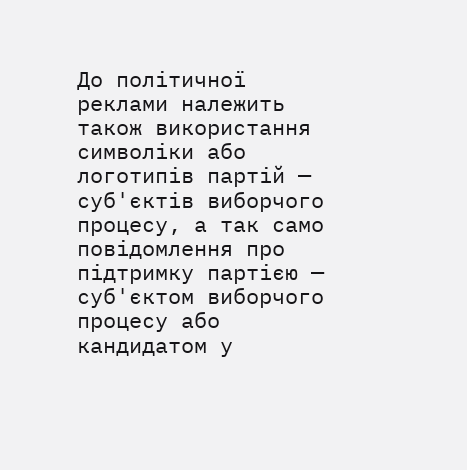До політичної реклами належить також використання символіки або логотипів партій — суб'єктів виборчого процесу, а так само повідомлення про підтримку партією — суб'єктом виборчого процесу або кандидатом у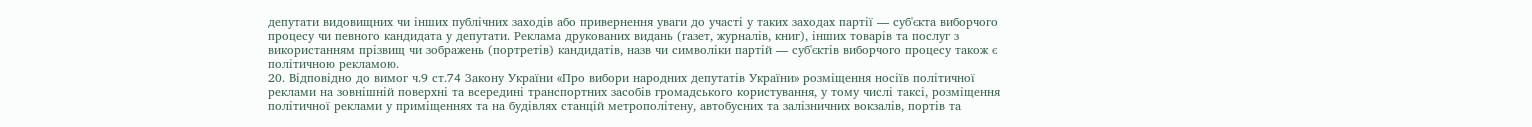депутати видовищних чи інших публічних заходів або привернення уваги до участі у таких заходах партії — суб'єкта виборчого процесу чи певного кандидата у депутати. Реклама друкованих видань (газет, журналів, книг), інших товарів та послуг з використанням прізвищ чи зображень (портретів) кандидатів, назв чи символіки партій — суб'єктів виборчого процесу також є політичною рекламою.
20. Відповідно до вимог ч.9 ст.74 Закону України «Про вибори народних депутатів України» розміщення носіїв політичної реклами на зовнішній поверхні та всередині транспортних засобів громадського користування, у тому числі таксі, розміщення політичної реклами у приміщеннях та на будівлях станцій метрополітену, автобусних та залізничних вокзалів, портів та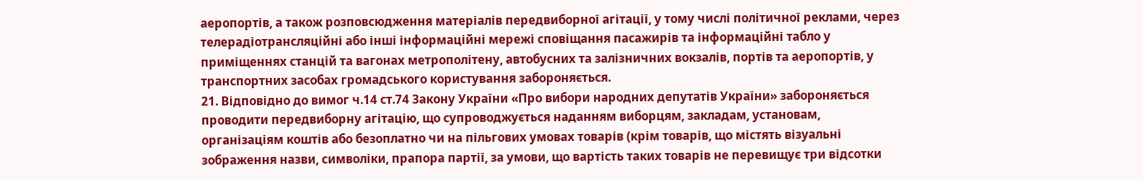аеропортів, а також розповсюдження матеріалів передвиборної агітації, у тому числі політичної реклами, через телерадіотрансляційні або інші інформаційні мережі сповіщання пасажирів та інформаційні табло у приміщеннях станцій та вагонах метрополітену, автобусних та залізничних вокзалів, портів та аеропортів, у транспортних засобах громадського користування забороняється.
21. Відповідно до вимог ч.14 ст.74 Закону України «Про вибори народних депутатів України» забороняється проводити передвиборну агітацію, що супроводжується наданням виборцям, закладам, установам, організаціям коштів або безоплатно чи на пільгових умовах товарів (крім товарів, що містять візуальні зображення назви, символіки, прапора партії, за умови, що вартість таких товарів не перевищує три відсотки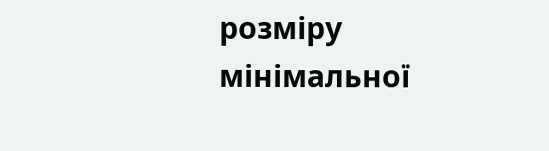розміру мінімальної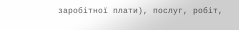заробітної плати), послуг, робіт,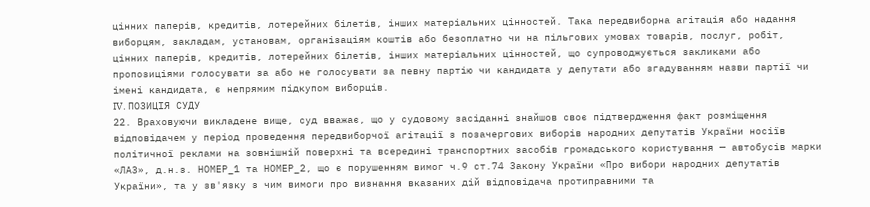цінних паперів, кредитів, лотерейних білетів, інших матеріальних цінностей. Така передвиборна агітація або надання виборцям, закладам, установам, організаціям коштів або безоплатно чи на пільгових умовах товарів, послуг, робіт, цінних паперів, кредитів, лотерейних білетів, інших матеріальних цінностей, що супроводжується закликами або пропозиціями голосувати за або не голосувати за певну партію чи кандидата у депутати або згадуванням назви партії чи імені кандидата, є непрямим підкупом виборців.
IV. ПОЗИЦІЯ СУДУ
22. Враховуючи викладене вище, суд вважає, що у судовому засіданні знайшов своє підтвердження факт розміщення відповідачем у період проведення передвиборчої агітації з позачергових виборів народних депутатів України носіїв політичної реклами на зовнішній поверхні та всередині транспортних засобів громадського користування — автобусів марки «ЛАЗ», д.н.з. НОМЕР_1 та НОМЕР_2, що є порушенням вимог ч.9 ст.74 Закону України «Про вибори народних депутатів України», та у зв'язку з чим вимоги про визнання вказаних дій відповідача протиправними та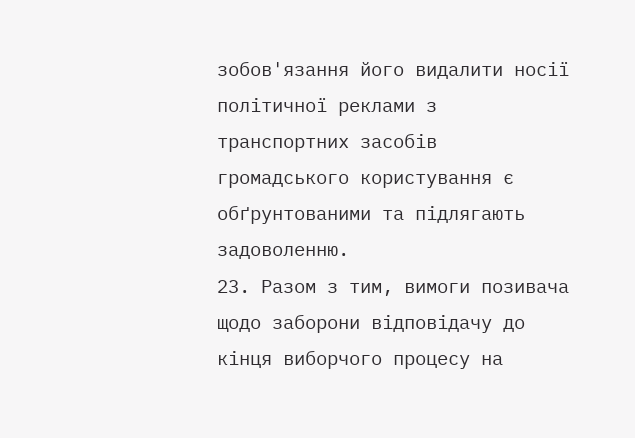зобов'язання його видалити носії політичної реклами з транспортних засобів громадського користування є обґрунтованими та підлягають задоволенню.
23. Разом з тим, вимоги позивача щодо заборони відповідачу до кінця виборчого процесу на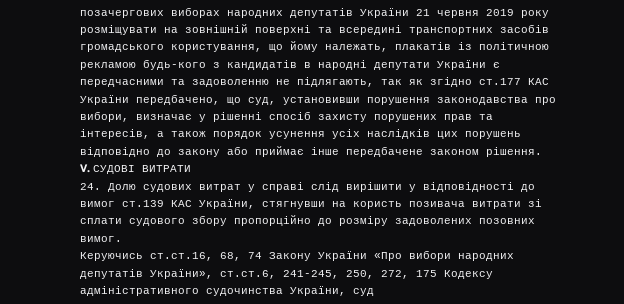позачергових виборах народних депутатів України 21 червня 2019 року розміщувати на зовнішній поверхні та всередині транспортних засобів громадського користування, що йому належать, плакатів із політичною рекламою будь-кого з кандидатів в народні депутати України є передчасними та задоволенню не підлягають, так як згідно ст.177 КАС України передбачено, що суд, установивши порушення законодавства про вибори, визначає у рішенні спосіб захисту порушених прав та інтересів, а також порядок усунення усіх наслідків цих порушень відповідно до закону або приймає інше передбачене законом рішення.
V. СУДОВІ ВИТРАТИ
24. Долю судових витрат у справі слід вирішити у відповідності до вимог ст.139 КАС України, стягнувши на користь позивача витрати зі сплати судового збору пропорційно до розміру задоволених позовних вимог.
Керуючись ст.ст.16, 68, 74 Закону України «Про вибори народних депутатів України», ст.ст.6, 241-245, 250, 272, 175 Кодексу адміністративного судочинства України, суд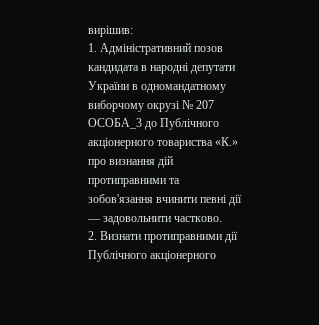вирішив:
1. Адміністративний позов кандидата в народні депутати України в одномандатному виборчому окрузі № 207 ОСОБА_3 до Публічного акціонерного товариства «К.» про визнання дій протиправними та зобов'язання вчинити певні дії — задовольнити частково.
2. Визнати протиправними дії Публічного акціонерного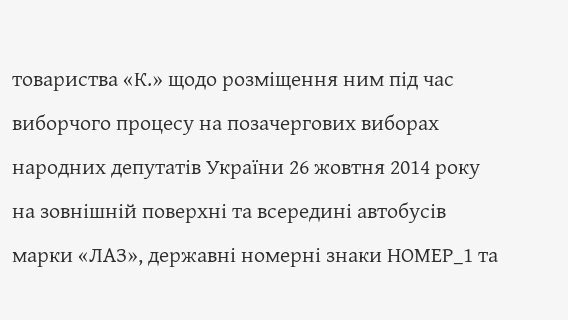товариства «К.» щодо розміщення ним під час виборчого процесу на позачергових виборах народних депутатів України 26 жовтня 2014 року на зовнішній поверхні та всередині автобусів марки «ЛАЗ», державні номерні знаки НОМЕР_1 та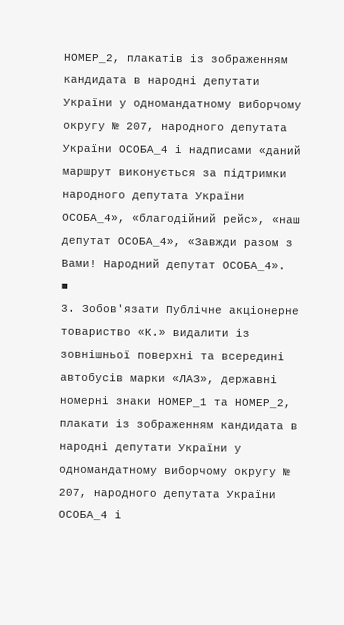НОМЕР_2, плакатів із зображенням кандидата в народні депутати України у одномандатному виборчому округу № 207, народного депутата України ОСОБА_4 і надписами «даний маршрут виконується за підтримки народного депутата України ОСОБА_4», «благодійний рейс», «наш депутат ОСОБА_4», «Завжди разом з Вами! Народний депутат ОСОБА_4».
■
3. Зобов'язати Публічне акціонерне товариство «К.» видалити із зовнішньої поверхні та всередині автобусів марки «ЛАЗ», державні номерні знаки НОМЕР_1 та НОМЕР_2, плакати із зображенням кандидата в народні депутати України у одномандатному виборчому округу № 207, народного депутата України ОСОБА_4 і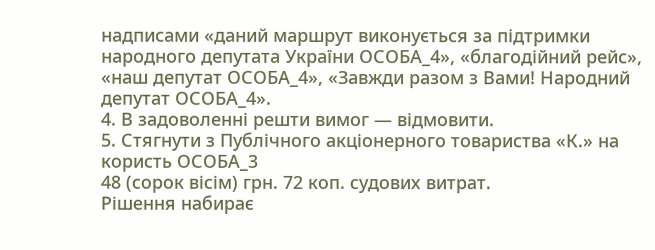надписами «даний маршрут виконується за підтримки народного депутата України ОСОБА_4», «благодійний рейс», «наш депутат ОСОБА_4», «Завжди разом з Вами! Народний депутат ОСОБА_4».
4. В задоволенні решти вимог — відмовити.
5. Стягнути з Публічного акціонерного товариства «К.» на користь ОСОБА_3
48 (сорок вісім) грн. 72 коп. судових витрат.
Рішення набирає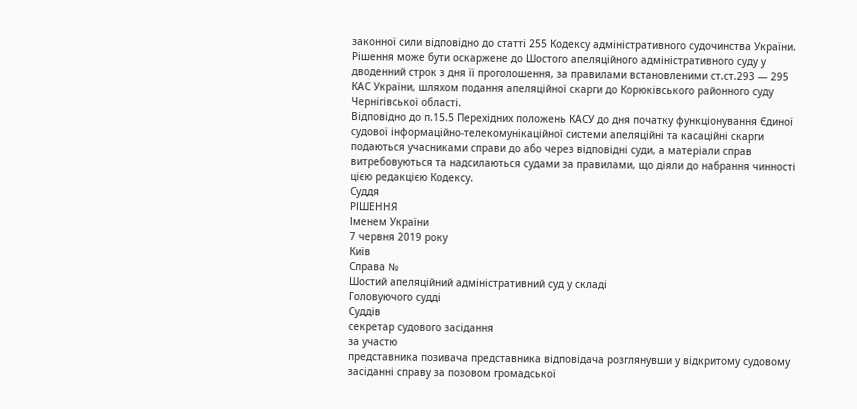законної сили відповідно до статті 255 Кодексу адміністративного судочинства України.
Рішення може бути оскаржене до Шостого апеляційного адміністративного суду у дводенний строк з дня її проголошення, за правилами встановленими ст.ст.293 — 295 КАС України, шляхом подання апеляційної скарги до Корюківського районного суду Чернігівської області.
Відповідно до п.15.5 Перехідних положень КАСУ до дня початку функціонування Єдиної судової інформаційно-телекомунікаційної системи апеляційні та касаційні скарги подаються учасниками справи до або через відповідні суди, а матеріали справ витребовуються та надсилаються судами за правилами, що діяли до набрання чинності цією редакцією Кодексу.
Суддя
РІШЕННЯ
Іменем України
7 червня 2019 року
Київ
Справа №
Шостий апеляційний адміністративний суд у складі
Головуючого судді
Суддів
секретар судового засідання
за участю
представника позивача представника відповідача розглянувши у відкритому судовому засіданні справу за позовом громадської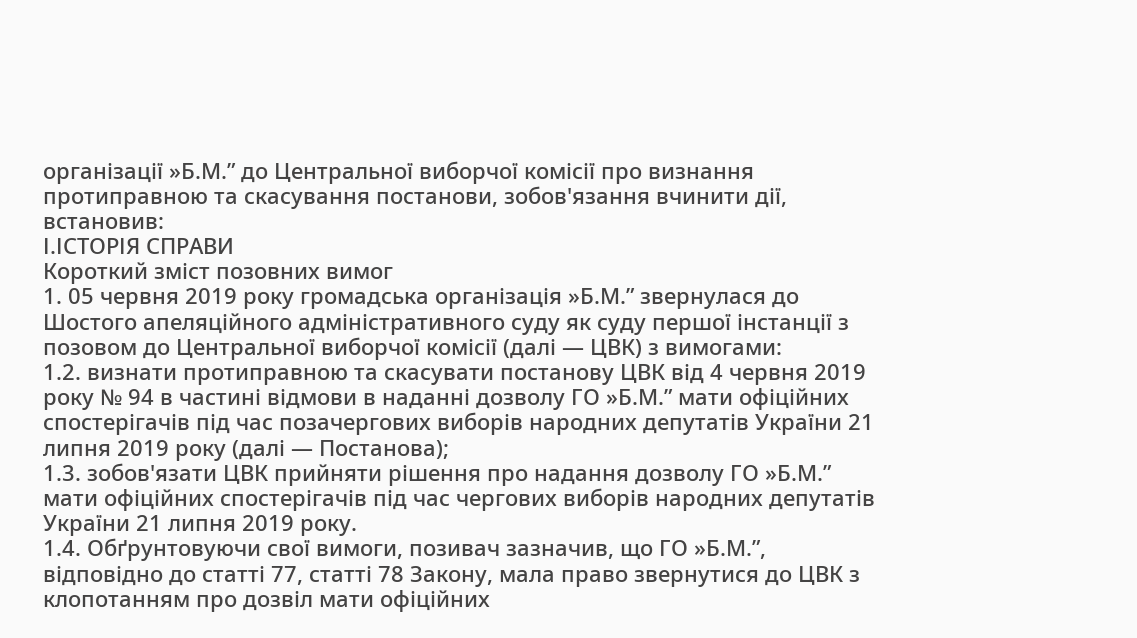організації »Б.М.” до Центральної виборчої комісії про визнання протиправною та скасування постанови, зобов'язання вчинити дії, встановив:
І.ІСТОРІЯ СПРАВИ
Короткий зміст позовних вимог
1. 05 червня 2019 року громадська організація »Б.М.” звернулася до Шостого апеляційного адміністративного суду як суду першої інстанції з позовом до Центральної виборчої комісії (далі — ЦВК) з вимогами:
1.2. визнати протиправною та скасувати постанову ЦВК від 4 червня 2019 року № 94 в частині відмови в наданні дозволу ГО »Б.М.” мати офіційних спостерігачів під час позачергових виборів народних депутатів України 21 липня 2019 року (далі — Постанова);
1.3. зобов'язати ЦВК прийняти рішення про надання дозволу ГО »Б.М.” мати офіційних спостерігачів під час чергових виборів народних депутатів України 21 липня 2019 року.
1.4. Обґрунтовуючи свої вимоги, позивач зазначив, що ГО »Б.М.”, відповідно до статті 77, статті 78 Закону, мала право звернутися до ЦВК з клопотанням про дозвіл мати офіційних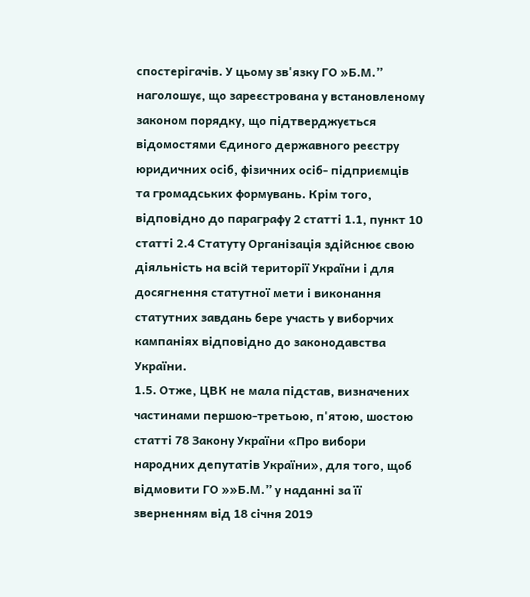спостерігачів. У цьому зв'язку ГО »Б.М.” наголошує, що зареєстрована у встановленому законом порядку, що підтверджується відомостями Єдиного державного реєстру юридичних осіб, фізичних осіб- підприємців та громадських формувань. Крім того, відповідно до параграфу 2 статті 1.1, пункт 10 статті 2.4 Статуту Організація здійснює свою діяльність на всій території України і для досягнення статутної мети і виконання статутних завдань бере участь у виборчих кампаніях відповідно до законодавства України.
1.5. Отже, ЦВК не мала підстав, визначених частинами першою-третьою, п'ятою, шостою статті 78 Закону України «Про вибори народних депутатів України», для того, щоб відмовити ГО »»Б.М.” у наданні за її зверненням від 18 січня 2019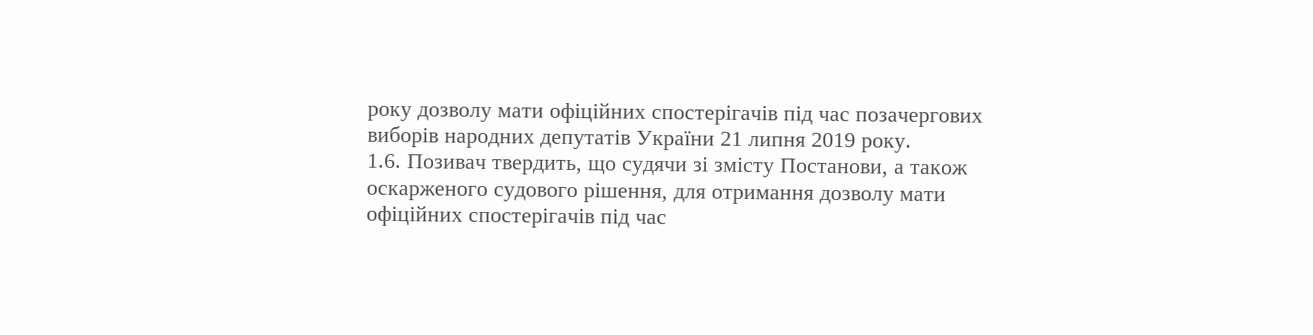року дозволу мати офіційних спостерігачів під час позачергових виборів народних депутатів України 21 липня 2019 року.
1.6. Позивач твердить, що судячи зі змісту Постанови, а також оскарженого судового рішення, для отримання дозволу мати офіційних спостерігачів під час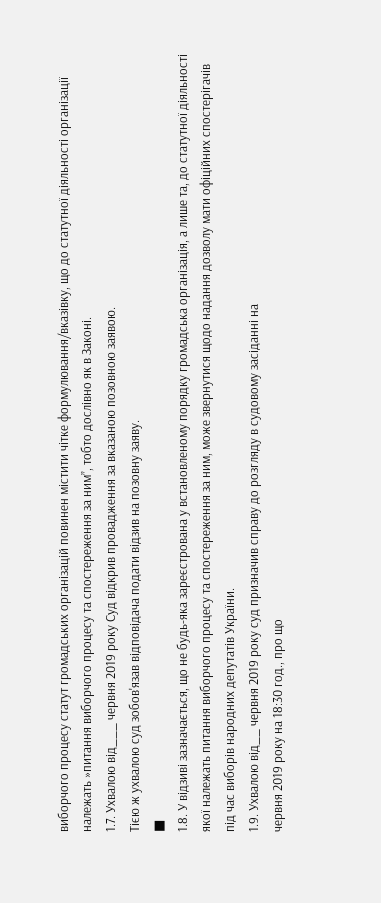виборчого процесу статут громадських організацій повинен містити чітке формулювання/вказівку, що до статутної діяльності організації належать »питання виборчого процесу та спостереження за ним”, тобто дослівно як в Законі.
1.7. Ухвалою від___ червня 2019 року Суд відкрив провадження за вказаною позовною заявою.
Тією ж ухвалою суд зобов'язав відповідача подати відзив на позовну заяву.
■
1.8. У відзиві зазначається, що не будь-яка зареєстрована у встановленому порядку громадська організація, а лише та, до статутної діяльності якої належать питання виборчого процесу та спостереження за ним, може звернутися щодо надання дозволу мати офіційних спостерігачів під час виборів народних депутатів України.
1.9. Ухвалою від__ червня 2019 року суд призначив справу до розгляду в судовому засіданні на
червня 2019 року на 18:30 год., про що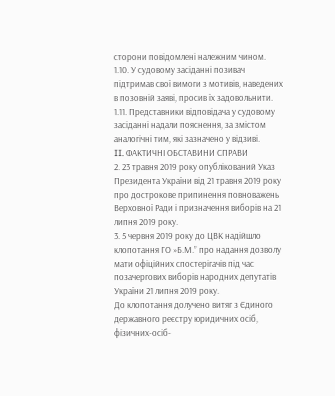сторони повідомлені належним чином.
1.10. У судовому засіданні позивач підтримав свої вимоги з мотивів, наведених в позовній заяві, просив їх задовольнити.
1.11. Представники відповідача у судовому засіданні надали пояснення, за змістом аналогічні тим, які зазначено у відзиві.
II. ФАКТИЧНІ ОБСТАВИНИ СПРАВИ
2. 23 травня 2019 року опублікований Указ Президента України від 21 травня 2019 року про дострокове припинення повноважень Верховної Ради і призначення виборів на 21 липня 2019 року.
3. 5 червня 2019 року до ЦВК надійшло клопотання ГО »Б.М.” про надання дозволу мати офіційних спостерігачів під час позачергових виборів народних депутатів України 21 липня 2019 року.
До клопотання долучено витяг з Єдиного державного реєстру юридичних осіб, фізичних-осіб-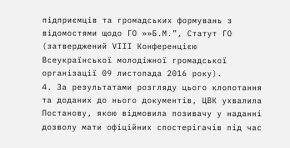підприємців та громадських формувань з відомостями щодо ГО »»Б.М.”, Статут ГО (затверджений VIII Конференцією Всеукраїнської молодіжної громадської організації 09 листопада 2016 року).
4. За результатами розгляду цього клопотання та доданих до нього документів, ЦВК ухвалила Постанову, якою відмовила позивачу у наданні дозволу мати офіційних спостерігачів під час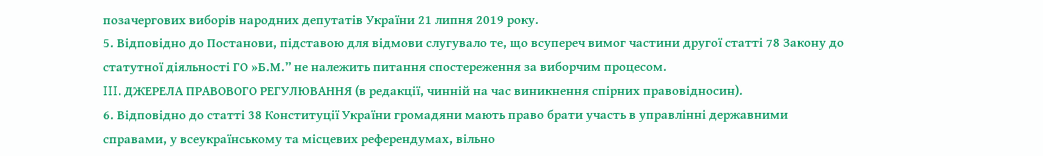позачергових виборів народних депутатів України 21 липня 2019 року.
5. Відповідно до Постанови, підставою для відмови слугувало те, що всупереч вимог частини другої статті 78 Закону до статутної діяльності ГО »Б.М.” не належить питання спостереження за виборчим процесом.
III. ДЖЕРЕЛА ПРАВОВОГО РЕГУЛЮВАННЯ (в редакції, чинній на час виникнення спірних правовідносин).
6. Відповідно до статті 38 Конституції України громадяни мають право брати участь в управлінні державними справами, у всеукраїнському та місцевих референдумах, вільно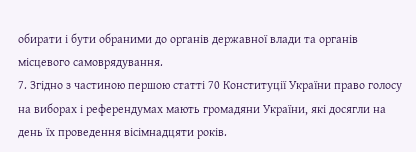обирати і бути обраними до органів державної влади та органів місцевого самоврядування.
7. Згідно з частиною першою статті 70 Конституції України право голосу на виборах і референдумах мають громадяни України, які досягли на день їх проведення вісімнадцяти років.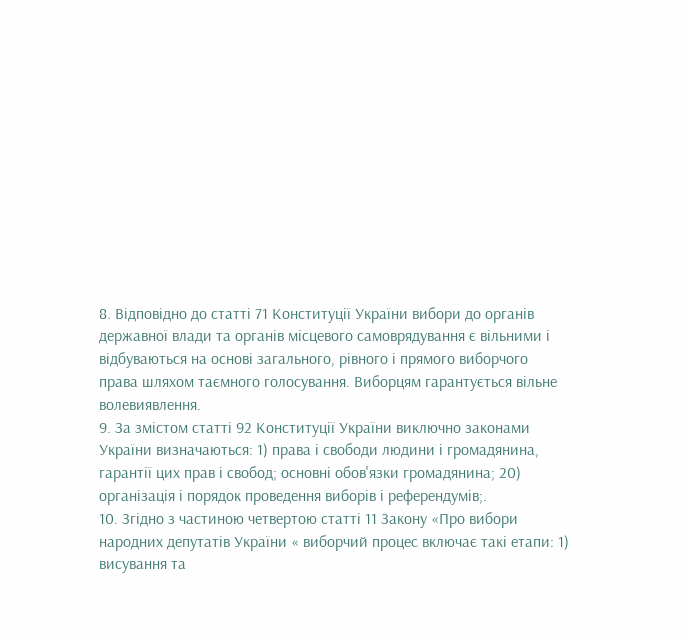8. Відповідно до статті 71 Конституції України вибори до органів державної влади та органів місцевого самоврядування є вільними і відбуваються на основі загального, рівного і прямого виборчого права шляхом таємного голосування. Виборцям гарантується вільне волевиявлення.
9. За змістом статті 92 Конституції України виключно законами України визначаються: 1) права і свободи людини і громадянина, гарантії цих прав і свобод; основні обов'язки громадянина; 20) організація і порядок проведення виборів і референдумів;.
10. Згідно з частиною четвертою статті 11 Закону «Про вибори народних депутатів України « виборчий процес включає такі етапи: 1) висування та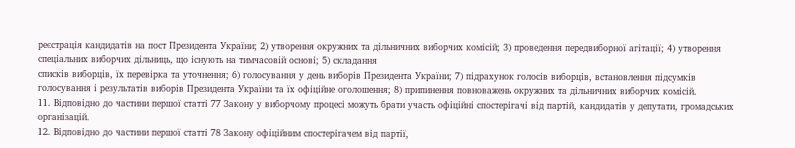реєстрація кандидатів на пост Президента України; 2) утворення окружних та дільничних виборчих комісій; 3) проведення передвиборної агітації; 4) утворення спеціальних виборчих дільниць, що існують на тимчасовій основі; 5) складання
списків виборців, їх перевірка та уточнення; 6) голосування у день виборів Президента України; 7) підрахунок голосів виборців, встановлення підсумків голосування і результатів виборів Президента України та їх офіційне оголошення; 8) припинення повноважень окружних та дільничних виборчих комісій.
11. Відповідно до частини першої статті 77 Закону у виборчому процесі можуть брати участь офіційні спостерігачі від партій, кандидатів у депутати, громадських організацій.
12. Відповідно до частини першої статті 78 Закону офіційним спостерігачем від партії,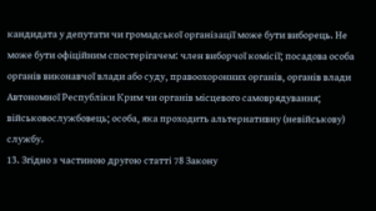кандидата у депутати чи громадської організації може бути виборець. Не може бути офіційним спостерігачем: член виборчої комісії; посадова особа органів виконавчої влади або суду, правоохоронних органів, органів влади Автономної Республіки Крим чи органів місцевого самоврядування; військовослужбовець; особа, яка проходить альтернативну (невійськову) службу.
13. Згідно з частиною другою статті 78 Закону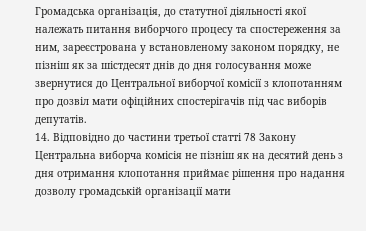Громадська організація, до статутної діяльності якої належать питання виборчого процесу та спостереження за ним, зареєстрована у встановленому законом порядку, не пізніш як за шістдесят днів до дня голосування може звернутися до Центральної виборчої комісії з клопотанням про дозвіл мати офіційних спостерігачів під час виборів депутатів.
14. Відповідно до частини третьої статті 78 Закону Центральна виборча комісія не пізніш як на десятий день з дня отримання клопотання приймає рішення про надання дозволу громадській організації мати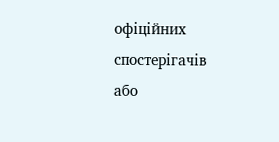офіційних спостерігачів або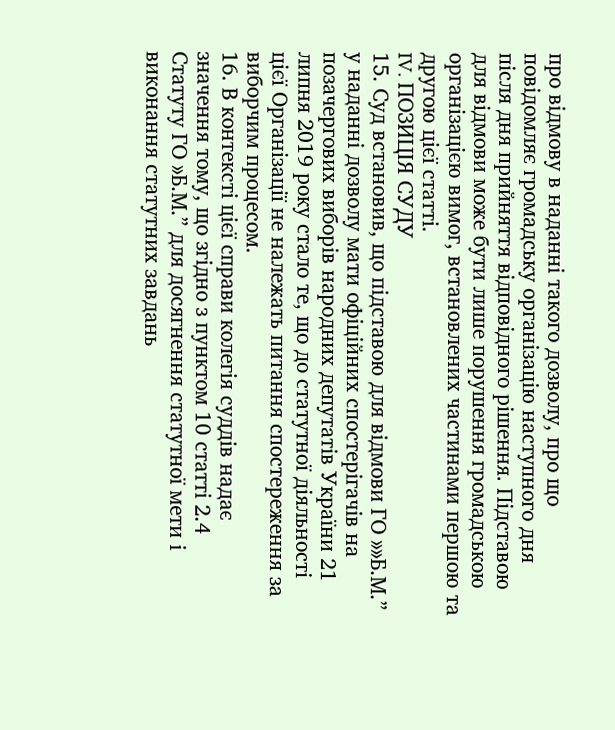про відмову в наданні такого дозволу, про що повідомляє громадську організацію наступного дня після дня прийняття відповідного рішення. Підставою для відмови може бути лише порушення громадською організацією вимог, встановлених частинами першою та другою цієї статті.
IV. ПОЗИЦІЯ СУДУ
15. Суд встановив, що підставою для відмови ГО »»Б.М.” у наданні дозволу мати офіційних спостерігачів на позачергових виборів народних депутатів України 21 липня 2019 року стало те, що до статутної діяльності цієї Організації не належать питання спостереження за виборчим процесом.
16. В контексті цієї справи колегія суддів надає значення тому, що згідно з пунктом 10 статті 2.4 Статуту ГО »Б.М.” для досягнення статутної мети і виконання статутних завдань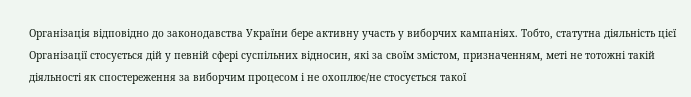Організація відповідно до законодавства України бере активну участь у виборчих кампаніях. Тобто, статутна діяльність цієї Організації стосується дій у певній сфері суспільних відносин, які за своїм змістом, призначенням, меті не тотожні такій діяльності як спостереження за виборчим процесом і не охоплює/не стосується такої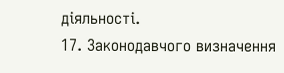діяльності.
17. Законодавчого визначення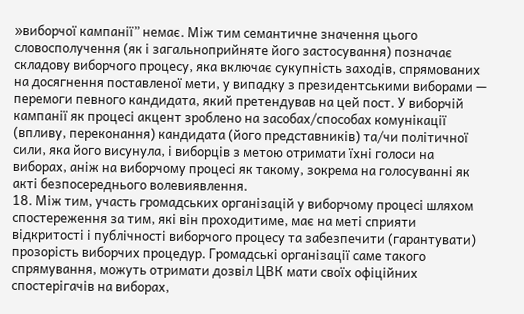»виборчої кампанії” немає. Між тим семантичне значення цього словосполучення (як і загальноприйняте його застосування) позначає складову виборчого процесу, яка включає сукупність заходів, спрямованих на досягнення поставленої мети, у випадку з президентськими виборами — перемоги певного кандидата, який претендував на цей пост. У виборчій кампанії як процесі акцент зроблено на засобах/способах комунікації (впливу, переконання) кандидата (його представників) та/чи політичної сили, яка його висунула, і виборців з метою отримати їхні голоси на виборах, аніж на виборчому процесі як такому, зокрема на голосуванні як акті безпосереднього волевиявлення.
18. Між тим, участь громадських організацій у виборчому процесі шляхом спостереження за тим, які він проходитиме, має на меті сприяти відкритості і публічності виборчого процесу та забезпечити (гарантувати) прозорість виборчих процедур. Громадські організації саме такого спрямування, можуть отримати дозвіл ЦВК мати своїх офіційних спостерігачів на виборах,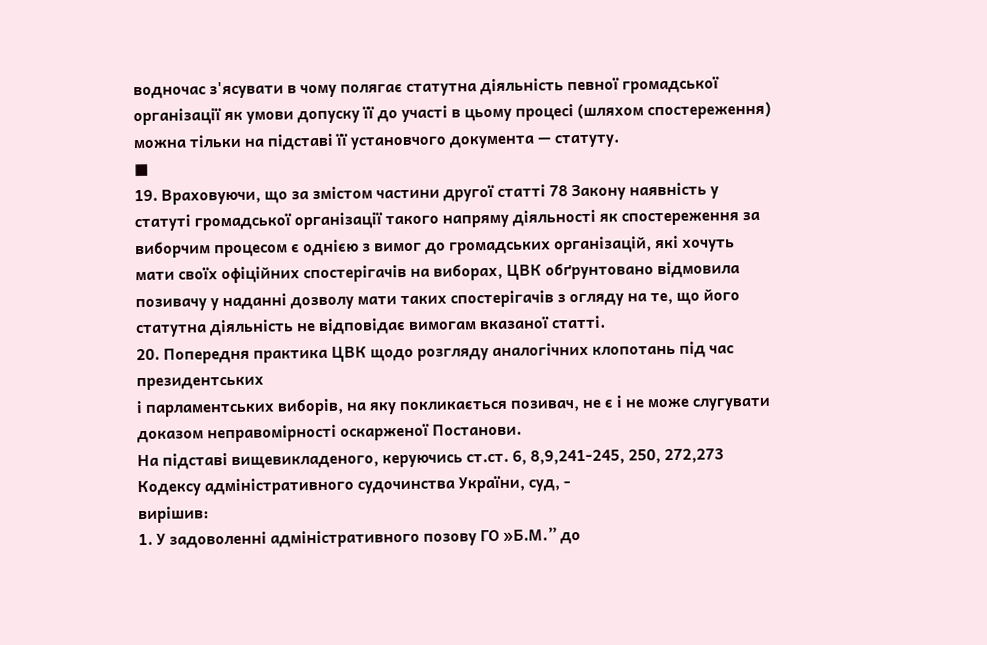водночас з'ясувати в чому полягає статутна діяльність певної громадської організації як умови допуску її до участі в цьому процесі (шляхом спостереження) можна тільки на підставі її установчого документа — статуту.
■
19. Враховуючи, що за змістом частини другої статті 78 Закону наявність у статуті громадської організації такого напряму діяльності як спостереження за виборчим процесом є однією з вимог до громадських організацій, які хочуть мати своїх офіційних спостерігачів на виборах, ЦВК обґрунтовано відмовила позивачу у наданні дозволу мати таких спостерігачів з огляду на те, що його статутна діяльність не відповідає вимогам вказаної статті.
20. Попередня практика ЦВК щодо розгляду аналогічних клопотань під час президентських
і парламентських виборів, на яку покликається позивач, не є і не може слугувати доказом неправомірності оскарженої Постанови.
На підставі вищевикладеного, керуючись ст.ст. 6, 8,9,241-245, 250, 272,273 Кодексу адміністративного судочинства України, суд, -
вирішив:
1. У задоволенні адміністративного позову ГО »Б.М.” до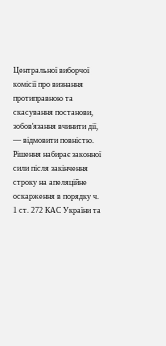Центральної виборчої комісії про визнання протиправною та скасування постанови, зобов'язання вчинити дії, — відмовити повністю.
Рішення набирає законної сили після закінчення строку на апеляційне оскарження в порядку ч. 1 ст. 272 КАС України та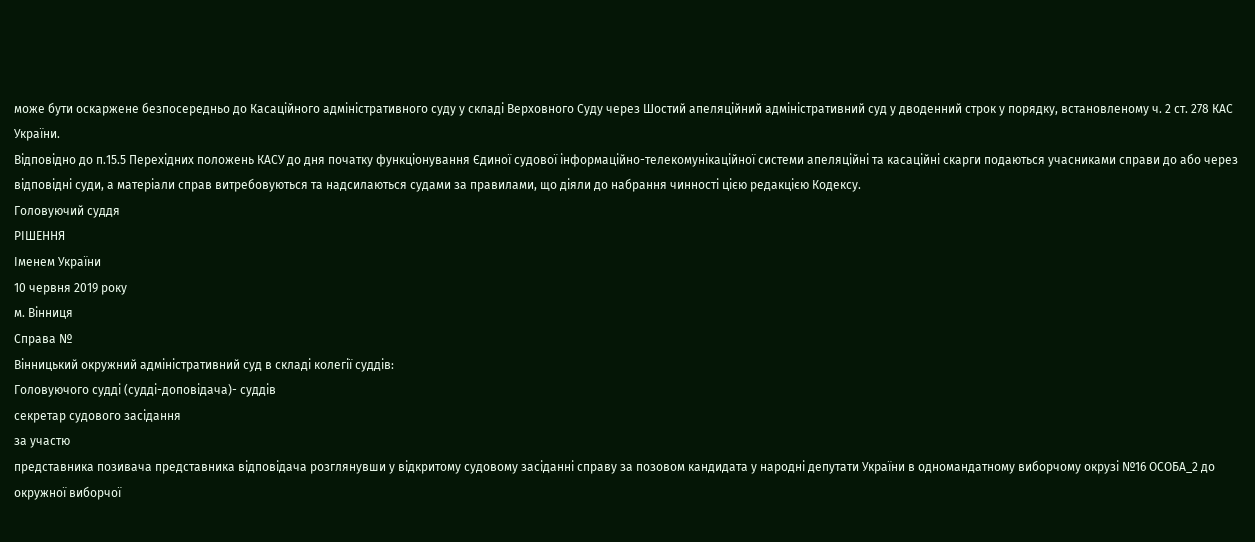може бути оскаржене безпосередньо до Касаційного адміністративного суду у складі Верховного Суду через Шостий апеляційний адміністративний суд у дводенний строк у порядку, встановленому ч. 2 ст. 278 КАС України.
Відповідно до п.15.5 Перехідних положень КАСУ до дня початку функціонування Єдиної судової інформаційно-телекомунікаційної системи апеляційні та касаційні скарги подаються учасниками справи до або через відповідні суди, а матеріали справ витребовуються та надсилаються судами за правилами, що діяли до набрання чинності цією редакцією Кодексу.
Головуючий суддя
РІШЕННЯ
Іменем України
10 червня 2019 року
м. Вінниця
Справа №
Вінницький окружний адміністративний суд в складі колегії суддів:
Головуючого судді (судді-доповідача)- суддів
секретар судового засідання
за участю
представника позивача представника відповідача розглянувши у відкритому судовому засіданні справу за позовом кандидата у народні депутати України в одномандатному виборчому окрузі №16 ОСОБА_2 до окружної виборчої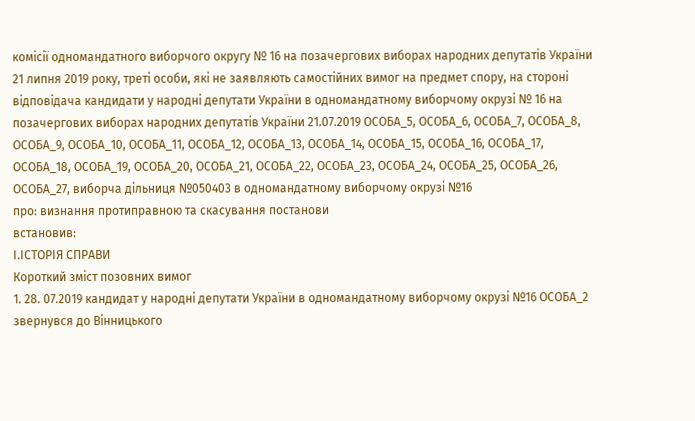комісії одномандатного виборчого округу № 16 на позачергових виборах народних депутатів України 21 липня 2019 року, треті особи, які не заявляють самостійних вимог на предмет спору, на стороні відповідача кандидати у народні депутати України в одномандатному виборчому окрузі № 16 на позачергових виборах народних депутатів України 21.07.2019 ОСОБА_5, ОСОБА_6, ОСОБА_7, ОСОБА_8, ОСОБА_9, ОСОБА_10, ОСОБА_11, ОСОБА_12, ОСОБА_13, ОСОБА_14, ОСОБА_15, ОСОБА_16, ОСОБА_17, ОСОБА_18, ОСОБА_19, ОСОБА_20, ОСОБА_21, ОСОБА_22, ОСОБА_23, ОСОБА_24, ОСОБА_25, ОСОБА_26, ОСОБА_27, виборча дільниця №050403 в одномандатному виборчому окрузі №16
про: визнання протиправною та скасування постанови
встановив:
І.ІСТОРІЯ СПРАВИ
Короткий зміст позовних вимог
1. 28. 07.2019 кандидат у народні депутати України в одномандатному виборчому окрузі №16 ОСОБА_2 звернувся до Вінницького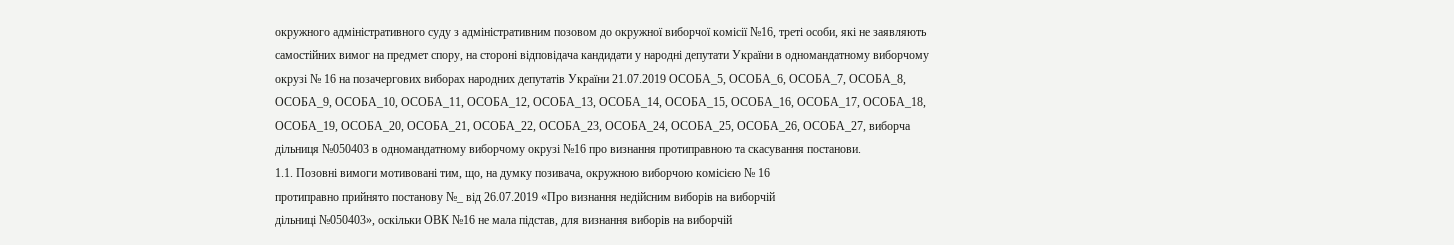окружного адміністративного суду з адміністративним позовом до окружної виборчої комісії №16, треті особи, які не заявляють самостійних вимог на предмет спору, на стороні відповідача кандидати у народні депутати України в одномандатному виборчому окрузі № 16 на позачергових виборах народних депутатів України 21.07.2019 ОСОБА_5, ОСОБА_6, ОСОБА_7, ОСОБА_8, ОСОБА_9, ОСОБА_10, ОСОБА_11, ОСОБА_12, ОСОБА_13, ОСОБА_14, ОСОБА_15, ОСОБА_16, ОСОБА_17, ОСОБА_18, ОСОБА_19, ОСОБА_20, ОСОБА_21, ОСОБА_22, ОСОБА_23, ОСОБА_24, ОСОБА_25, ОСОБА_26, ОСОБА_27, виборча дільниця №050403 в одномандатному виборчому окрузі №16 про визнання протиправною та скасування постанови.
1.1. Позовні вимоги мотивовані тим, що, на думку позивача, окружною виборчою комісією № 16
протиправно прийнято постанову №_ від 26.07.2019 «Про визнання недійсним виборів на виборчій
дільниці №050403», оскільки ОВК №16 не мала підстав, для визнання виборів на виборчій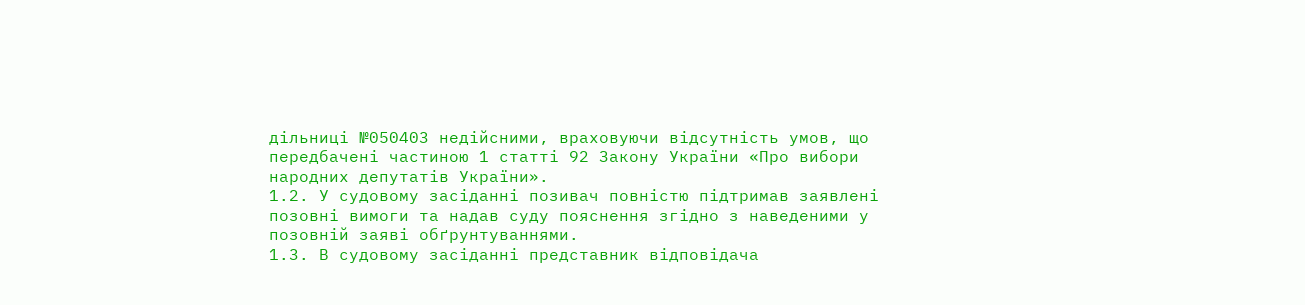дільниці №050403 недійсними, враховуючи відсутність умов, що передбачені частиною 1 статті 92 Закону України «Про вибори народних депутатів України».
1.2. У судовому засіданні позивач повністю підтримав заявлені позовні вимоги та надав суду пояснення згідно з наведеними у позовній заяві обґрунтуваннями.
1.3. В судовому засіданні представник відповідача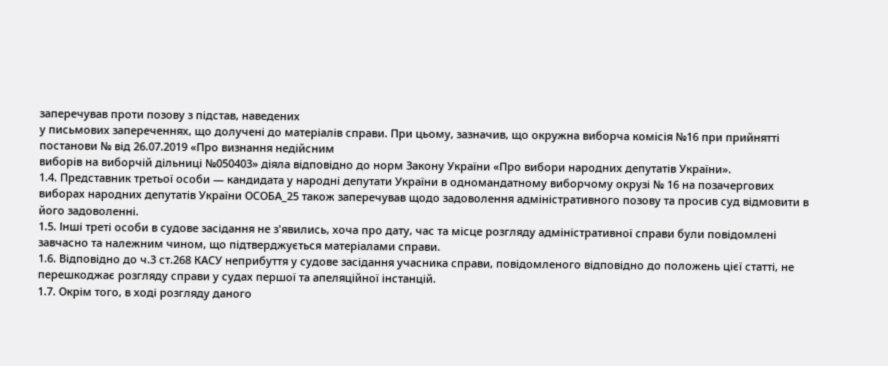заперечував проти позову з підстав, наведених
у письмових запереченнях, що долучені до матеріалів справи. При цьому, зазначив, що окружна виборча комісія №16 при прийнятті постанови № від 26.07.2019 «Про визнання недійсним
виборів на виборчій дільниці №050403» діяла відповідно до норм Закону України «Про вибори народних депутатів України».
1.4. Представник третьої особи — кандидата у народні депутати України в одномандатному виборчому окрузі № 16 на позачергових виборах народних депутатів України ОСОБА_25 також заперечував щодо задоволення адміністративного позову та просив суд відмовити в його задоволенні.
1.5. Інші треті особи в судове засідання не з'явились, хоча про дату, час та місце розгляду адміністративної справи були повідомлені завчасно та належним чином, що підтверджується матеріалами справи.
1.6. Відповідно до ч.3 ст.268 КАСУ неприбуття у судове засідання учасника справи, повідомленого відповідно до положень цієї статті, не перешкоджає розгляду справи у судах першої та апеляційної інстанцій.
1.7. Окрім того, в ході розгляду даного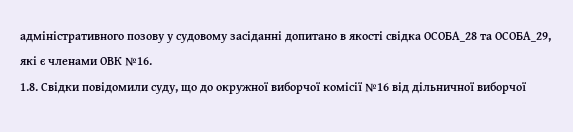адміністративного позову у судовому засіданні допитано в якості свідка ОСОБА_28 та ОСОБА_29, які є членами ОВК №16.
1.8. Свідки повідомили суду, що до окружної виборчої комісії №16 від дільничної виборчої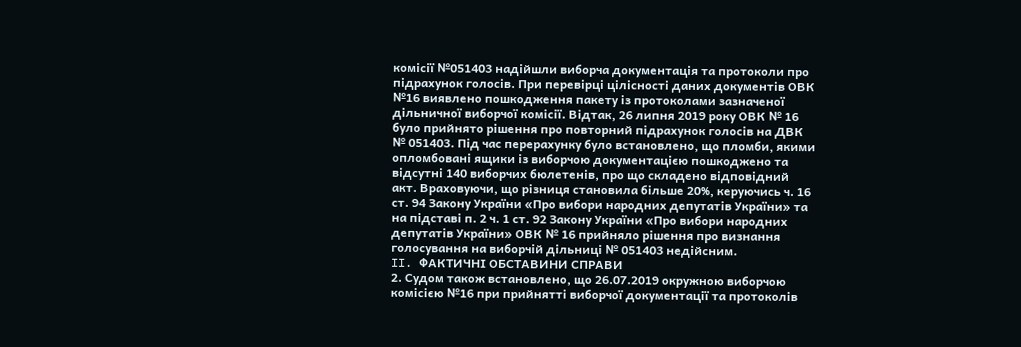комісії №051403 надійшли виборча документація та протоколи про підрахунок голосів. При перевірці цілісності даних документів ОВК №16 виявлено пошкодження пакету із протоколами зазначеної дільничної виборчої комісії. Відтак, 26 липня 2019 року ОВК № 16 було прийнято рішення про повторний підрахунок голосів на ДВК № 051403. Під час перерахунку було встановлено, що пломби, якими опломбовані ящики із виборчою документацією пошкоджено та відсутні 140 виборчих бюлетенів, про що складено відповідний акт. Враховуючи, що різниця становила більше 20%, керуючись ч. 16 ст. 94 Закону України «Про вибори народних депутатів України» та на підставі п. 2 ч. 1 ст. 92 Закону України «Про вибори народних депутатів України» ОВК № 16 прийняло рішення про визнання голосування на виборчій дільниці № 051403 недійсним.
II. ФАКТИЧНІ ОБСТАВИНИ СПРАВИ
2. Судом також встановлено, що 26.07.2019 окружною виборчою комісією №16 при прийнятті виборчої документації та протоколів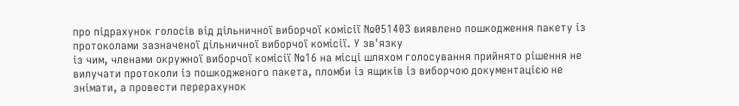про підрахунок голосів від дільничної виборчої комісії №051403 виявлено пошкодження пакету із протоколами зазначеної дільничної виборчої комісії. У зв'язку
із чим, членами окружної виборчої комісії №16 на місці шляхом голосування прийнято рішення не вилучати протоколи із пошкодженого пакета, пломби із ящиків із виборчою документацією не знімати, а провести перерахунок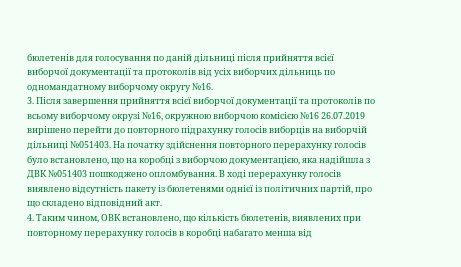бюлетенів для голосування по даній дільниці після прийняття всієї виборчої документації та протоколів від усіх виборчих дільниць по одномандатному виборчому округу №16.
3. Після завершення прийняття всієї виборчої документації та протоколів по всьому виборчому окрузі №16, окружною виборчою комісією №16 26.07.2019 вирішено перейти до повторного підрахунку голосів виборців на виборчій дільниці №051403. На початку здійснення повторного перерахунку голосів було встановлено, що на коробці з виборчою документацією, яка надійшла з ДВК №051403 пошкоджено опломбування. В ході перерахунку голосів виявлено відсутність пакету із бюлетенями однієї із політичних партій, про що складено відповідний акт.
4. Таким чином, ОВК встановлено, що кількість бюлетенів, виявлених при повторному перерахунку голосів в коробці набагато менша від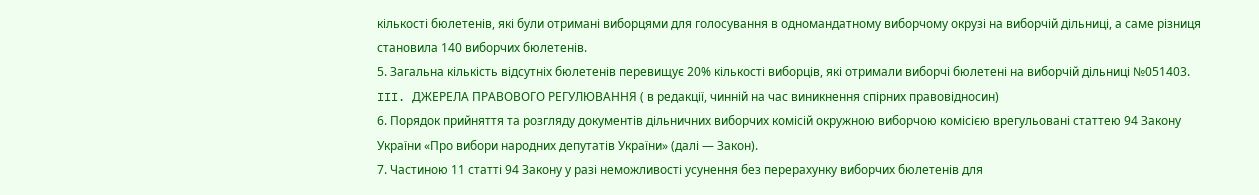кількості бюлетенів, які були отримані виборцями для голосування в одномандатному виборчому окрузі на виборчій дільниці, а саме різниця становила 140 виборчих бюлетенів.
5. Загальна кількість відсутніх бюлетенів перевищує 20% кількості виборців, які отримали виборчі бюлетені на виборчій дільниці №051403.
III. ДЖЕРЕЛА ПРАВОВОГО РЕГУЛЮВАННЯ ( в редакції, чинній на час виникнення спірних правовідносин)
6. Порядок прийняття та розгляду документів дільничних виборчих комісій окружною виборчою комісією врегульовані статтею 94 Закону України «Про вибори народних депутатів України» (далі — Закон).
7. Частиною 11 статті 94 Закону у разі неможливості усунення без перерахунку виборчих бюлетенів для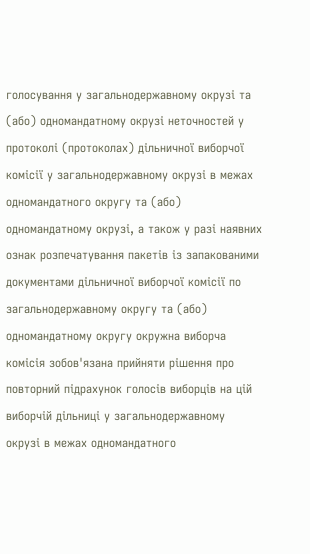голосування у загальнодержавному окрузі та (або) одномандатному окрузі неточностей у протоколі (протоколах) дільничної виборчої комісії у загальнодержавному окрузі в межах одномандатного округу та (або) одномандатному окрузі, а також у разі наявних ознак розпечатування пакетів із запакованими документами дільничної виборчої комісії по загальнодержавному округу та (або) одномандатному округу окружна виборча комісія зобов'язана прийняти рішення про повторний підрахунок голосів виборців на цій виборчій дільниці у загальнодержавному окрузі в межах одномандатного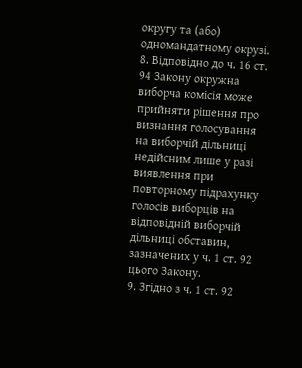округу та (або) одномандатному окрузі.
8. Відповідно до ч. 16 ст. 94 Закону окружна виборча комісія може прийняти рішення про визнання голосування на виборчій дільниці недійсним лише у разі виявлення при повторному підрахунку голосів виборців на відповідній виборчій дільниці обставин, зазначених у ч. 1 ст. 92 цього Закону.
9. Згідно з ч. 1 ст. 92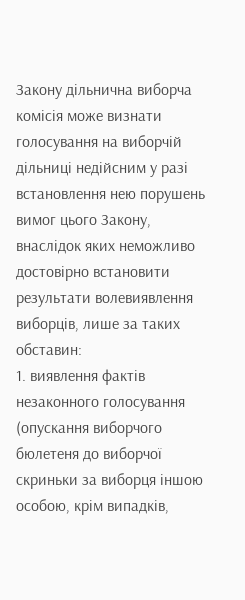Закону дільнична виборча комісія може визнати голосування на виборчій дільниці недійсним у разі встановлення нею порушень вимог цього Закону, внаслідок яких неможливо достовірно встановити результати волевиявлення виборців, лише за таких обставин:
1. виявлення фактів незаконного голосування (опускання виборчого бюлетеня до виборчої скриньки за виборця іншою особою, крім випадків,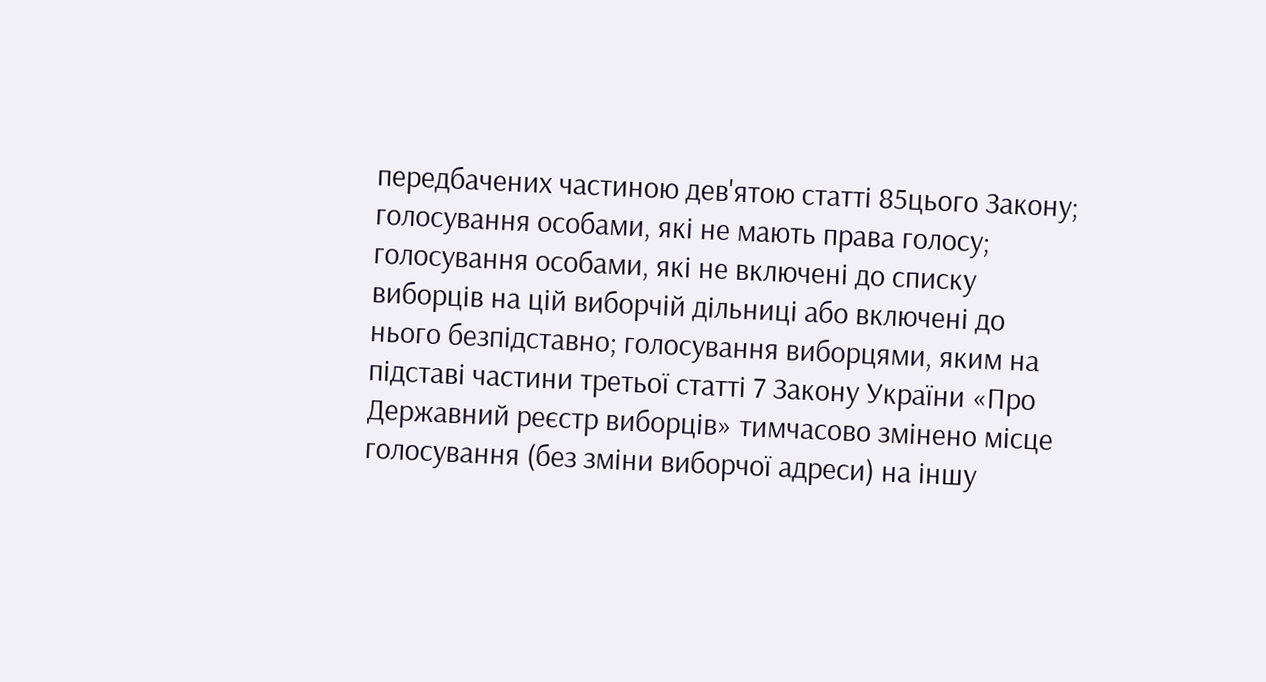передбачених частиною дев'ятою статті 85цього Закону; голосування особами, які не мають права голосу; голосування особами, які не включені до списку виборців на цій виборчій дільниці або включені до нього безпідставно; голосування виборцями, яким на підставі частини третьої статті 7 Закону України «Про Державний реєстр виборців» тимчасово змінено місце голосування (без зміни виборчої адреси) на іншу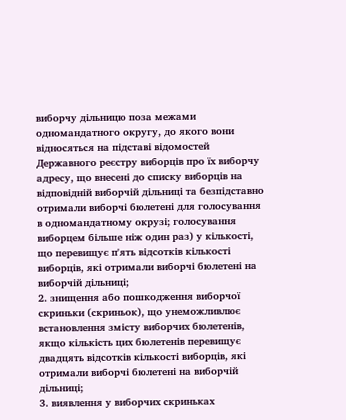виборчу дільницю поза межами одномандатного округу, до якого вони відносяться на підставі відомостей Державного реєстру виборців про їх виборчу адресу, що внесені до списку виборців на відповідній виборчій дільниці та безпідставно отримали виборчі бюлетені для голосування в одномандатному окрузі; голосування виборцем більше ніж один раз) у кількості, що перевищує п'ять відсотків кількості виборців, які отримали виборчі бюлетені на виборчій дільниці;
2. знищення або пошкодження виборчої скриньки (скриньок), що унеможливлює встановлення змісту виборчих бюлетенів, якщо кількість цих бюлетенів перевищує двадцять відсотків кількості виборців, які отримали виборчі бюлетені на виборчій дільниці;
3. виявлення у виборчих скриньках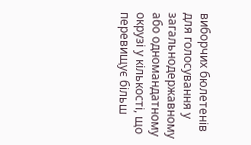виборчих бюлетенів для голосування у загальнодержавному або одномандатному окрузі у кількості, що перевищує більш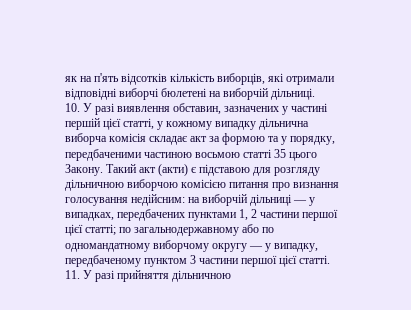як на п'ять відсотків кількість виборців, які отримали відповідні виборчі бюлетені на виборчій дільниці.
10. У разі виявлення обставин, зазначених у частині першій цієї статті, у кожному випадку дільнична виборча комісія складає акт за формою та у порядку, передбаченими частиною восьмою статті 35 цього Закону. Такий акт (акти) є підставою для розгляду дільничною виборчою комісією питання про визнання голосування недійсним: на виборчій дільниці — у випадках, передбачених пунктами 1, 2 частини першої цієї статті; по загальнодержавному або по одномандатному виборчому округу — у випадку, передбаченому пунктом 3 частини першої цієї статті.
11. У разі прийняття дільничною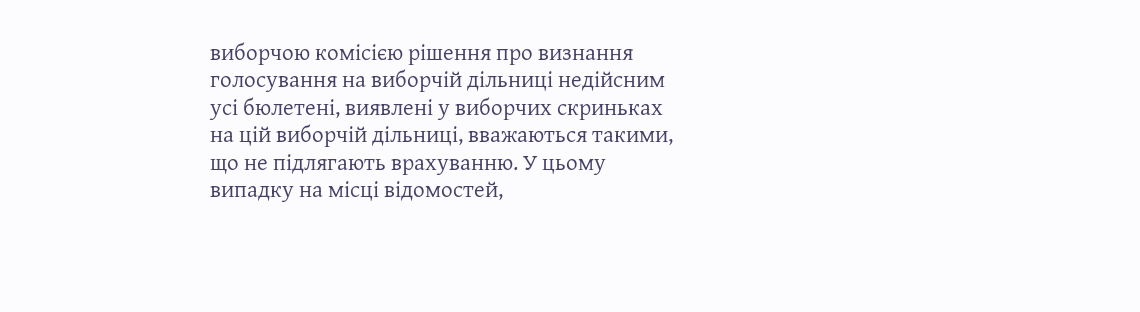виборчою комісією рішення про визнання голосування на виборчій дільниці недійсним усі бюлетені, виявлені у виборчих скриньках на цій виборчій дільниці, вважаються такими, що не підлягають врахуванню. У цьому випадку на місці відомостей,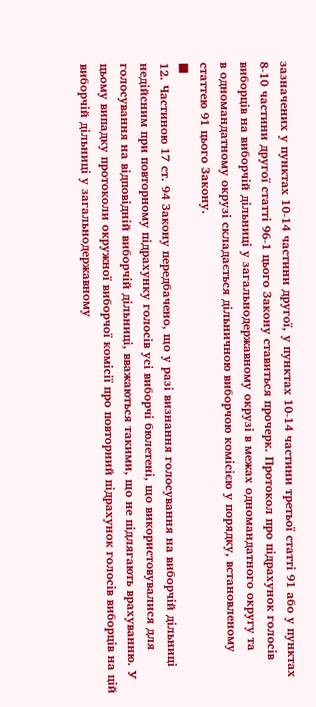зазначених у пунктах 10-14 частини другої, у пунктах 10-14 частини третьої статті 91 або у пунктах 8-10 частини другої статті 96-1 цього Закону ставиться прочерк. Протокол про підрахунок голосів виборців на виборчій дільниці у загальнодержавному окрузі в межах одномандатного округу та
в одномандатному окрузі складається дільничною виборчою комісією у порядку, встановленому статтею 91 цього Закону.
■
12. Частиною 17 ст. 94 Закону передбачено, що у разі визнання голосування на виборчій дільниці недійсним при повторному підрахунку голосів усі виборчі бюлетені, що використовувалися для голосування на відповідній виборчій дільниці, вважаються такими, що не підлягають врахуванню. У цьому випадку протоколи окружної виборчої комісії про повторний підрахунок голосів виборців на цій виборчій дільниці у загальнодержавному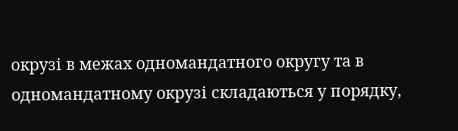окрузі в межах одномандатного округу та в одномандатному окрузі складаються у порядку,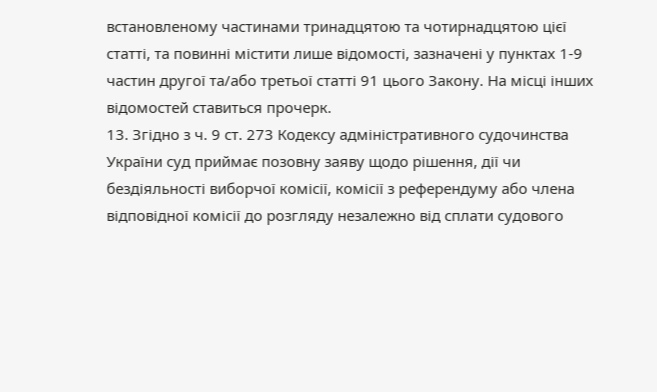встановленому частинами тринадцятою та чотирнадцятою цієї статті, та повинні містити лише відомості, зазначені у пунктах 1-9 частин другої та/або третьої статті 91 цього Закону. На місці інших відомостей ставиться прочерк.
13. Згідно з ч. 9 ст. 273 Кодексу адміністративного судочинства України суд приймає позовну заяву щодо рішення, дії чи бездіяльності виборчої комісії, комісії з референдуму або члена відповідної комісії до розгляду незалежно від сплати судового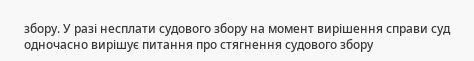збору. У разі несплати судового збору на момент вирішення справи суд одночасно вирішує питання про стягнення судового збору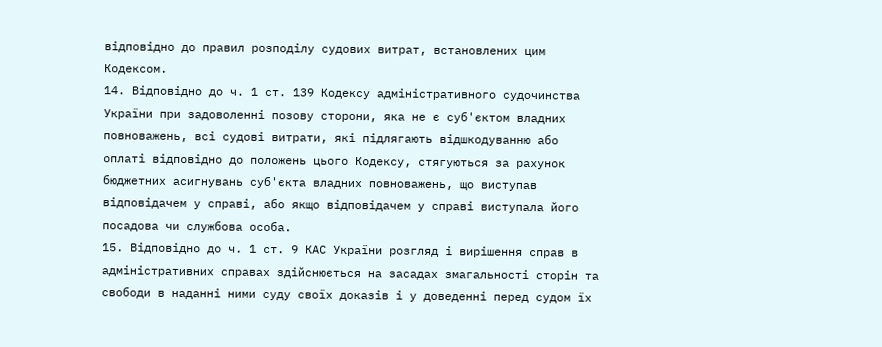відповідно до правил розподілу судових витрат, встановлених цим Кодексом.
14. Відповідно до ч. 1 ст. 139 Кодексу адміністративного судочинства України при задоволенні позову сторони, яка не є суб'єктом владних повноважень, всі судові витрати, які підлягають відшкодуванню або оплаті відповідно до положень цього Кодексу, стягуються за рахунок бюджетних асигнувань суб'єкта владних повноважень, що виступав відповідачем у справі, або якщо відповідачем у справі виступала його посадова чи службова особа.
15. Відповідно до ч. 1 ст. 9 КАС України розгляд і вирішення справ в адміністративних справах здійснюється на засадах змагальності сторін та свободи в наданні ними суду своїх доказів і у доведенні перед судом їх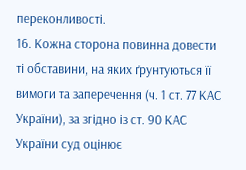переконливості.
16. Кожна сторона повинна довести ті обставини, на яких ґрунтуються її вимоги та заперечення (ч. 1 ст. 77 КАС України), за згідно із ст. 90 КАС України суд оцінює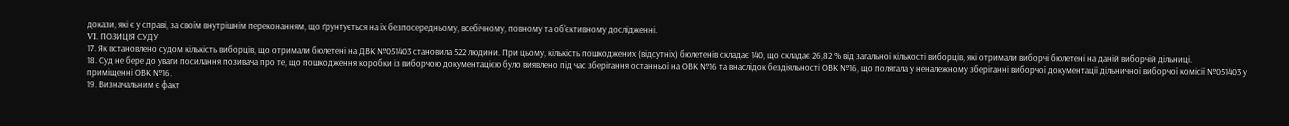докази, які є у справі, за своїм внутрішнім переконанням, що ґрунтується на їх безпосередньому, всебічному, повному та об'єктивному дослідженні.
VI. ПОЗИЦІЯ СУДУ
17. Як встановлено судом кількість виборців, що отримали бюлетені на ДВК №051403 становила 522 людини. При цьому, кількість пошкоджених (відсутніх) бюлетенів складає 140, що складає 26,82 % від загальної кількості виборців, які отримали виборчі бюлетені на даній виборчій дільниці.
18. Суд не бере до уваги посилання позивача про те, що пошкодження коробки із виборчою документацією було виявлено під час зберігання останньої на ОВК №16 та внаслідок бездіяльності ОВК №16, що полягала у неналежному зберіганні виборчої документації дільничної виборчої комісії №051403 у приміщенні ОВК №16.
19. Визначальним є факт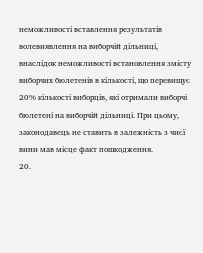неможливості вставлення результатів волевиявлення на виборчій дільниці, внаслідок неможливості встановлення змісту виборчих бюлетенів в кількості, що перевищує 20% кількості виборців, які отримали виборчі бюлетені на виборчій дільниці. При цьому, законодавець не ставить в залежність з чиєї вини мав місце факт пошкодження.
20.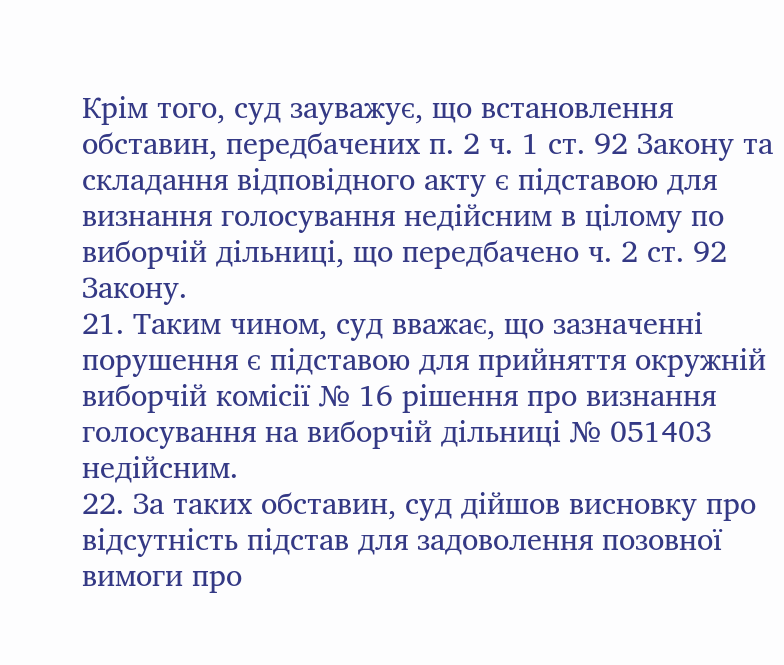Крім того, суд зауважує, що встановлення обставин, передбачених п. 2 ч. 1 ст. 92 Закону та складання відповідного акту є підставою для визнання голосування недійсним в цілому по виборчій дільниці, що передбачено ч. 2 ст. 92 Закону.
21. Таким чином, суд вважає, що зазначенні порушення є підставою для прийняття окружній виборчій комісії № 16 рішення про визнання голосування на виборчій дільниці № 051403 недійсним.
22. За таких обставин, суд дійшов висновку про відсутність підстав для задоволення позовної вимоги про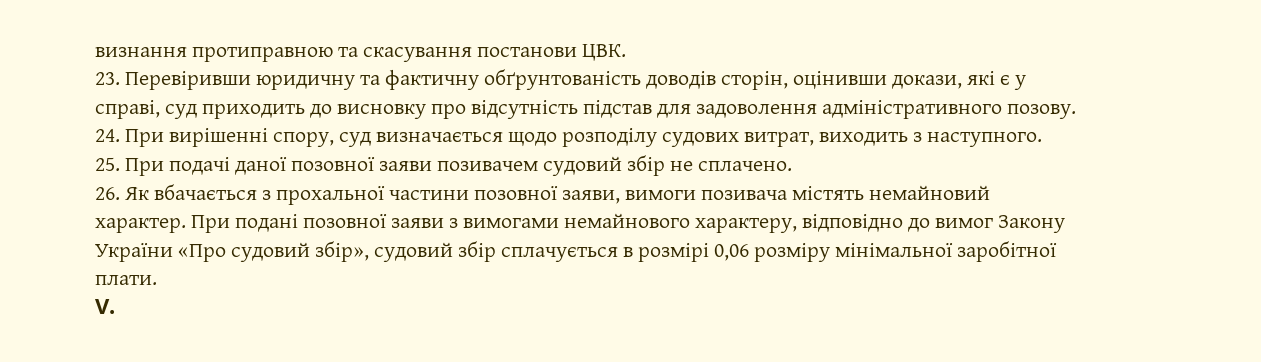визнання протиправною та скасування постанови ЦВК.
23. Перевіривши юридичну та фактичну обґрунтованість доводів сторін, оцінивши докази, які є у справі, суд приходить до висновку про відсутність підстав для задоволення адміністративного позову.
24. При вирішенні спору, суд визначається щодо розподілу судових витрат, виходить з наступного.
25. При подачі даної позовної заяви позивачем судовий збір не сплачено.
26. Як вбачається з прохальної частини позовної заяви, вимоги позивача містять немайновий характер. При подані позовної заяви з вимогами немайнового характеру, відповідно до вимог Закону України «Про судовий збір», судовий збір сплачується в розмірі 0,06 розміру мінімальної заробітної плати.
V.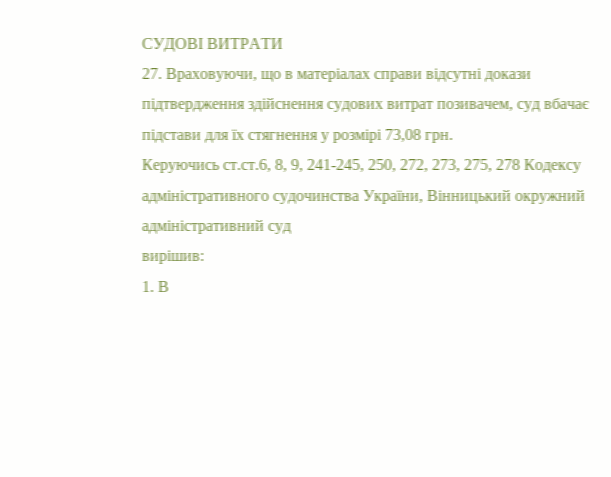СУДОВІ ВИТРАТИ
27. Враховуючи, що в матеріалах справи відсутні докази підтвердження здійснення судових витрат позивачем, суд вбачає підстави для їх стягнення у розмірі 73,08 грн.
Керуючись ст.ст.6, 8, 9, 241-245, 250, 272, 273, 275, 278 Кодексу адміністративного судочинства України, Вінницький окружний адміністративний суд
вирішив:
1. В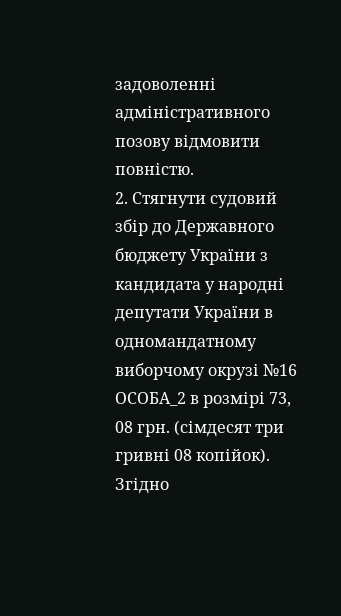задоволенні адміністративного позову відмовити повністю.
2. Стягнути судовий збір до Державного бюджету України з кандидата у народні депутати України в одномандатному виборчому окрузі №16 ОСОБА_2 в розмірі 73, 08 грн. (сімдесят три гривні 08 копійок).
Згідно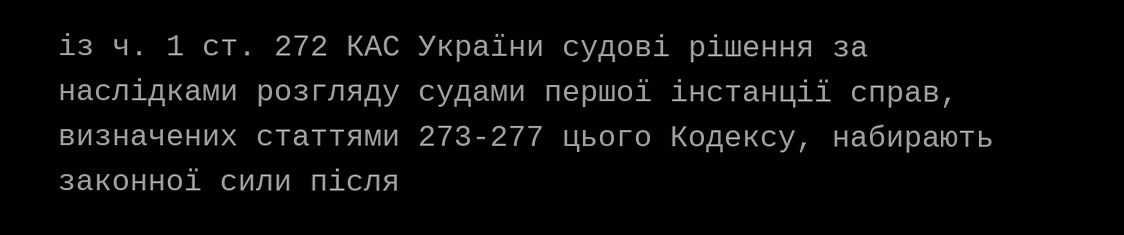із ч. 1 ст. 272 КАС України судові рішення за наслідками розгляду судами першої інстанції справ, визначених статтями 273-277 цього Кодексу, набирають законної сили після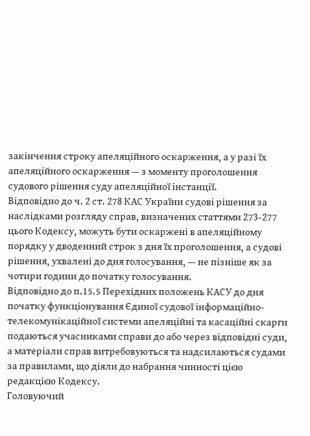закінчення строку апеляційного оскарження, а у разі їх апеляційного оскарження — з моменту проголошення судового рішення суду апеляційної інстанції.
Відповідно до ч. 2 ст. 278 КАС України судові рішення за наслідками розгляду справ, визначених статтями 273-277 цього Кодексу, можуть бути оскаржені в апеляційному порядку у дводенний строк з дня їх проголошення, а судові рішення, ухвалені до дня голосування, — не пізніше як за чотири години до початку голосування.
Відповідно до п.15.5 Перехідних положень КАСУ до дня початку функціонування Єдиної судової інформаційно-телекомунікаційної системи апеляційні та касаційні скарги подаються учасниками справи до або через відповідні суди, а матеріали справ витребовуються та надсилаються судами за правилами, що діяли до набрання чинності цією редакцією Кодексу.
Головуючий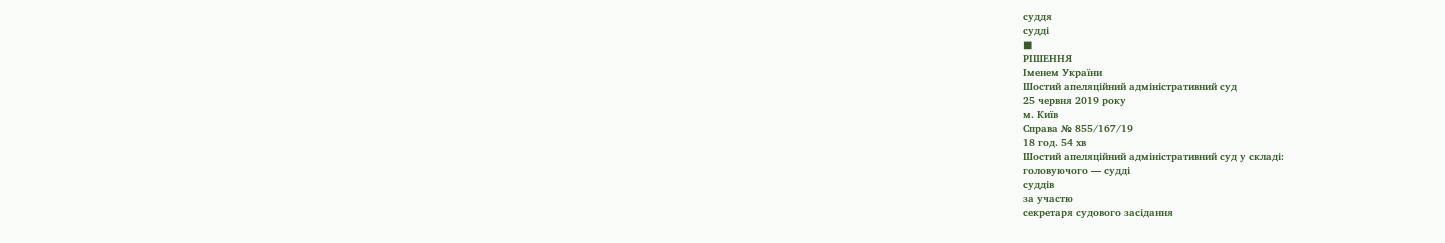суддя
судді
■
РІШЕННЯ
Іменем України
Шостий апеляційний адміністративний суд
25 червня 2019 року
м. Київ
Справа № 855/167/19
18 год. 54 хв
Шостий апеляційний адміністративний суд у складі:
головуючого — судді
суддів
за участю
секретаря судового засідання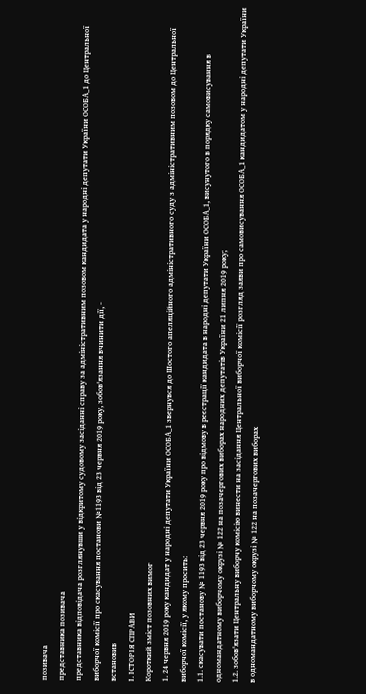позивача
представника позивача
представника відповідача розглянувши у відкритому судовому засіданні справу за адміністративним позовом кандидата у народні депутати України ОСОБА_1 до Центральної виборчої комісії про скасування постанови №1193 від 23 червня 2019 року, зобов'язання вчинити дії, -
встановив
І. ІСТОРІЯ СПРАВИ
Короткий зміст позовних вимог
1. 24 червня 2019 року кандидат у народні депутати України ОСОБА_1 звернувся до Шостого апеляційного адміністративного суду з адміністративним позовом до Центральної виборчої комісії, у якому просить:
1.1. скасувати постанову № 1193 від 23 червня 2019 року про відмову в реєстрації кандидата в народні депутати України ОСОБА_1, висунутого в порядку самовисування в одномандатному виборчому окрузі № 122 на позачергових виборах народних депутатів України 21 липня 2019 року;
1.2. зобов'язати Центральну виборчу комісію винести на засідання Центральної виборчої комісії розгляд заяви про самовисування ОСОБА_1 кандидатом у народні депутати України в одномандатному виборчому окрузі № 122 на позачергових виборах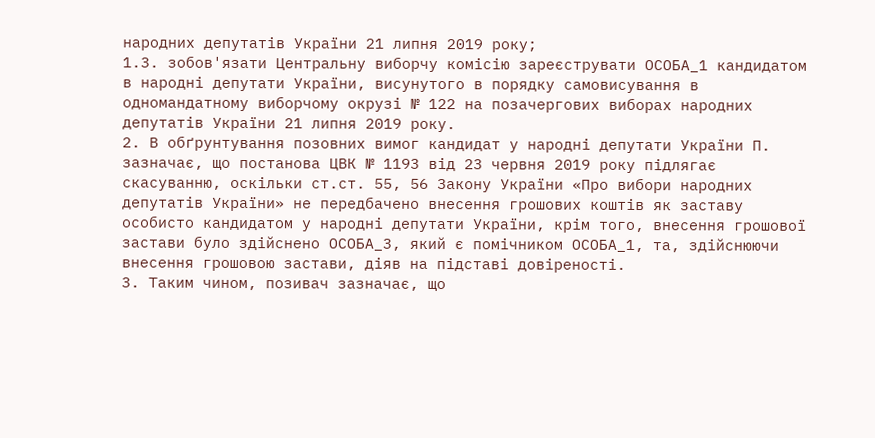народних депутатів України 21 липня 2019 року;
1.3. зобов'язати Центральну виборчу комісію зареєструвати ОСОБА_1 кандидатом в народні депутати України, висунутого в порядку самовисування в одномандатному виборчому окрузі № 122 на позачергових виборах народних депутатів України 21 липня 2019 року.
2. В обґрунтування позовних вимог кандидат у народні депутати України П. зазначає, що постанова ЦВК № 1193 від 23 червня 2019 року підлягає скасуванню, оскільки ст.ст. 55, 56 Закону України «Про вибори народних депутатів України» не передбачено внесення грошових коштів як заставу особисто кандидатом у народні депутати України, крім того, внесення грошової застави було здійснено ОСОБА_3, який є помічником ОСОБА_1, та, здійснюючи внесення грошовою застави, діяв на підставі довіреності.
3. Таким чином, позивач зазначає, що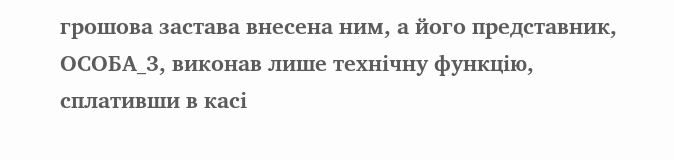грошова застава внесена ним, а його представник, ОСОБА_3, виконав лише технічну функцію, сплативши в касі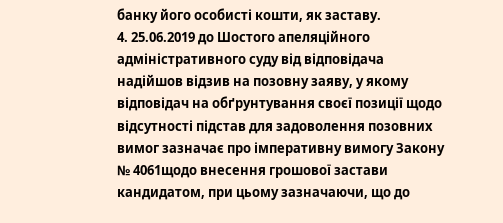банку його особисті кошти, як заставу.
4. 25.06.2019 до Шостого апеляційного адміністративного суду від відповідача надійшов відзив на позовну заяву, у якому відповідач на обґрунтування своєї позиції щодо відсутності підстав для задоволення позовних вимог зазначає про імперативну вимогу Закону № 4061щодо внесення грошової застави кандидатом, при цьому зазначаючи, що до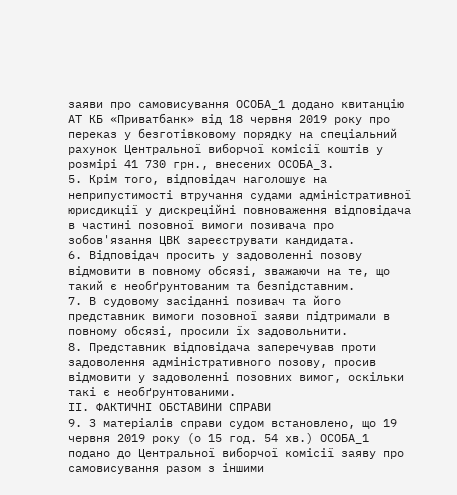заяви про самовисування ОСОБА_1 додано квитанцію АТ КБ «Приватбанк» від 18 червня 2019 року про переказ у безготівковому порядку на спеціальний рахунок Центральної виборчої комісії коштів у розмірі 41 730 грн., внесених ОСОБА_3.
5. Крім того, відповідач наголошує на неприпустимості втручання судами адміністративної юрисдикції у дискреційні повноваження відповідача в частині позовної вимоги позивача про зобов'язання ЦВК зареєструвати кандидата.
6. Відповідач просить у задоволенні позову відмовити в повному обсязі, зважаючи на те, що такий є необґрунтованим та безпідставним.
7. В судовому засіданні позивач та його представник вимоги позовної заяви підтримали в повному обсязі, просили їх задовольнити.
8. Представник відповідача заперечував проти задоволення адміністративного позову, просив відмовити у задоволенні позовних вимог, оскільки такі є необґрунтованими.
ІІ. ФАКТИЧНІ ОБСТАВИНИ СПРАВИ
9. З матеріалів справи судом встановлено, що 19 червня 2019 року (о 15 год. 54 хв.) ОСОБА_1 подано до Центральної виборчої комісії заяву про самовисування разом з іншими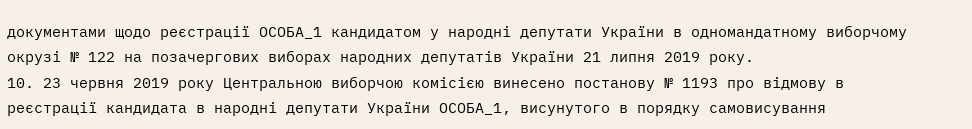документами щодо реєстрації ОСОБА_1 кандидатом у народні депутати України в одномандатному виборчому окрузі № 122 на позачергових виборах народних депутатів України 21 липня 2019 року.
10. 23 червня 2019 року Центральною виборчою комісією винесено постанову № 1193 про відмову в реєстрації кандидата в народні депутати України ОСОБА_1, висунутого в порядку самовисування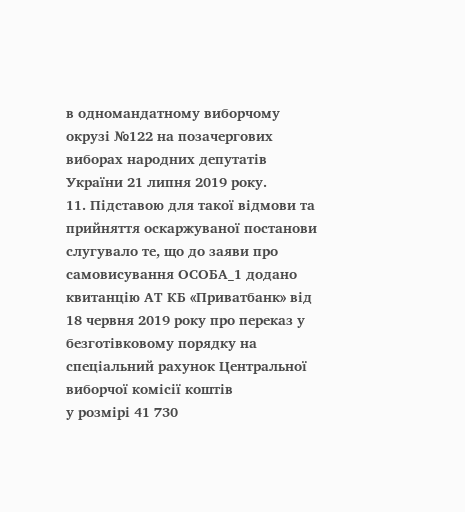в одномандатному виборчому окрузі №122 на позачергових виборах народних депутатів України 21 липня 2019 року.
11. Підставою для такої відмови та прийняття оскаржуваної постанови слугувало те, що до заяви про самовисування ОСОБА_1 додано квитанцію АТ КБ «Приватбанк» від 18 червня 2019 року про переказ у безготівковому порядку на спеціальний рахунок Центральної виборчої комісії коштів
у розмірі 41 730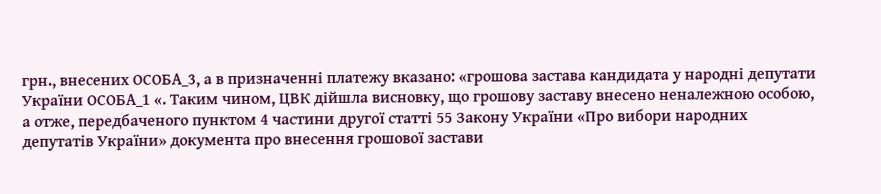грн., внесених ОСОБА_3, а в призначенні платежу вказано: «грошова застава кандидата у народні депутати України ОСОБА_1 «. Таким чином, ЦВК дійшла висновку, що грошову заставу внесено неналежною особою, а отже, передбаченого пунктом 4 частини другої статті 55 Закону України «Про вибори народних депутатів України» документа про внесення грошової застави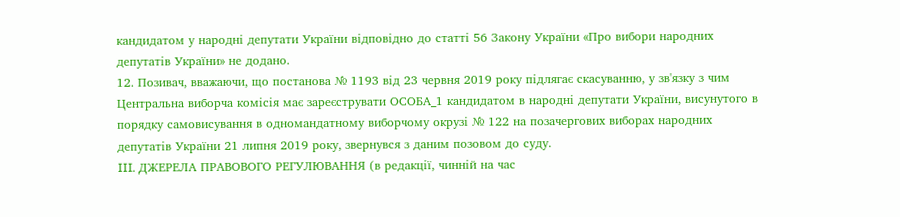кандидатом у народні депутати України відповідно до статті 56 Закону України «Про вибори народних депутатів України» не додано.
12. Позивач, вважаючи, що постанова № 1193 від 23 червня 2019 року підлягає скасуванню, у зв'язку з чим Центральна виборча комісія має зареєструвати ОСОБА_1 кандидатом в народні депутати України, висунутого в порядку самовисування в одномандатному виборчому окрузі № 122 на позачергових виборах народних депутатів України 21 липня 2019 року, звернувся з даним позовом до суду.
III. ДЖЕРЕЛА ПРАВОВОГО РЕГУЛЮВАННЯ (в редакції, чинній на час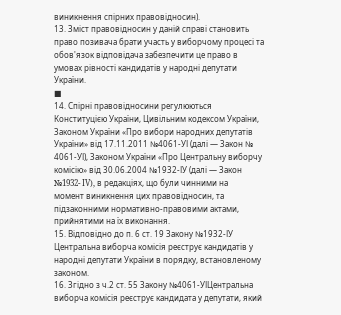виникнення спірних правовідносин).
13. Зміст правовідносин у даній справі становить право позивача брати участь у виборчому процесі та обов'язок відповідача забезпечити це право в умовах рівності кандидатів у народні депутати України.
■
14. Спірні правовідносини регулюються Конституцією України, Цивільним кодексом України, Законом України «Про вибори народних депутатів України» від 17.11.2011 №4061-УІ (далі — Закон № 4061-УІ), Законом України «Про Центральну виборчу комісію» від 30.06.2004 №1932-ІУ (далі — Закон №1932- IV), в редакціях, що були чинними на момент виникнення цих правовідносин, та підзаконними нормативно-правовими актами, прийнятими на їх виконання.
15. Відповідно до п. 6 ст. 19 Закону №1932-ІУ Центральна виборча комісія реєструє кандидатів у народні депутати України в порядку, встановленому законом.
16. Згідно з ч.2 ст. 55 Закону №4061-УІЦентральна виборча комісія реєструє кандидата у депутати, який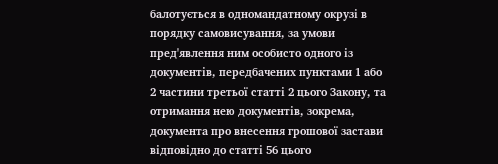балотується в одномандатному окрузі в порядку самовисування, за умови пред'явлення ним особисто одного із документів, передбачених пунктами 1 або 2 частини третьої статті 2 цього Закону, та отримання нею документів, зокрема, документа про внесення грошової застави відповідно до статті 56 цього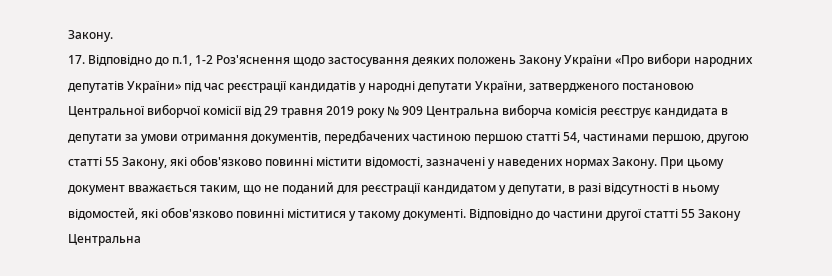Закону.
17. Відповідно до п.1, 1-2 Роз'яснення щодо застосування деяких положень Закону України «Про вибори народних депутатів України» під час реєстрації кандидатів у народні депутати України, затвердженого постановою Центральної виборчої комісії від 29 травня 2019 року № 909 Центральна виборча комісія реєструє кандидата в депутати за умови отримання документів, передбачених частиною першою статті 54, частинами першою, другою статті 55 Закону, які обов'язково повинні містити відомості, зазначені у наведених нормах Закону. При цьому документ вважається таким, що не поданий для реєстрації кандидатом у депутати, в разі відсутності в ньому відомостей, які обов'язково повинні міститися у такому документі. Відповідно до частини другої статті 55 Закону Центральна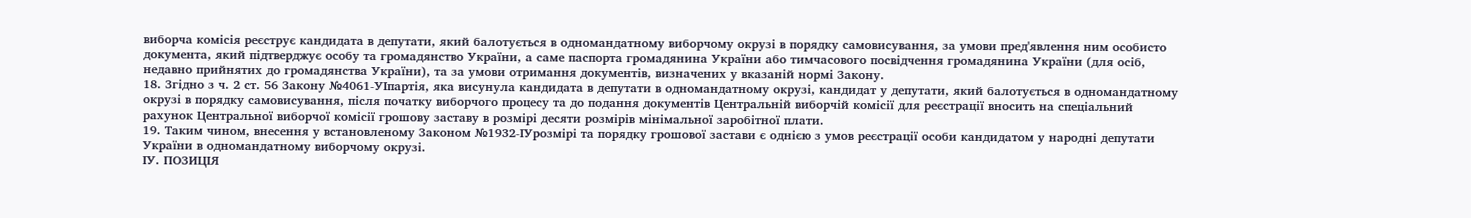виборча комісія реєструє кандидата в депутати, який балотується в одномандатному виборчому окрузі в порядку самовисування, за умови пред'явлення ним особисто документа, який підтверджує особу та громадянство України, а саме паспорта громадянина України або тимчасового посвідчення громадянина України (для осіб, недавно прийнятих до громадянства України), та за умови отримання документів, визначених у вказаній нормі Закону.
18. Згідно з ч. 2 ст. 56 Закону №4061-УІпартія, яка висунула кандидата в депутати в одномандатному окрузі, кандидат у депутати, який балотується в одномандатному окрузі в порядку самовисування, після початку виборчого процесу та до подання документів Центральній виборчій комісії для реєстрації вносить на спеціальний рахунок Центральної виборчої комісії грошову заставу в розмірі десяти розмірів мінімальної заробітної плати.
19. Таким чином, внесення у встановленому Законом №1932-ІУрозмірі та порядку грошової застави є однією з умов реєстрації особи кандидатом у народні депутати України в одномандатному виборчому окрузі.
ІУ. ПОЗИЦІЯ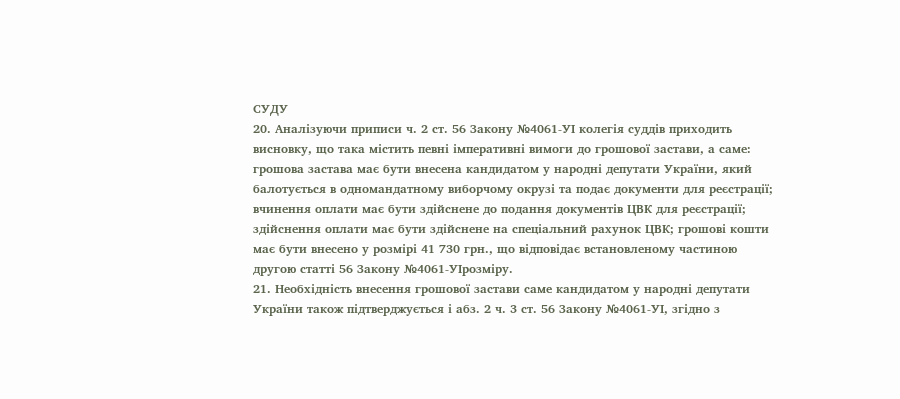СУДУ
20. Аналізуючи приписи ч. 2 ст. 56 Закону №4061-УІ колегія суддів приходить висновку, що така містить певні імперативні вимоги до грошової застави, а саме: грошова застава має бути внесена кандидатом у народні депутати України, який балотується в одномандатному виборчому окрузі та подає документи для реєстрації; вчинення оплати має бути здійснене до подання документів ЦВК для реєстрації; здійснення оплати має бути здійснене на спеціальний рахунок ЦВК; грошові кошти має бути внесено у розмірі 41 730 грн., що відповідає встановленому частиною другою статті 56 Закону №4061-УІрозміру.
21. Необхідність внесення грошової застави саме кандидатом у народні депутати України також підтверджується і абз. 2 ч. 3 ст. 56 Закону №4061-УІ, згідно з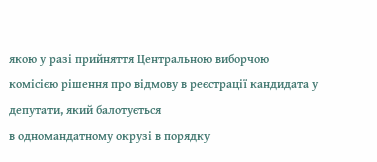якою у разі прийняття Центральною виборчою комісією рішення про відмову в реєстрації кандидата у депутати, який балотується
в одномандатному окрузі в порядку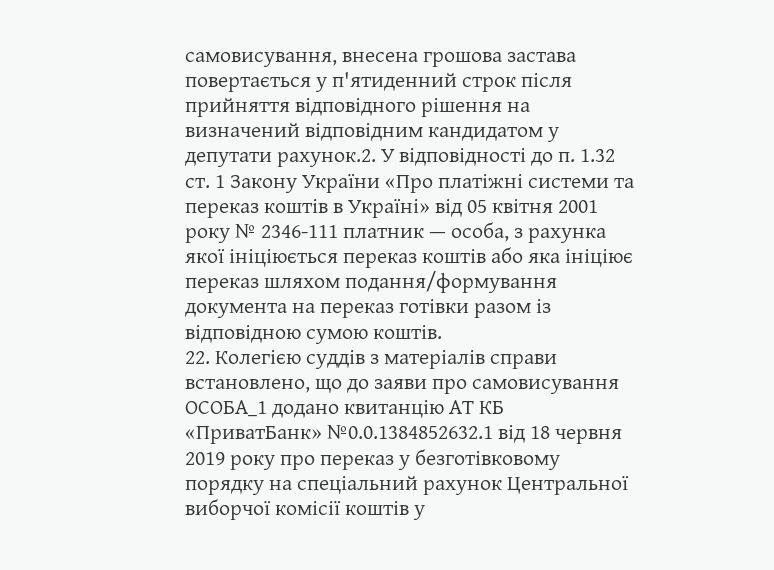самовисування, внесена грошова застава повертається у п'ятиденний строк після прийняття відповідного рішення на визначений відповідним кандидатом у
депутати рахунок.2. У відповідності до п. 1.32 ст. 1 Закону України «Про платіжні системи та переказ коштів в Україні» від 05 квітня 2001 року № 2346-111 платник — особа, з рахунка якої ініціюється переказ коштів або яка ініціює переказ шляхом подання/формування документа на переказ готівки разом із відповідною сумою коштів.
22. Колегією суддів з матеріалів справи встановлено, що до заяви про самовисування ОСОБА_1 додано квитанцію АТ КБ «ПриватБанк» №0.0.1384852632.1 від 18 червня 2019 року про переказ у безготівковому порядку на спеціальний рахунок Центральної виборчої комісії коштів у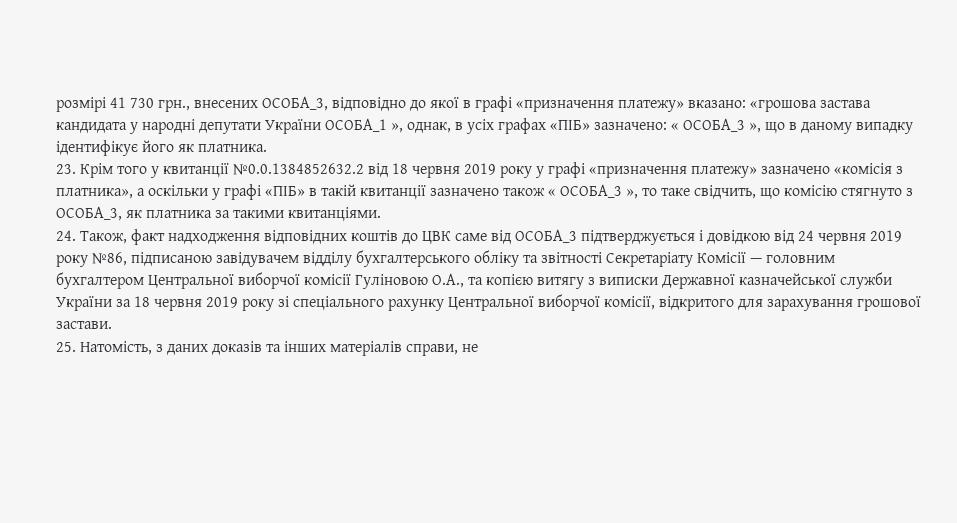розмірі 41 730 грн., внесених ОСОБА_3, відповідно до якої в графі «призначення платежу» вказано: «грошова застава кандидата у народні депутати України ОСОБА_1 », однак, в усіх графах «ПІБ» зазначено: « ОСОБА_3 », що в даному випадку ідентифікує його як платника.
23. Крім того у квитанції №0.0.1384852632.2 від 18 червня 2019 року у графі «призначення платежу» зазначено «комісія з платника», а оскільки у графі «ПІБ» в такій квитанції зазначено також « ОСОБА_3 », то таке свідчить, що комісію стягнуто з ОСОБА_3, як платника за такими квитанціями.
24. Також, факт надходження відповідних коштів до ЦВК саме від ОСОБА_3 підтверджується і довідкою від 24 червня 2019 року №86, підписаною завідувачем відділу бухгалтерського обліку та звітності Секретаріату Комісії — головним бухгалтером Центральної виборчої комісії Гуліновою О.А., та копією витягу з виписки Державної казначейської служби України за 18 червня 2019 року зі спеціального рахунку Центральної виборчої комісії, відкритого для зарахування грошової застави.
25. Натомість, з даних доказів та інших матеріалів справи, не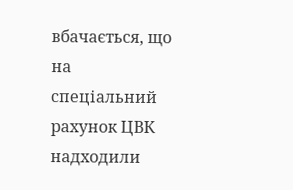вбачається, що на спеціальний рахунок ЦВК надходили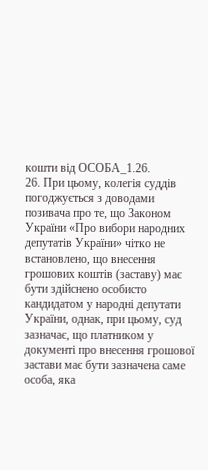кошти від ОСОБА_1.26.
26. При цьому, колегія суддів погоджується з доводами позивача про те, що Законом України «Про вибори народних депутатів України» чітко не встановлено, що внесення грошових коштів (заставу) має бути здійснено особисто кандидатом у народні депутати України, однак, при цьому, суд зазначає, що платником у документі про внесення грошової застави має бути зазначена саме особа, яка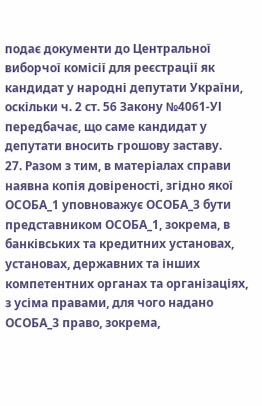подає документи до Центральної виборчої комісії для реєстрації як кандидат у народні депутати України, оскільки ч. 2 ст. 56 Закону №4061-УІ передбачає, що саме кандидат у депутати вносить грошову заставу.
27. Разом з тим, в матеріалах справи наявна копія довіреності, згідно якої ОСОБА_1 уповноважує ОСОБА_3 бути представником ОСОБА_1, зокрема, в банківських та кредитних установах, установах, державних та інших компетентних органах та організаціях, з усіма правами, для чого надано ОСОБА_3 право, зокрема,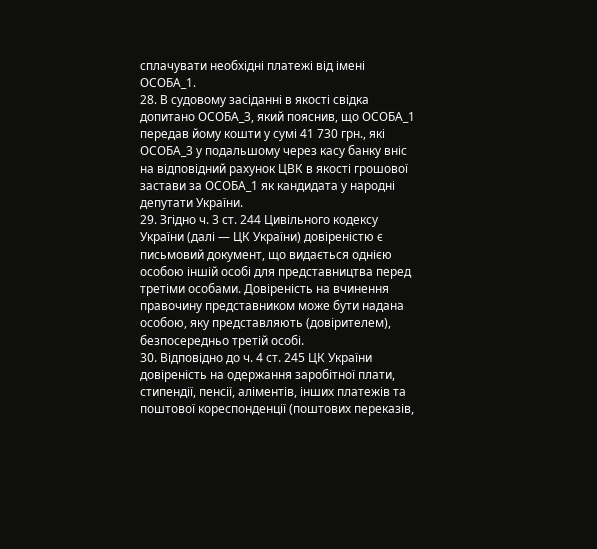сплачувати необхідні платежі від імені ОСОБА_1.
28. В судовому засіданні в якості свідка допитано ОСОБА_3, який пояснив, що ОСОБА_1 передав йому кошти у сумі 41 730 грн., які ОСОБА_3 у подальшому через касу банку вніс на відповідний рахунок ЦВК в якості грошової застави за ОСОБА_1 як кандидата у народні депутати України.
29. Згідно ч. 3 ст. 244 Цивільного кодексу України (далі — ЦК України) довіреністю є письмовий документ, що видається однією особою іншій особі для представництва перед третіми особами. Довіреність на вчинення правочину представником може бути надана особою, яку представляють (довірителем), безпосередньо третій особі.
30. Відповідно до ч. 4 ст. 245 ЦК України довіреність на одержання заробітної плати, стипендії, пенсії, аліментів, інших платежів та поштової кореспонденції (поштових переказів,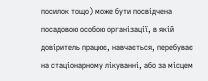посилок тощо) може бути посвідчена посадовою особою організації, в якій довіритель працює, навчається, перебуває на стаціонарному лікуванні, або за місцем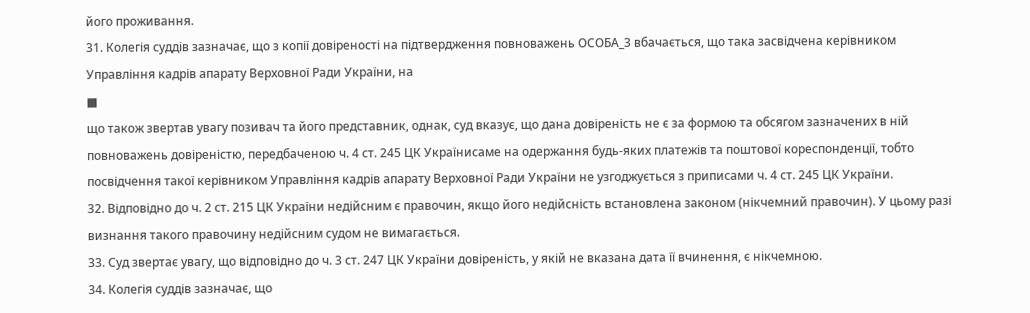його проживання.
31. Колегія суддів зазначає, що з копії довіреності на підтвердження повноважень ОСОБА_3 вбачається, що така засвідчена керівником Управління кадрів апарату Верховної Ради України, на
■
що також звертав увагу позивач та його представник, однак, суд вказує, що дана довіреність не є за формою та обсягом зазначених в ній повноважень довіреністю, передбаченою ч. 4 ст. 245 ЦК Українисаме на одержання будь-яких платежів та поштової кореспонденції, тобто посвідчення такої керівником Управління кадрів апарату Верховної Ради України не узгоджується з приписами ч. 4 ст. 245 ЦК України.
32. Відповідно до ч. 2 ст. 215 ЦК України недійсним є правочин, якщо його недійсність встановлена законом (нікчемний правочин). У цьому разі визнання такого правочину недійсним судом не вимагається.
33. Суд звертає увагу, що відповідно до ч. 3 ст. 247 ЦК України довіреність, у якій не вказана дата її вчинення, є нікчемною.
34. Колегія суддів зазначає, що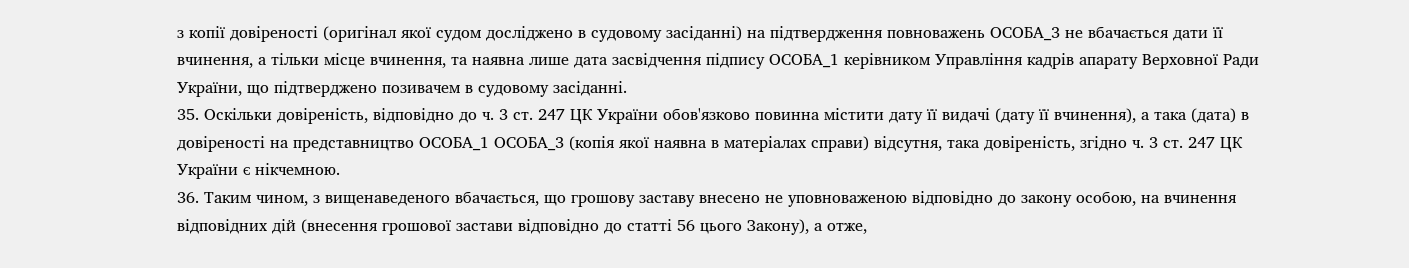з копії довіреності (оригінал якої судом досліджено в судовому засіданні) на підтвердження повноважень ОСОБА_3 не вбачається дати її вчинення, а тільки місце вчинення, та наявна лише дата засвідчення підпису ОСОБА_1 керівником Управління кадрів апарату Верховної Ради України, що підтверджено позивачем в судовому засіданні.
35. Оскільки довіреність, відповідно до ч. 3 ст. 247 ЦК України обов'язково повинна містити дату її видачі (дату її вчинення), а така (дата) в довіреності на представництво ОСОБА_1 ОСОБА_3 (копія якої наявна в матеріалах справи) відсутня, така довіреність, згідно ч. 3 ст. 247 ЦК України є нікчемною.
36. Таким чином, з вищенаведеного вбачається, що грошову заставу внесено не уповноваженою відповідно до закону особою, на вчинення відповідних дій (внесення грошової застави відповідно до статті 56 цього Закону), а отже,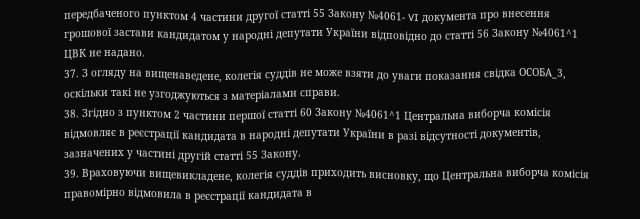передбаченого пунктом 4 частини другої статті 55 Закону №4061- VI документа про внесення грошової застави кандидатом у народні депутати України відповідно до статті 56 Закону №4061^1 ЦВК не надано.
37. З огляду на вищенаведене, колегія суддів не може взяти до уваги показання свідка ОСОБА_3, оскільки такі не узгоджуються з матеріалами справи.
38. Згідно з пунктом 2 частини першої статті 60 Закону №4061^1 Центральна виборча комісія відмовляє в реєстрації кандидата в народні депутати України в разі відсутності документів, зазначених у частині другій статті 55 Закону.
39. Враховуючи вищевикладене, колегія суддів приходить висновку, що Центральна виборча комісія правомірно відмовила в реєстрації кандидата в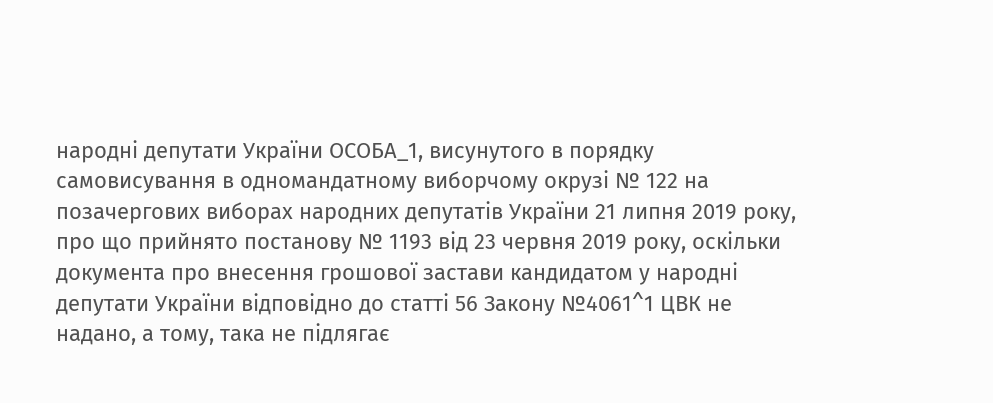народні депутати України ОСОБА_1, висунутого в порядку самовисування в одномандатному виборчому окрузі № 122 на позачергових виборах народних депутатів України 21 липня 2019 року, про що прийнято постанову № 1193 від 23 червня 2019 року, оскільки документа про внесення грошової застави кандидатом у народні депутати України відповідно до статті 56 Закону №4061^1 ЦВК не надано, а тому, така не підлягає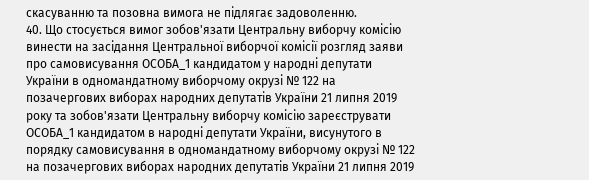скасуванню та позовна вимога не підлягає задоволенню.
40. Що стосується вимог зобов'язати Центральну виборчу комісію винести на засідання Центральної виборчої комісії розгляд заяви про самовисування ОСОБА_1 кандидатом у народні депутати України в одномандатному виборчому окрузі № 122 на позачергових виборах народних депутатів України 21 липня 2019 року та зобов'язати Центральну виборчу комісію зареєструвати ОСОБА_1 кандидатом в народні депутати України, висунутого в порядку самовисування в одномандатному виборчому окрузі № 122 на позачергових виборах народних депутатів України 21 липня 2019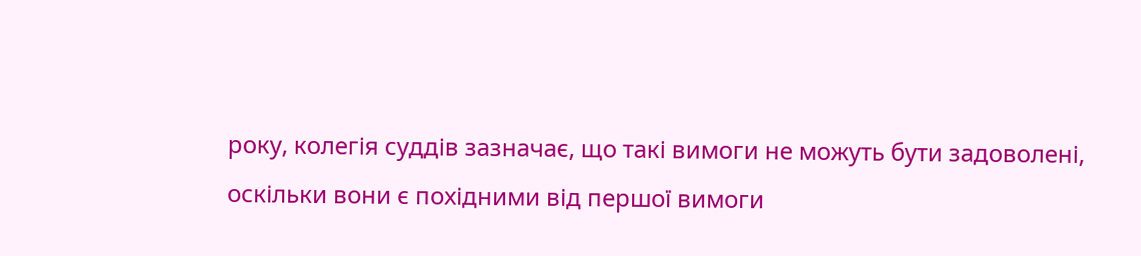року, колегія суддів зазначає, що такі вимоги не можуть бути задоволені, оскільки вони є похідними від першої вимоги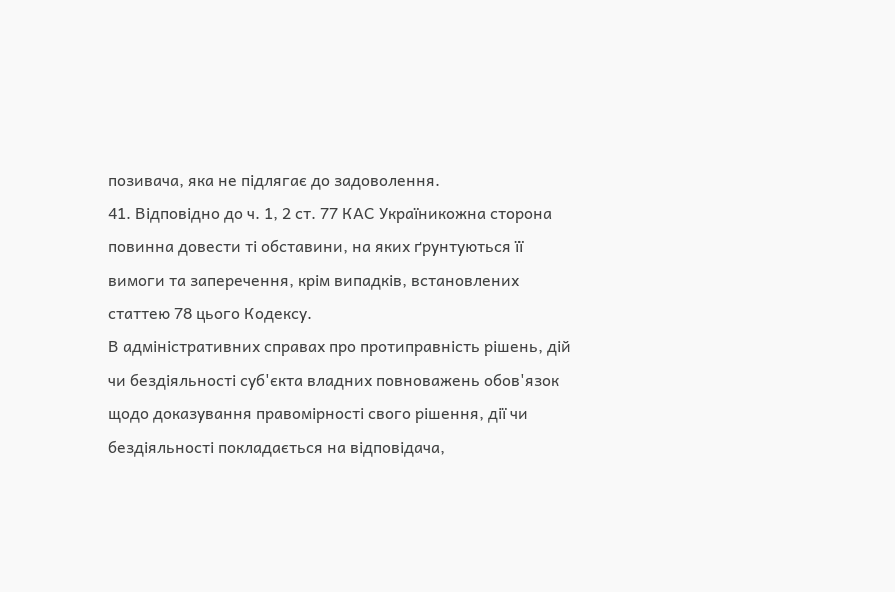позивача, яка не підлягає до задоволення.
41. Відповідно до ч. 1, 2 ст. 77 КАС Україникожна сторона повинна довести ті обставини, на яких ґрунтуються її вимоги та заперечення, крім випадків, встановлених статтею 78 цього Кодексу.
В адміністративних справах про протиправність рішень, дій чи бездіяльності суб'єкта владних повноважень обов'язок щодо доказування правомірності свого рішення, дії чи бездіяльності покладається на відповідача,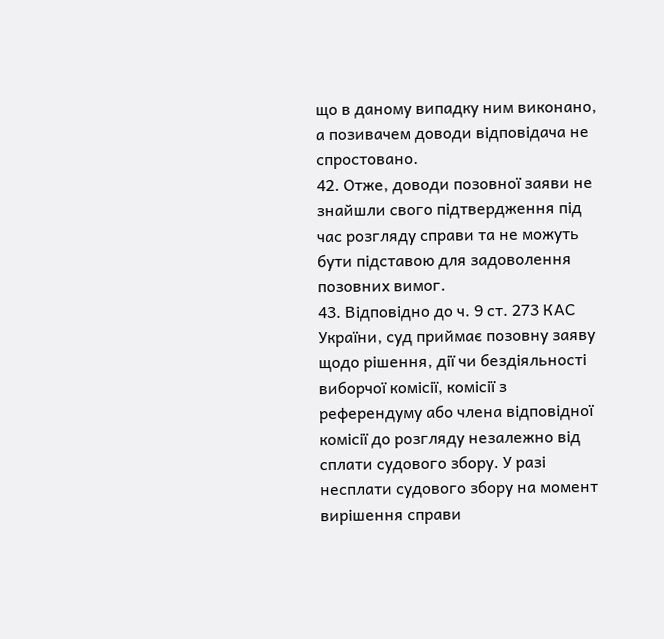що в даному випадку ним виконано, а позивачем доводи відповідача не спростовано.
42. Отже, доводи позовної заяви не знайшли свого підтвердження під час розгляду справи та не можуть бути підставою для задоволення позовних вимог.
43. Відповідно до ч. 9 ст. 273 КАС України, суд приймає позовну заяву щодо рішення, дії чи бездіяльності виборчої комісії, комісії з референдуму або члена відповідної комісії до розгляду незалежно від сплати судового збору. У разі несплати судового збору на момент вирішення справи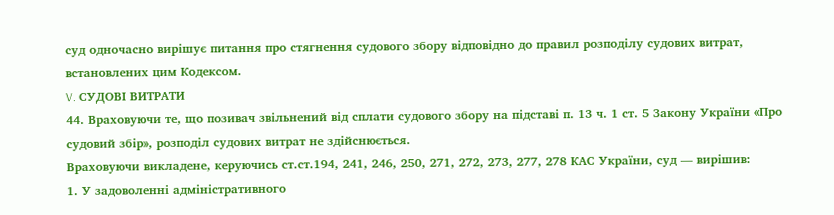суд одночасно вирішує питання про стягнення судового збору відповідно до правил розподілу судових витрат, встановлених цим Кодексом.
V. СУДОВІ ВИТРАТИ
44. Враховуючи те, що позивач звільнений від сплати судового збору на підставі п. 13 ч. 1 ст. 5 Закону України «Про судовий збір», розподіл судових витрат не здійснюється.
Враховуючи викладене, керуючись ст.ст.194, 241, 246, 250, 271, 272, 273, 277, 278 КАС України, суд — вирішив:
1. У задоволенні адміністративного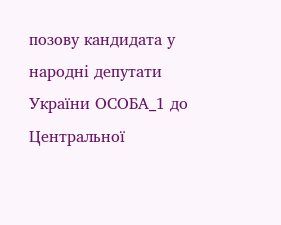позову кандидата у народні депутати України ОСОБА_1 до Центральної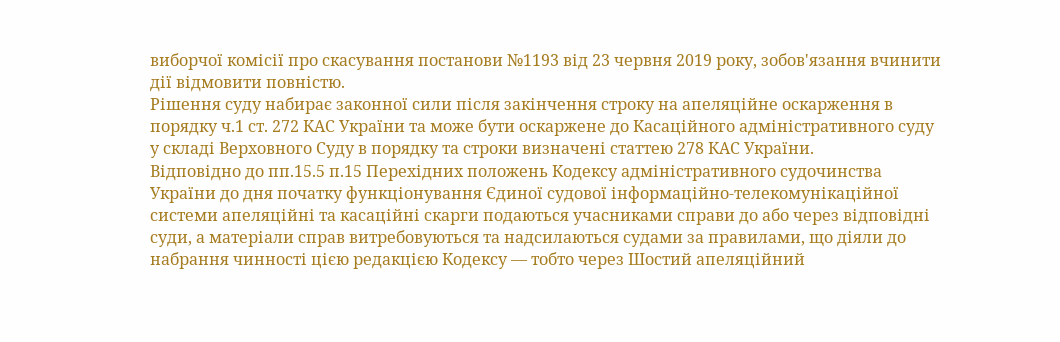виборчої комісії про скасування постанови №1193 від 23 червня 2019 року, зобов'язання вчинити дії відмовити повністю.
Рішення суду набирає законної сили після закінчення строку на апеляційне оскарження в порядку ч.1 ст. 272 КАС України та може бути оскаржене до Касаційного адміністративного суду у складі Верховного Суду в порядку та строки визначені статтею 278 КАС України.
Відповідно до пп.15.5 п.15 Перехідних положень Кодексу адміністративного судочинства України до дня початку функціонування Єдиної судової інформаційно-телекомунікаційної системи апеляційні та касаційні скарги подаються учасниками справи до або через відповідні суди, а матеріали справ витребовуються та надсилаються судами за правилами, що діяли до набрання чинності цією редакцією Кодексу — тобто через Шостий апеляційний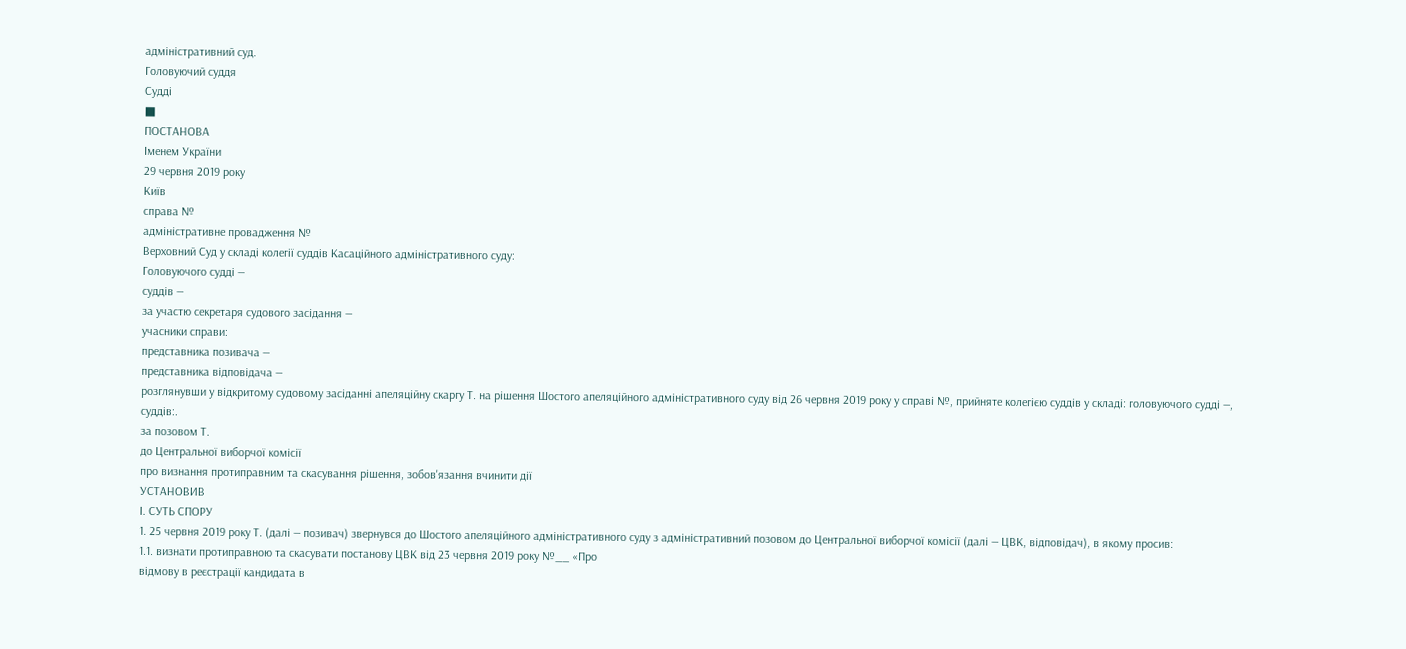адміністративний суд.
Головуючий суддя
Судді
■
ПОСТАНОВА
Іменем України
29 червня 2019 року
Київ
справа №
адміністративне провадження №
Верховний Суд у складі колегії суддів Касаційного адміністративного суду:
Головуючого судді —
суддів —
за участю секретаря судового засідання —
учасники справи:
представника позивача —
представника відповідача —
розглянувши у відкритому судовому засіданні апеляційну скаргу Т. на рішення Шостого апеляційного адміністративного суду від 26 червня 2019 року у справі №, прийняте колегією суддів у складі: головуючого судді —, суддів:.
за позовом Т.
до Центральної виборчої комісії
про визнання протиправним та скасування рішення, зобов'язання вчинити дії
УСТАНОВИВ
I. СУТЬ СПОРУ
1. 25 червня 2019 року Т. (далі — позивач) звернувся до Шостого апеляційного адміністративного суду з адміністративний позовом до Центральної виборчої комісії (далі — ЦВК, відповідач), в якому просив:
1.1. визнати протиправною та скасувати постанову ЦВК від 23 червня 2019 року №__ «Про
відмову в реєстрації кандидата в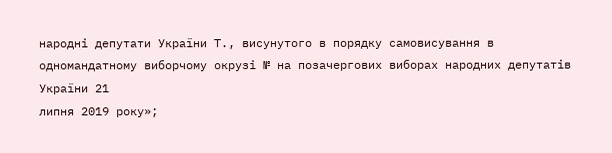народні депутати України Т., висунутого в порядку самовисування в одномандатному виборчому окрузі № на позачергових виборах народних депутатів України 21
липня 2019 року»;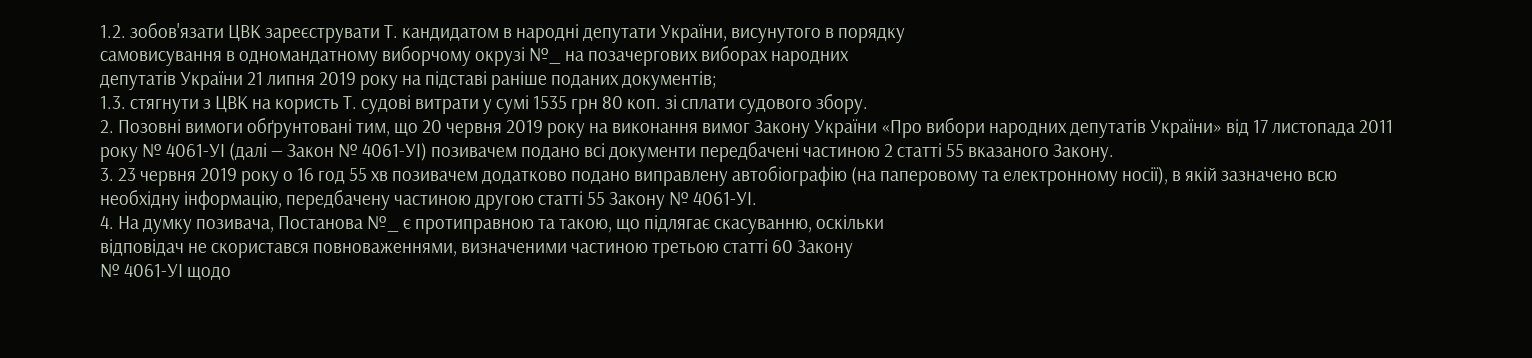1.2. зобов'язати ЦВК зареєструвати Т. кандидатом в народні депутати України, висунутого в порядку
самовисування в одномандатному виборчому окрузі №_ на позачергових виборах народних
депутатів України 21 липня 2019 року на підставі раніше поданих документів;
1.3. стягнути з ЦВК на користь Т. судові витрати у сумі 1535 грн 80 коп. зі сплати судового збору.
2. Позовні вимоги обґрунтовані тим, що 20 червня 2019 року на виконання вимог Закону України «Про вибори народних депутатів України» від 17 листопада 2011 року № 4061-УІ (далі — Закон № 4061-УІ) позивачем подано всі документи передбачені частиною 2 статті 55 вказаного Закону.
3. 23 червня 2019 року о 16 год 55 хв позивачем додатково подано виправлену автобіографію (на паперовому та електронному носії), в якій зазначено всю необхідну інформацію, передбачену частиною другою статті 55 Закону № 4061-УІ.
4. На думку позивача, Постанова №_ є протиправною та такою, що підлягає скасуванню, оскільки
відповідач не скористався повноваженнями, визначеними частиною третьою статті 60 Закону
№ 4061-УІ щодо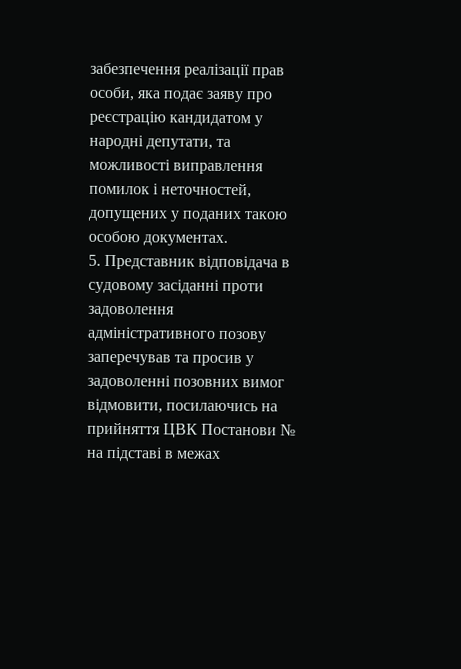забезпечення реалізації прав особи, яка подає заяву про реєстрацію кандидатом у народні депутати, та можливості виправлення помилок і неточностей, допущених у поданих такою особою документах.
5. Представник відповідача в судовому засіданні проти задоволення адміністративного позову
заперечував та просив у задоволенні позовних вимог відмовити, посилаючись на прийняття ЦВК Постанови № на підставі в межах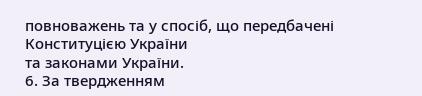повноважень та у спосіб, що передбачені Конституцією України
та законами України.
6. За твердженням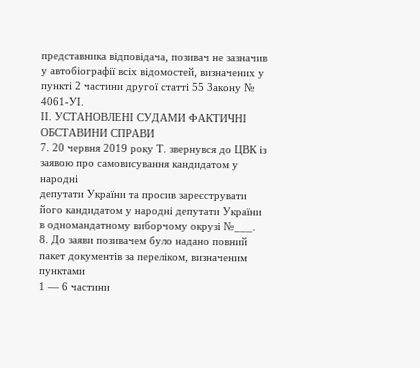представника відповідача, позивач не зазначив у автобіографії всіх відомостей, визначених у пункті 2 частини другої статті 55 Закону № 4061-УІ.
ІІ. УСТАНОВЛЕНІ СУДАМИ ФАКТИЧНІ ОБСТАВИНИ СПРАВИ
7. 20 червня 2019 року Т. звернувся до ЦВК із заявою про самовисування кандидатом у народні
депутати України та просив зареєструвати його кандидатом у народні депутати України в одномандатному виборчому окрузі №___.
8. До заяви позивачем було надано повний пакет документів за переліком, визначеним пунктами
1 — 6 частини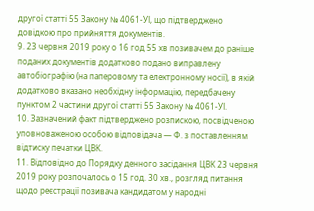другої статті 55 Закону № 4061-УІ, що підтверджено довідкою про прийняття документів.
9. 23 червня 2019 року о 16 год 55 хв позивачем до раніше поданих документів додатково подано виправлену автобіографію (на паперовому та електронному носії), в якій додатково вказано необхідну інформацію, передбачену пунктом 2 частини другої статті 55 Закону № 4061-УІ.
10. Зазначений факт підтверджено розпискою, посвідченою уповноваженою особою відповідача — Ф. з поставленням відтиску печатки ЦВК.
11. Відповідно до Порядку денного засідання ЦВК 23 червня 2019 року розпочалось о 15 год. 30 хв., розгляд питання щодо реєстрації позивача кандидатом у народні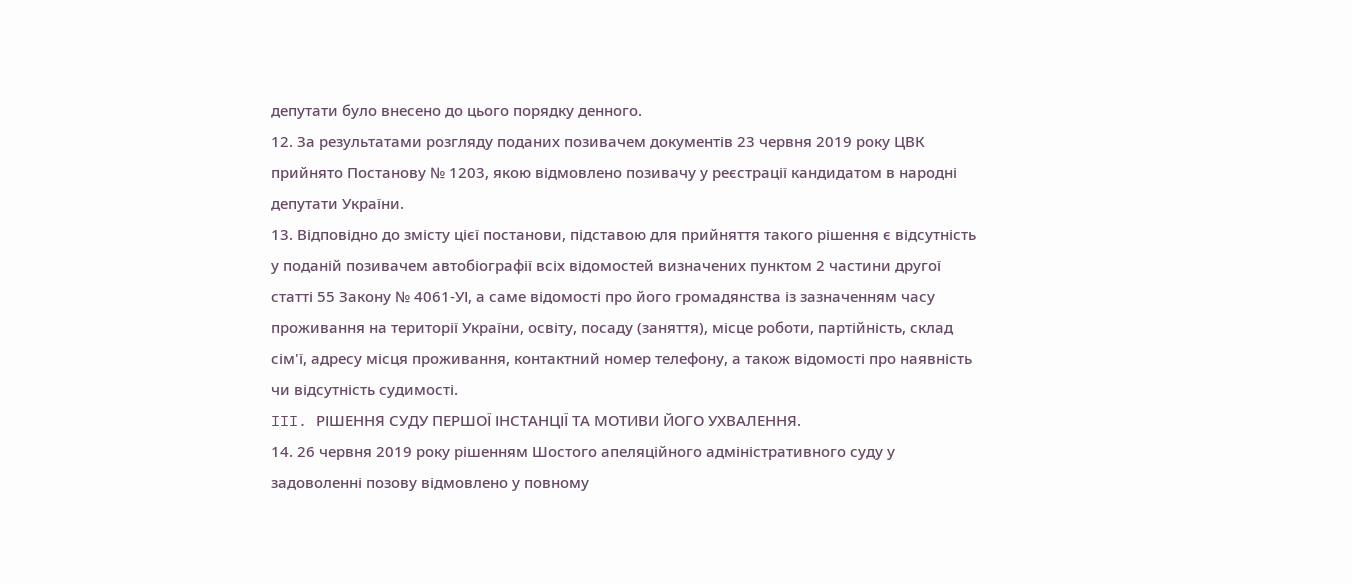депутати було внесено до цього порядку денного.
12. За результатами розгляду поданих позивачем документів 23 червня 2019 року ЦВК прийнято Постанову № 1203, якою відмовлено позивачу у реєстрації кандидатом в народні депутати України.
13. Відповідно до змісту цієї постанови, підставою для прийняття такого рішення є відсутність у поданій позивачем автобіографії всіх відомостей визначених пунктом 2 частини другої статті 55 Закону № 4061-УІ, а саме відомості про його громадянства із зазначенням часу проживання на території України, освіту, посаду (заняття), місце роботи, партійність, склад сім'ї, адресу місця проживання, контактний номер телефону, а також відомості про наявність чи відсутність судимості.
III. РІШЕННЯ СУДУ ПЕРШОЇ ІНСТАНЦІЇ ТА МОТИВИ ЙОГО УХВАЛЕННЯ.
14. 26 червня 2019 року рішенням Шостого апеляційного адміністративного суду у задоволенні позову відмовлено у повному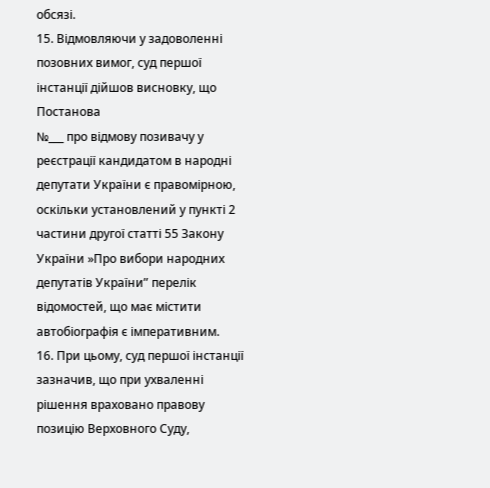обсязі.
15. Відмовляючи у задоволенні позовних вимог, суд першої інстанції дійшов висновку, що Постанова
№___ про відмову позивачу у реєстрації кандидатом в народні депутати України є правомірною,
оскільки установлений у пункті 2 частини другої статті 55 Закону України »Про вибори народних депутатів України” перелік відомостей, що має містити автобіографія є імперативним.
16. При цьому, суд першої інстанції зазначив, що при ухваленні рішення враховано правову позицію Верховного Суду,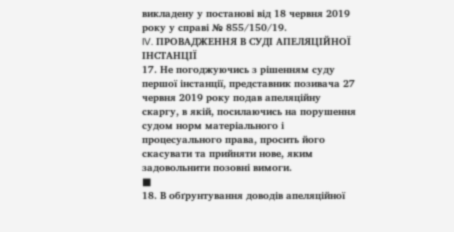викладену у постанові від 18 червня 2019 року у справі № 855/150/19.
IV. ПРОВАДЖЕННЯ В СУДІ АПЕЛЯЦІЙНОЇ ІНСТАНЦІЇ
17. Не погоджуючись з рішенням суду першої інстанції, представник позивача 27 червня 2019 року подав апеляційну скаргу, в якій, посилаючись на порушення судом норм матеріального і процесуального права, просить його скасувати та прийняти нове, яким задовольнити позовні вимоги.
■
18. В обґрунтування доводів апеляційної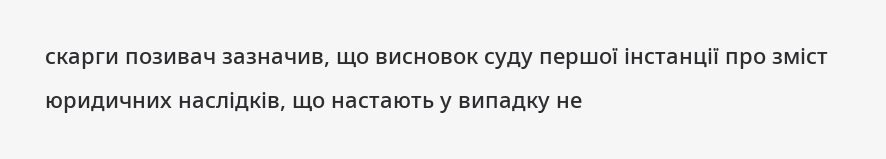скарги позивач зазначив, що висновок суду першої інстанції про зміст юридичних наслідків, що настають у випадку не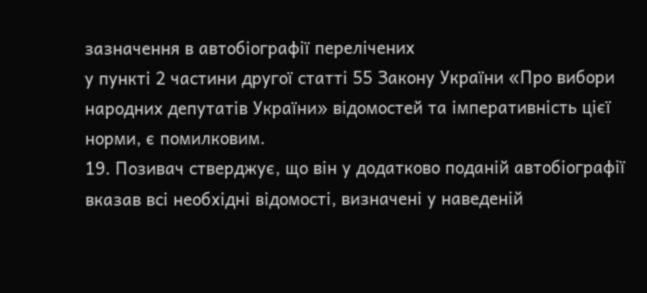зазначення в автобіографії перелічених
у пункті 2 частини другої статті 55 Закону України «Про вибори народних депутатів України» відомостей та імперативність цієї норми, є помилковим.
19. Позивач стверджує, що він у додатково поданій автобіографії вказав всі необхідні відомості, визначені у наведеній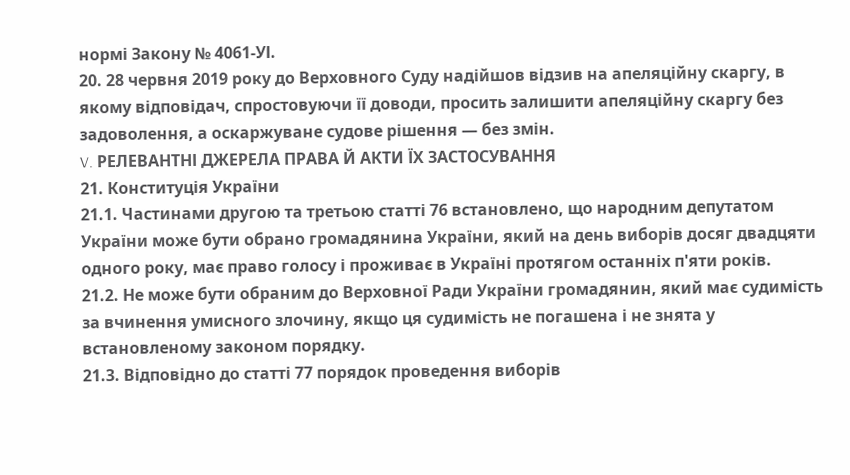нормі Закону № 4061-УІ.
20. 28 червня 2019 року до Верховного Суду надійшов відзив на апеляційну скаргу, в якому відповідач, спростовуючи її доводи, просить залишити апеляційну скаргу без задоволення, а оскаржуване судове рішення — без змін.
V. РЕЛЕВАНТНІ ДЖЕРЕЛА ПРАВА Й АКТИ ЇХ ЗАСТОСУВАННЯ
21. Конституція України
21.1. Частинами другою та третьою статті 76 встановлено, що народним депутатом України може бути обрано громадянина України, який на день виборів досяг двадцяти одного року, має право голосу і проживає в Україні протягом останніх п'яти років.
21.2. Не може бути обраним до Верховної Ради України громадянин, який має судимість за вчинення умисного злочину, якщо ця судимість не погашена і не знята у встановленому законом порядку.
21.3. Відповідно до статті 77 порядок проведення виборів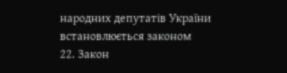народних депутатів України встановлюється законом
22. Закон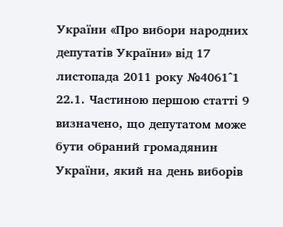України «Про вибори народних депутатів України» від 17 листопада 2011 року №4061^1
22.1. Частиною першою статті 9 визначено, що депутатом може бути обраний громадянин України, який на день виборів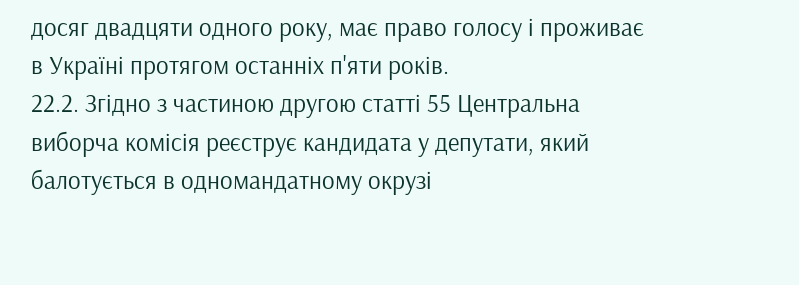досяг двадцяти одного року, має право голосу і проживає в Україні протягом останніх п'яти років.
22.2. Згідно з частиною другою статті 55 Центральна виборча комісія реєструє кандидата у депутати, який балотується в одномандатному окрузі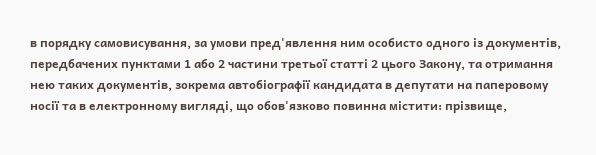в порядку самовисування, за умови пред'явлення ним особисто одного із документів, передбачених пунктами 1 або 2 частини третьої статті 2 цього Закону, та отримання нею таких документів, зокрема автобіографії кандидата в депутати на паперовому носії та в електронному вигляді, що обов'язково повинна містити: прізвище,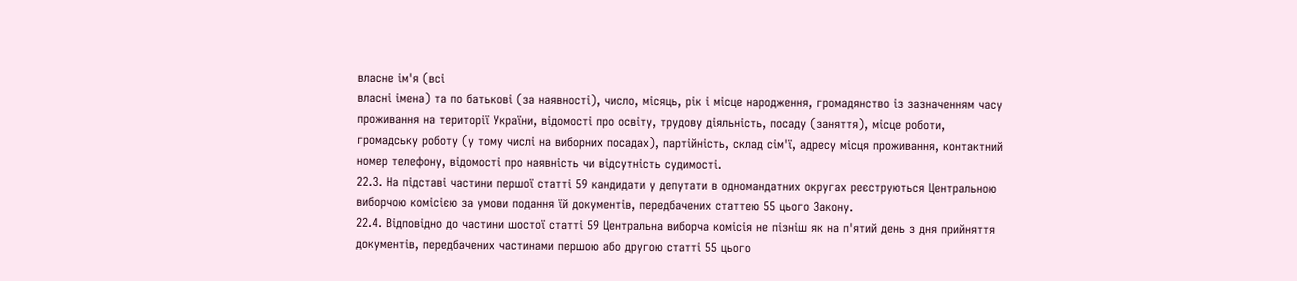власне ім'я (всі
власні імена) та по батькові (за наявності), число, місяць, рік і місце народження, громадянство із зазначенням часу проживання на території України, відомості про освіту, трудову діяльність, посаду (заняття), місце роботи, громадську роботу (у тому числі на виборних посадах), партійність, склад сім'ї, адресу місця проживання, контактний номер телефону, відомості про наявність чи відсутність судимості.
22.3. На підставі частини першої статті 59 кандидати у депутати в одномандатних округах реєструються Центральною виборчою комісією за умови подання їй документів, передбачених статтею 55 цього Закону.
22.4. Відповідно до частини шостої статті 59 Центральна виборча комісія не пізніш як на п'ятий день з дня прийняття документів, передбачених частинами першою або другою статті 55 цього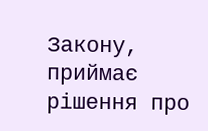Закону, приймає рішення про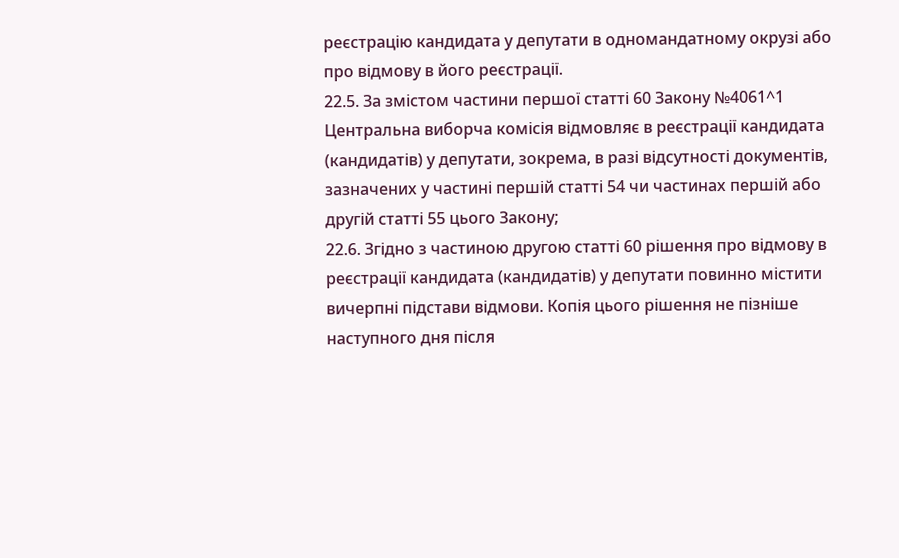реєстрацію кандидата у депутати в одномандатному окрузі або про відмову в його реєстрації.
22.5. За змістом частини першої статті 60 Закону №4061^1 Центральна виборча комісія відмовляє в реєстрації кандидата (кандидатів) у депутати, зокрема, в разі відсутності документів, зазначених у частині першій статті 54 чи частинах першій або другій статті 55 цього Закону;
22.6. Згідно з частиною другою статті 60 рішення про відмову в реєстрації кандидата (кандидатів) у депутати повинно містити вичерпні підстави відмови. Копія цього рішення не пізніше наступного дня після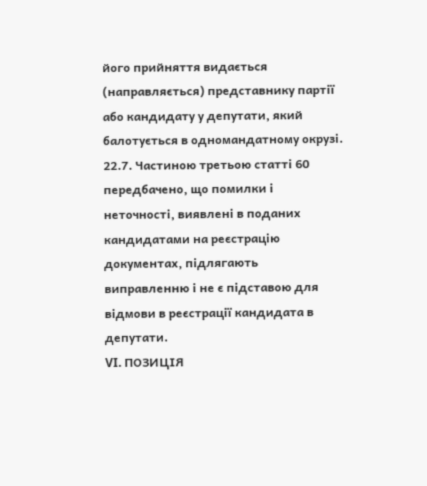його прийняття видається (направляється) представнику партії або кандидату у депутати, який балотується в одномандатному окрузі.
22.7. Частиною третьою статті 60 передбачено, що помилки і неточності, виявлені в поданих кандидатами на реєстрацію документах, підлягають виправленню і не є підставою для відмови в реєстрації кандидата в депутати.
VI. ПОЗИЦІЯ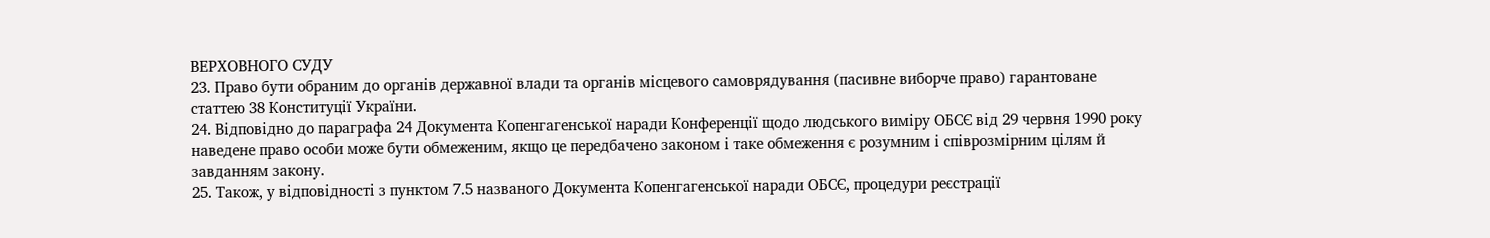ВЕРХОВНОГО СУДУ
23. Право бути обраним до органів державної влади та органів місцевого самоврядування (пасивне виборче право) гарантоване статтею 38 Конституції України.
24. Відповідно до параграфа 24 Документа Копенгагенської наради Конференції щодо людського виміру ОБСЄ від 29 червня 1990 року наведене право особи може бути обмеженим, якщо це передбачено законом і таке обмеження є розумним і співрозмірним цілям й завданням закону.
25. Також, у відповідності з пунктом 7.5 названого Документа Копенгагенської наради ОБСЄ, процедури реєстрації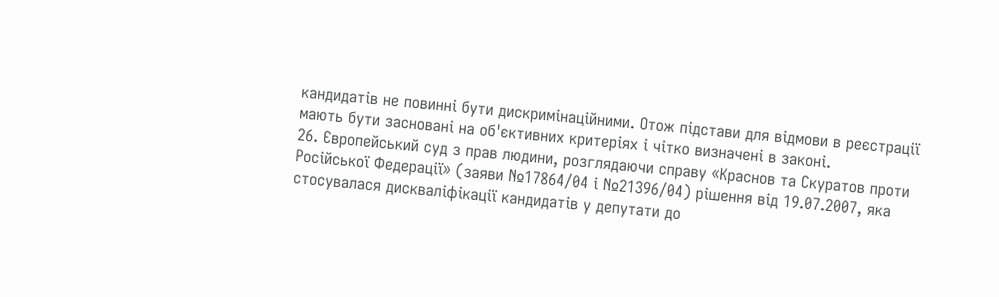кандидатів не повинні бути дискримінаційними. Отож підстави для відмови в реєстрації мають бути засновані на об'єктивних критеріях і чітко визначені в законі.
26. Європейський суд з прав людини, розглядаючи справу «Краснов та Скуратов проти Російської Федерації» (заяви №17864/04 і №21396/04) рішення від 19.07.2007, яка стосувалася дискваліфікації кандидатів у депутати до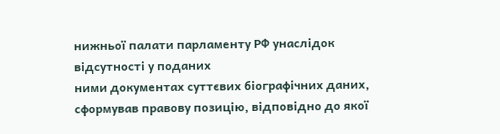нижньої палати парламенту РФ унаслідок відсутності у поданих
ними документах суттєвих біографічних даних, сформував правову позицію, відповідно до якої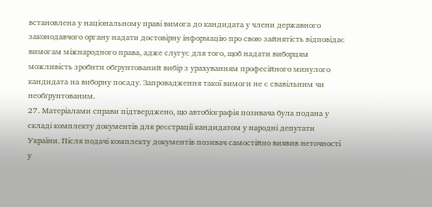встановлена у національному праві вимога до кандидата у члени державного законодавчого органу надати достовірну інформацію про свою зайнятість відповідає вимогам міжнародного права, адже слугує для того, щоб надати виборцям можливість зробити обґрунтований вибір з урахуванням професійного минулого кандидата на виборну посаду. Запровадження такої вимоги не є свавільним чи необґрунтованим.
27. Матеріалами справи підтверджено, що автобіографія позивача була подана у складі комплекту документів для реєстрації кандидатом у народні депутати України. Після подачі комплекту документів позивач самостійно виявив неточності у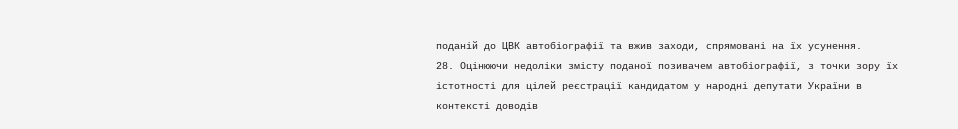поданій до ЦВК автобіографії та вжив заходи, спрямовані на їх усунення.
28. Оцінюючи недоліки змісту поданої позивачем автобіографії, з точки зору їх істотності для цілей реєстрації кандидатом у народні депутати України в контексті доводів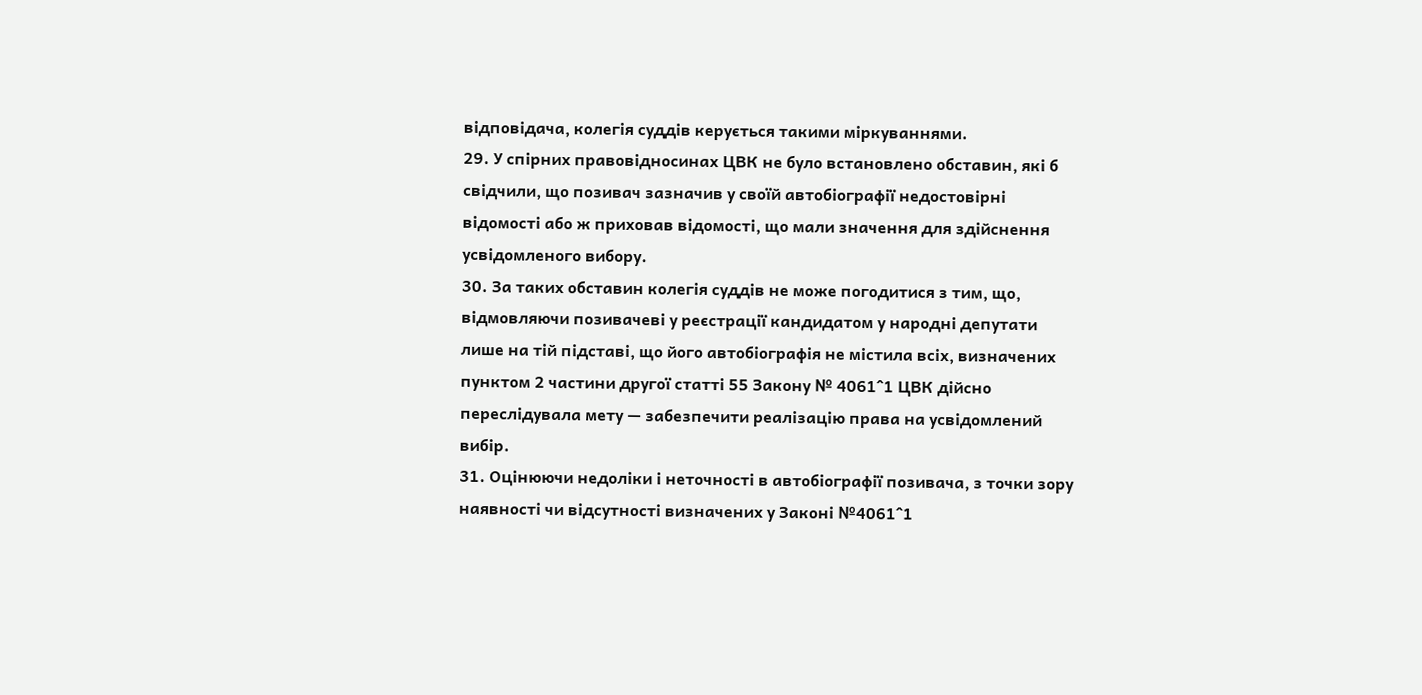відповідача, колегія суддів керується такими міркуваннями.
29. У спірних правовідносинах ЦВК не було встановлено обставин, які б свідчили, що позивач зазначив у своїй автобіографії недостовірні відомості або ж приховав відомості, що мали значення для здійснення усвідомленого вибору.
30. За таких обставин колегія суддів не може погодитися з тим, що, відмовляючи позивачеві у реєстрації кандидатом у народні депутати лише на тій підставі, що його автобіографія не містила всіх, визначених пунктом 2 частини другої статті 55 Закону № 4061^1 ЦВК дійсно переслідувала мету — забезпечити реалізацію права на усвідомлений вибір.
31. Оцінюючи недоліки і неточності в автобіографії позивача, з точки зору наявності чи відсутності визначених у Законі №4061^1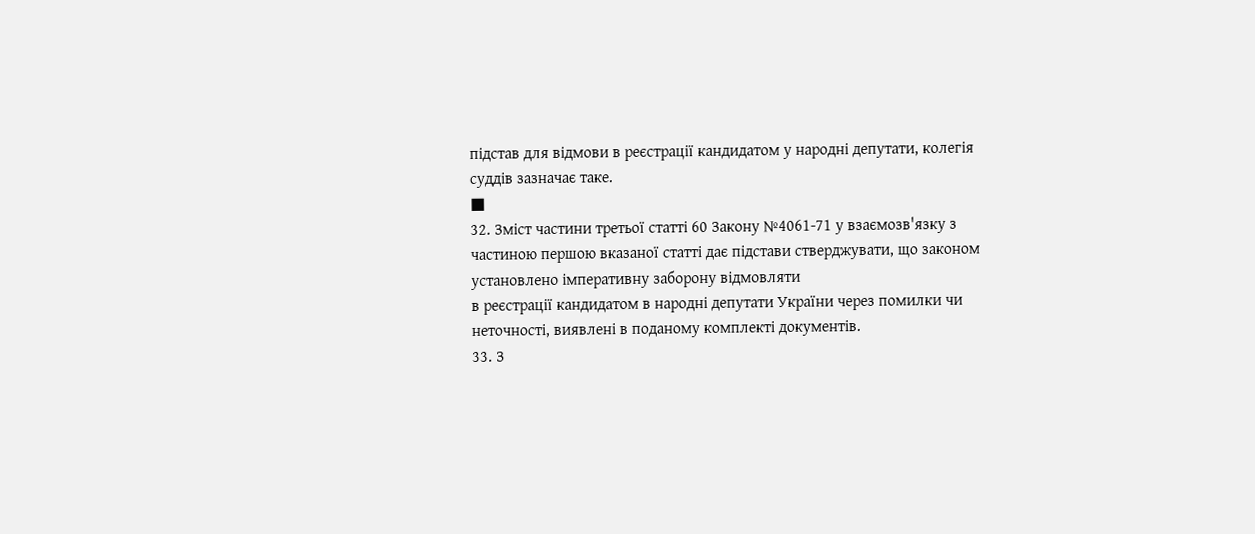підстав для відмови в реєстрації кандидатом у народні депутати, колегія суддів зазначає таке.
■
32. Зміст частини третьої статті 60 Закону №4061-71 у взаємозв'язку з частиною першою вказаної статті дає підстави стверджувати, що законом установлено імперативну заборону відмовляти
в реєстрації кандидатом в народні депутати України через помилки чи неточності, виявлені в поданому комплекті документів.
33. З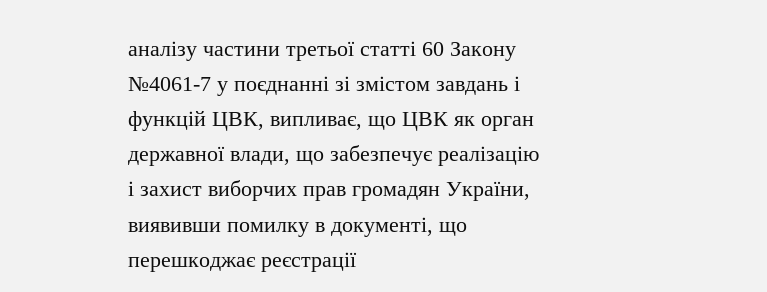аналізу частини третьої статті 60 Закону №4061-7 у поєднанні зі змістом завдань і функцій ЦВК, випливає, що ЦВК як орган державної влади, що забезпечує реалізацію і захист виборчих прав громадян України, виявивши помилку в документі, що перешкоджає реєстрації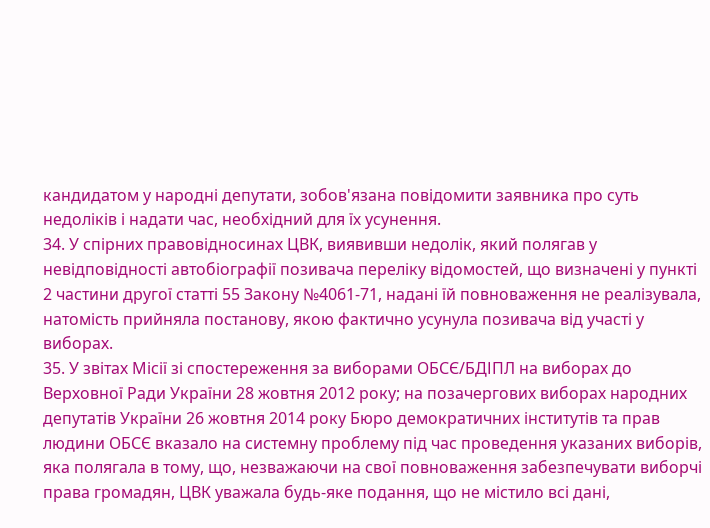кандидатом у народні депутати, зобов'язана повідомити заявника про суть недоліків і надати час, необхідний для їх усунення.
34. У спірних правовідносинах ЦВК, виявивши недолік, який полягав у невідповідності автобіографії позивача переліку відомостей, що визначені у пункті 2 частини другої статті 55 Закону №4061-71, надані їй повноваження не реалізувала, натомість прийняла постанову, якою фактично усунула позивача від участі у виборах.
35. У звітах Місії зі спостереження за виборами ОБСЄ/БДІПЛ на виборах до Верховної Ради України 28 жовтня 2012 року; на позачергових виборах народних депутатів України 26 жовтня 2014 року Бюро демократичних інститутів та прав людини ОБСЄ вказало на системну проблему під час проведення указаних виборів, яка полягала в тому, що, незважаючи на свої повноваження забезпечувати виборчі права громадян, ЦВК уважала будь-яке подання, що не містило всі дані,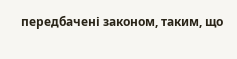передбачені законом, таким, що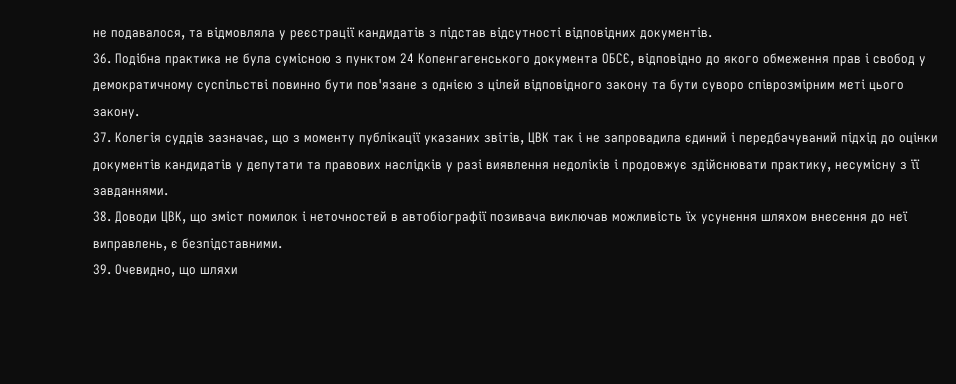не подавалося, та відмовляла у реєстрації кандидатів з підстав відсутності відповідних документів.
36. Подібна практика не була сумісною з пунктом 24 Копенгагенського документа ОБСЄ, відповідно до якого обмеження прав і свобод у демократичному суспільстві повинно бути пов'язане з однією з цілей відповідного закону та бути суворо співрозмірним меті цього закону.
37. Колегія суддів зазначає, що з моменту публікації указаних звітів, ЦВК так і не запровадила єдиний і передбачуваний підхід до оцінки документів кандидатів у депутати та правових наслідків у разі виявлення недоліків і продовжує здійснювати практику, несумісну з її завданнями.
38. Доводи ЦВК, що зміст помилок і неточностей в автобіографії позивача виключав можливість їх усунення шляхом внесення до неї виправлень, є безпідставними.
39. Очевидно, що шляхи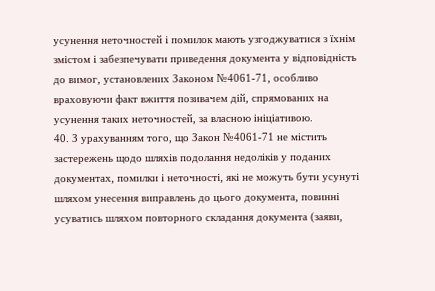усунення неточностей і помилок мають узгоджуватися з їхнім змістом і забезпечувати приведення документа у відповідність до вимог, установлених Законом №4061-71, особливо враховуючи факт вжиття позивачем дій, спрямованих на усунення таких неточностей, за власною ініціативою.
40. З урахуванням того, що Закон №4061-71 не містить застережень щодо шляхів подолання недоліків у поданих документах, помилки і неточності, які не можуть бути усунуті шляхом унесення виправлень до цього документа, повинні усуватись шляхом повторного складання документа (заяви,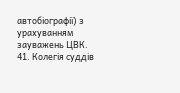автобіографії) з урахуванням зауважень ЦВК.
41. Колегія суддів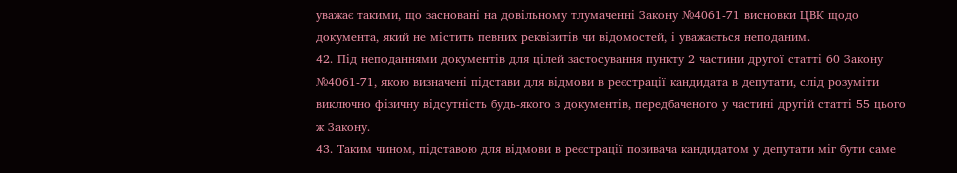уважає такими, що засновані на довільному тлумаченні Закону №4061-71 висновки ЦВК щодо документа, який не містить певних реквізитів чи відомостей, і уважається неподаним.
42. Під неподаннями документів для цілей застосування пункту 2 частини другої статті 60 Закону №4061-71, якою визначені підстави для відмови в реєстрації кандидата в депутати, слід розуміти виключно фізичну відсутність будь-якого з документів, передбаченого у частині другій статті 55 цього ж Закону.
43. Таким чином, підставою для відмови в реєстрації позивача кандидатом у депутати міг бути саме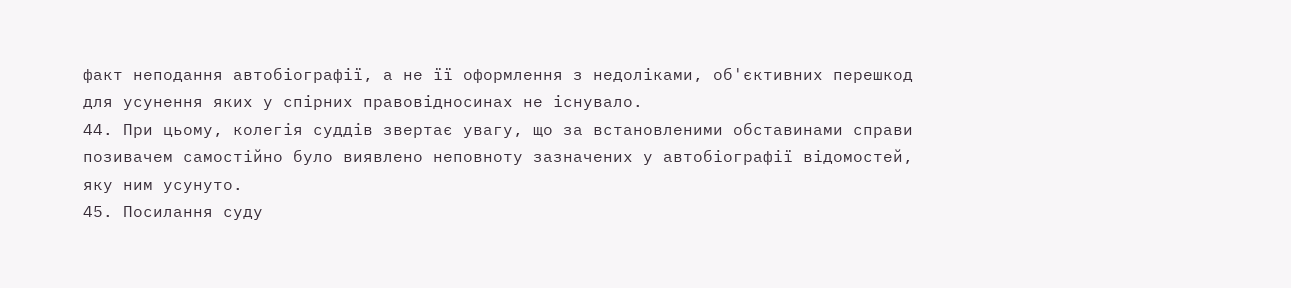факт неподання автобіографії, а не її оформлення з недоліками, об'єктивних перешкод для усунення яких у спірних правовідносинах не існувало.
44. При цьому, колегія суддів звертає увагу, що за встановленими обставинами справи позивачем самостійно було виявлено неповноту зазначених у автобіографії відомостей, яку ним усунуто.
45. Посилання суду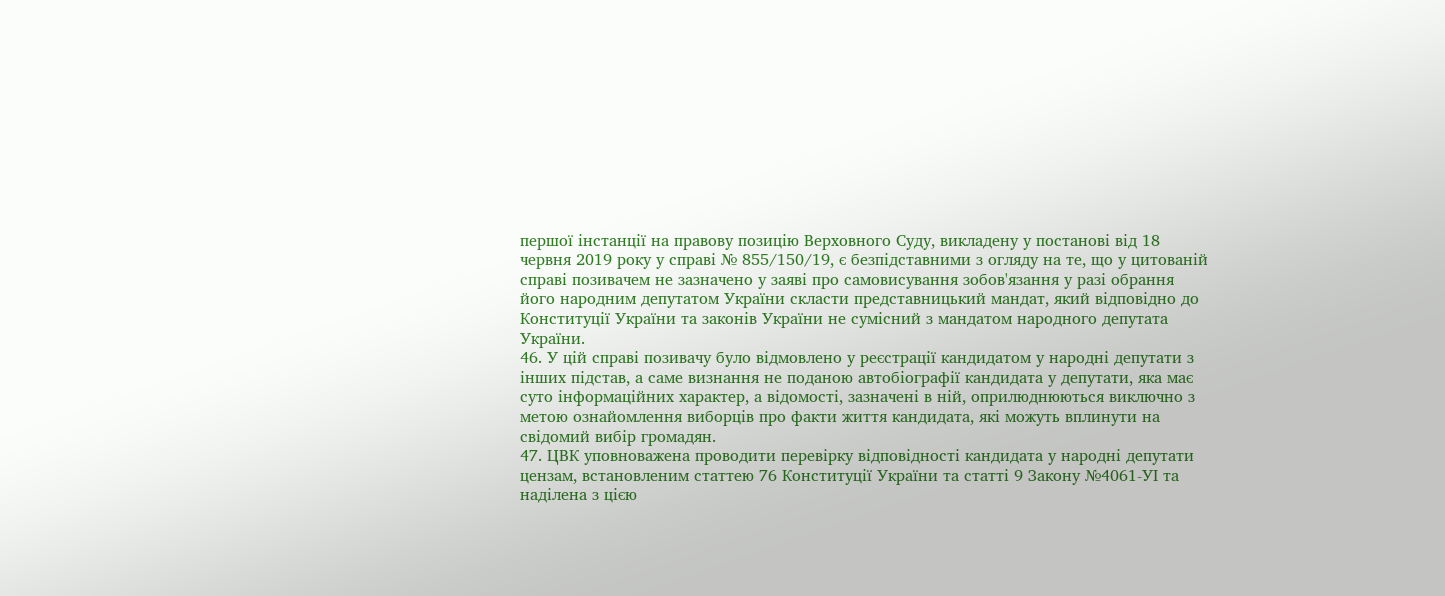першої інстанції на правову позицію Верховного Суду, викладену у постанові від 18 червня 2019 року у справі № 855/150/19, є безпідставними з огляду на те, що у цитованій справі позивачем не зазначено у заяві про самовисування зобов'язання у разі обрання його народним депутатом України скласти представницький мандат, який відповідно до Конституції України та законів України не сумісний з мандатом народного депутата України.
46. У цій справі позивачу було відмовлено у реєстрації кандидатом у народні депутати з інших підстав, а саме визнання не поданою автобіографії кандидата у депутати, яка має суто інформаційних характер, а відомості, зазначені в ній, оприлюднюються виключно з метою ознайомлення виборців про факти життя кандидата, які можуть вплинути на свідомий вибір громадян.
47. ЦВК уповноважена проводити перевірку відповідності кандидата у народні депутати цензам, встановленим статтею 76 Конституції України та статті 9 Закону №4061-УІ та наділена з цією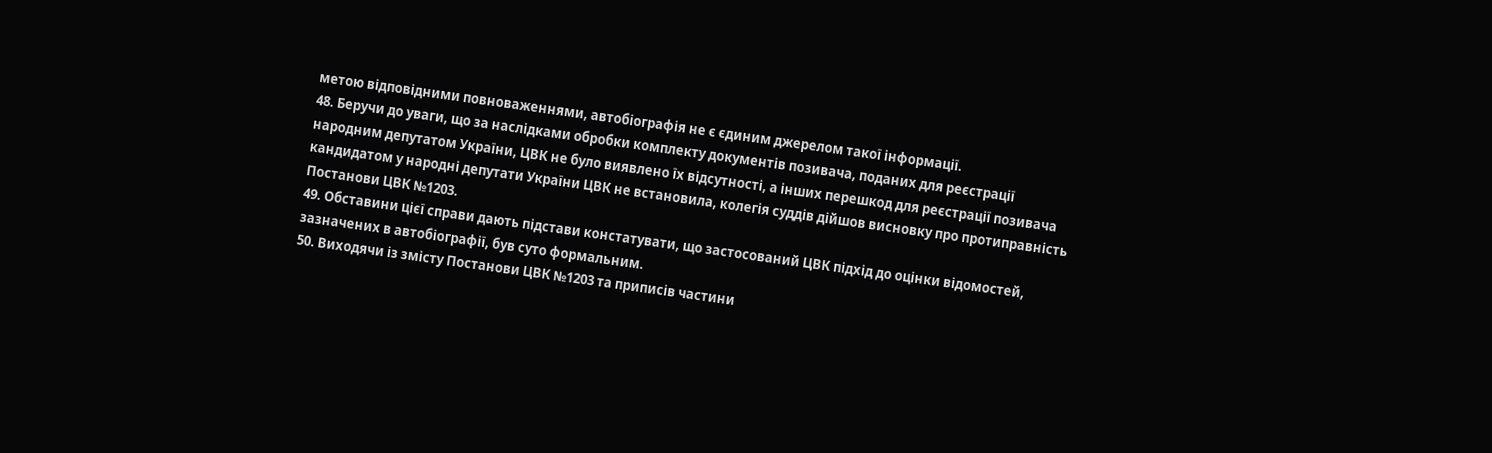метою відповідними повноваженнями, автобіографія не є єдиним джерелом такої інформації.
48. Беручи до уваги, що за наслідками обробки комплекту документів позивача, поданих для реєстрації народним депутатом України, ЦВК не було виявлено їх відсутності, а інших перешкод для реєстрації позивача кандидатом у народні депутати України ЦВК не встановила, колегія суддів дійшов висновку про протиправність Постанови ЦВК №1203.
49. Обставини цієї справи дають підстави констатувати, що застосований ЦВК підхід до оцінки відомостей, зазначених в автобіографії, був суто формальним.
50. Виходячи із змісту Постанови ЦВК №1203 та приписів частини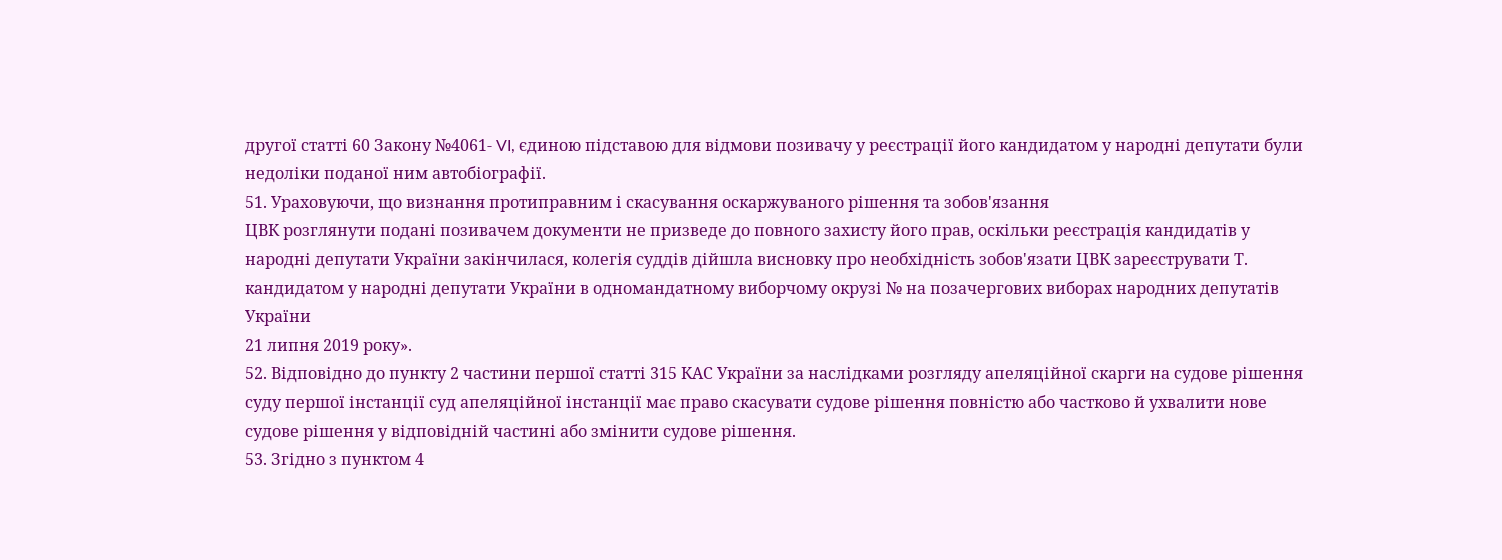другої статті 60 Закону №4061- VI, єдиною підставою для відмови позивачу у реєстрації його кандидатом у народні депутати були недоліки поданої ним автобіографії.
51. Ураховуючи, що визнання протиправним і скасування оскаржуваного рішення та зобов'язання
ЦВК розглянути подані позивачем документи не призведе до повного захисту його прав, оскільки реєстрація кандидатів у народні депутати України закінчилася, колегія суддів дійшла висновку про необхідність зобов'язати ЦВК зареєструвати Т. кандидатом у народні депутати України в одномандатному виборчому окрузі № на позачергових виборах народних депутатів України
21 липня 2019 року».
52. Відповідно до пункту 2 частини першої статті 315 КАС України за наслідками розгляду апеляційної скарги на судове рішення суду першої інстанції суд апеляційної інстанції має право скасувати судове рішення повністю або частково й ухвалити нове судове рішення у відповідній частині або змінити судове рішення.
53. Згідно з пунктом 4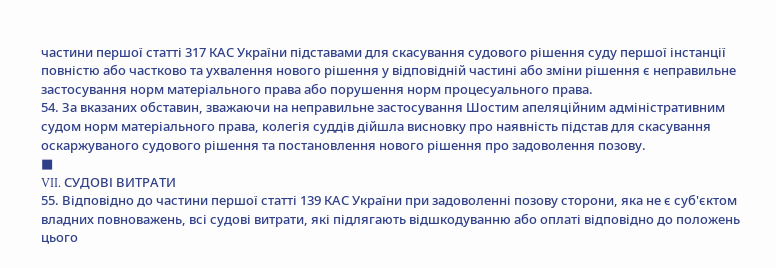частини першої статті 317 КАС України підставами для скасування судового рішення суду першої інстанції повністю або частково та ухвалення нового рішення у відповідній частині або зміни рішення є неправильне застосування норм матеріального права або порушення норм процесуального права.
54. За вказаних обставин, зважаючи на неправильне застосування Шостим апеляційним адміністративним судом норм матеріального права, колегія суддів дійшла висновку про наявність підстав для скасування оскаржуваного судового рішення та постановлення нового рішення про задоволення позову.
■
VII. СУДОВІ ВИТРАТИ
55. Відповідно до частини першої статті 139 КАС України при задоволенні позову сторони, яка не є суб'єктом владних повноважень, всі судові витрати, які підлягають відшкодуванню або оплаті відповідно до положень цього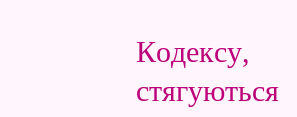Кодексу, стягуються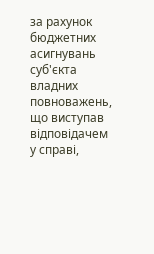за рахунок бюджетних асигнувань суб'єкта владних повноважень, що виступав відповідачем у справі,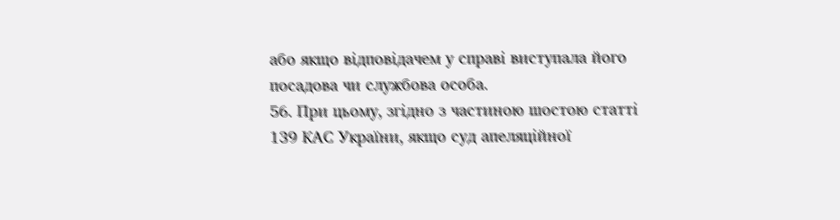або якщо відповідачем у справі виступала його посадова чи службова особа.
56. При цьому, згідно з частиною шостою статті 139 КАС України, якщо суд апеляційної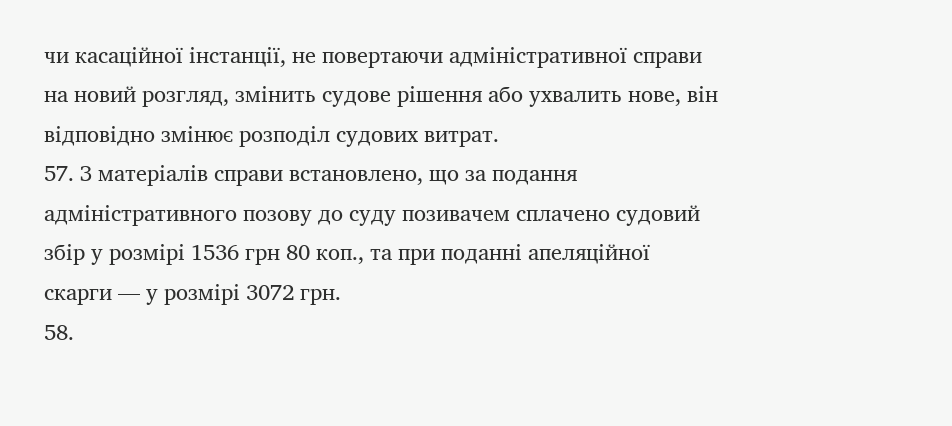чи касаційної інстанції, не повертаючи адміністративної справи на новий розгляд, змінить судове рішення або ухвалить нове, він відповідно змінює розподіл судових витрат.
57. З матеріалів справи встановлено, що за подання адміністративного позову до суду позивачем сплачено судовий збір у розмірі 1536 грн 80 коп., та при поданні апеляційної скарги — у розмірі 3072 грн.
58.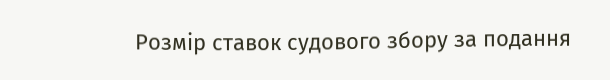Розмір ставок судового збору за подання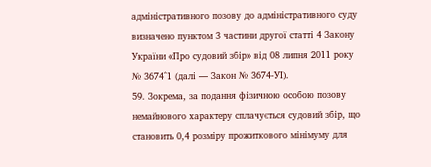адміністративного позову до адміністративного суду визначено пунктом 3 частини другої статті 4 Закону України «Про судовий збір» від 08 липня 2011 року № 3674^1 (далі — Закон № 3674-УІ).
59. Зокрема, за подання фізичною особою позову немайнового характеру сплачується судовий збір, що становить 0,4 розміру прожиткового мінімуму для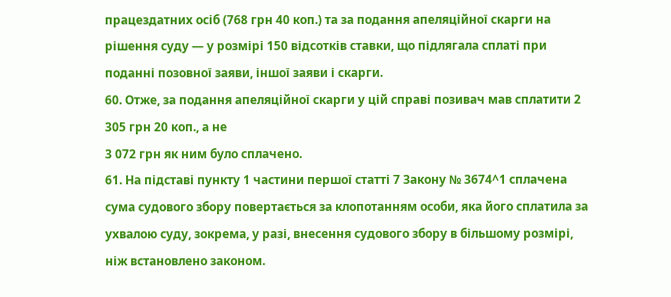працездатних осіб (768 грн 40 коп.) та за подання апеляційної скарги на рішення суду — у розмірі 150 відсотків ставки, що підлягала сплаті при поданні позовної заяви, іншої заяви і скарги.
60. Отже, за подання апеляційної скарги у цій справі позивач мав сплатити 2 305 грн 20 коп., а не
3 072 грн як ним було сплачено.
61. На підставі пункту 1 частини першої статті 7 Закону № 3674^1 сплачена сума судового збору повертається за клопотанням особи, яка його сплатила за ухвалою суду, зокрема, у разі, внесення судового збору в більшому розмірі, ніж встановлено законом.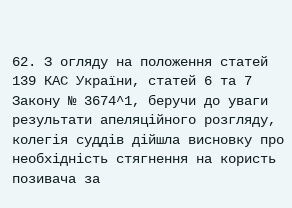62. З огляду на положення статей 139 КАС України, статей 6 та 7 Закону № 3674^1, беручи до уваги результати апеляційного розгляду, колегія суддів дійшла висновку про необхідність стягнення на користь позивача за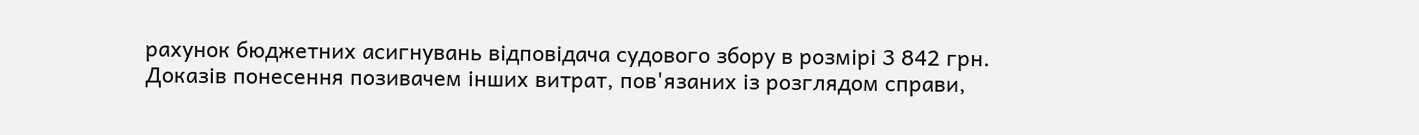рахунок бюджетних асигнувань відповідача судового збору в розмірі 3 842 грн.
Доказів понесення позивачем інших витрат, пов'язаних із розглядом справи,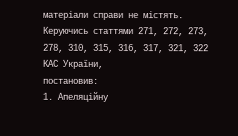матеріали справи не містять.
Керуючись статтями 271, 272, 273, 278, 310, 315, 316, 317, 321, 322 КАС України,
постановив:
1. Апеляційну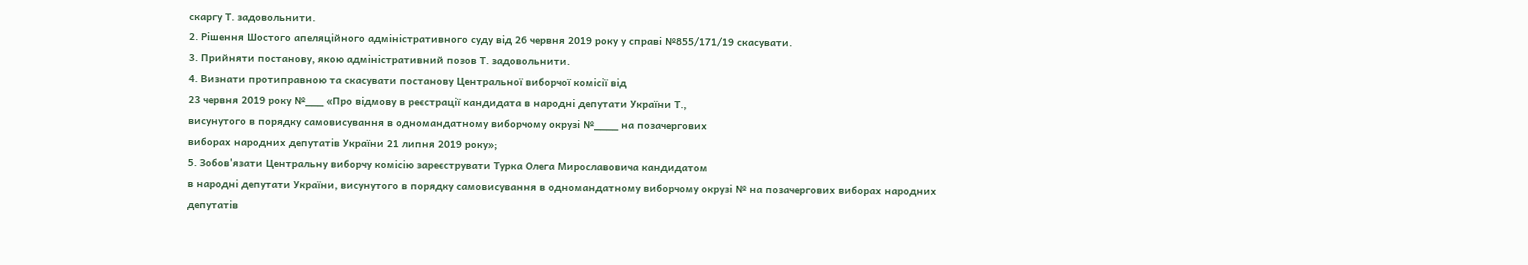скаргу Т. задовольнити.
2. Рішення Шостого апеляційного адміністративного суду від 26 червня 2019 року у справі №855/171/19 скасувати.
3. Прийняти постанову, якою адміністративний позов Т. задовольнити.
4. Визнати протиправною та скасувати постанову Центральної виборчої комісії від
23 червня 2019 року №___ «Про відмову в реєстрації кандидата в народні депутати України Т.,
висунутого в порядку самовисування в одномандатному виборчому окрузі №____ на позачергових
виборах народних депутатів України 21 липня 2019 року»;
5. Зобов'язати Центральну виборчу комісію зареєструвати Турка Олега Мирославовича кандидатом
в народні депутати України, висунутого в порядку самовисування в одномандатному виборчому окрузі № на позачергових виборах народних депутатів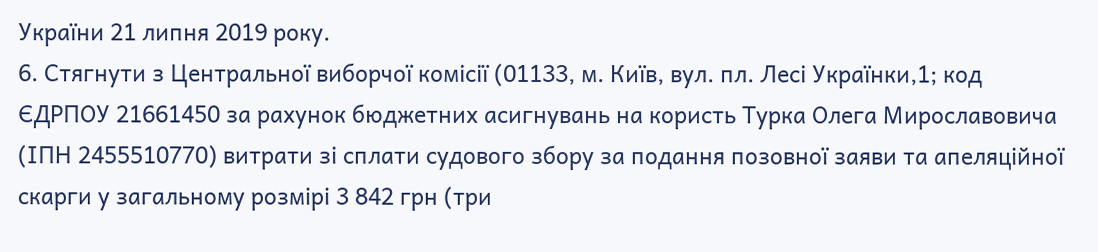України 21 липня 2019 року.
6. Стягнути з Центральної виборчої комісії (01133, м. Київ, вул. пл. Лесі Українки,1; код
ЄДРПОУ 21661450 за рахунок бюджетних асигнувань на користь Турка Олега Мирославовича (ІПН 2455510770) витрати зі сплати судового збору за подання позовної заяви та апеляційної скарги у загальному розмірі 3 842 грн (три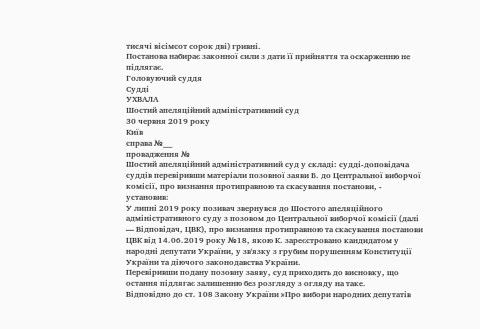тисячі вісімсот сорок дві) гривні.
Постанова набирає законної сили з дати її прийняття та оскарженню не підлягає.
Головуючий суддя
Судді
УХВАЛА
Шостий апеляційний адміністративний суд
30 червня 2019 року
Київ
справа №___
провадження №
Шостий апеляційний адміністративний суд у складі: судді-доповідача
суддів перевіривши матеріали позовної заяви Б. до Центральної виборчої комісії, про визнання протиправною та скасування постанови, -
установив:
У липні 2019 року позивач звернувся до Шостого апеляційного адміністративного суду з позовом до Центральної виборчої комісії (далі — Відповідач, ЦВК), про визнання протиправною та скасування постанови ЦВК від 14.06.2019 року №18, якою К. зареєстровано кандидатом у народні депутати України, у зв'язку з грубим порушенням Конституції України та діючого законодавства України.
Перевіривши подану позовну заяву, суд приходить до висновку, що остання підлягає залишенню без розгляду з огляду на таке.
Відповідно до ст. 108 Закону України »Про вибори народних депутатів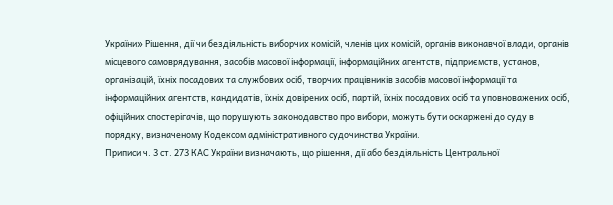України» Рішення, дії чи бездіяльність виборчих комісій, членів цих комісій, органів виконавчої влади, органів місцевого самоврядування, засобів масової інформації, інформаційних агентств, підприємств, установ, організацій, їхніх посадових та службових осіб, творчих працівників засобів масової інформації та інформаційних агентств, кандидатів, їхніх довірених осіб, партій, їхніх посадових осіб та уповноважених осіб, офіційних спостерігачів, що порушують законодавство про вибори, можуть бути оскаржені до суду в порядку, визначеному Кодексом адміністративного судочинства України.
Приписи ч. 3 ст. 273 КАС України визначають, що рішення, дії або бездіяльність Центральної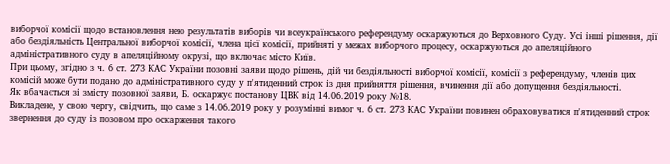виборчої комісії щодо встановлення нею результатів виборів чи всеукраїнського референдуму оскаржуються до Верховного Суду. Усі інші рішення, дії або бездіяльність Центральної виборчої комісії, члена цієї комісії, прийняті у межах виборчого процесу, оскаржуються до апеляційного адміністративного суду в апеляційному окрузі, що включає місто Київ.
При цьому, згідно з ч. 6 ст. 273 КАС України позовні заяви щодо рішень, дій чи бездіяльності виборчої комісії, комісії з референдуму, членів цих комісій може бути подано до адміністративного суду у п'ятиденний строк із дня прийняття рішення, вчинення дії або допущення бездіяльності.
Як вбачається зі змісту позовної заяви, Б. оскаржує постанову ЦВК від 14.06.2019 року №18.
Викладене, у свою чергу, свідчить, що саме з 14.06.2019 року у розумінні вимог ч. 6 ст. 273 КАС України повинен обраховуватися п'ятиденний строк звернення до суду із позовом про оскарження такого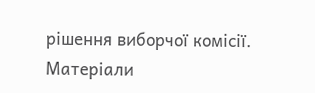рішення виборчої комісії.
Матеріали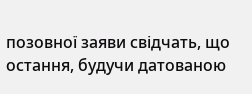позовної заяви свідчать, що остання, будучи датованою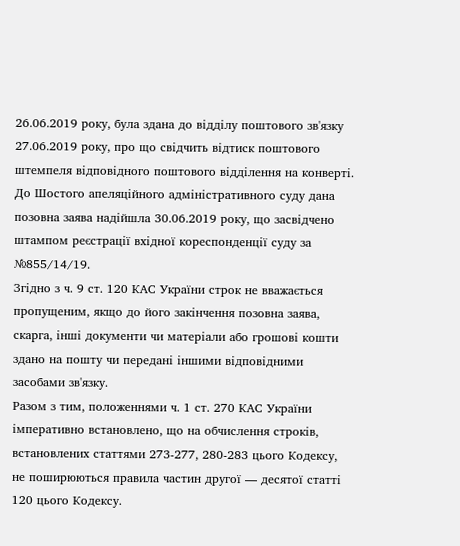26.06.2019 року, була здана до відділу поштового зв'язку 27.06.2019 року, про що свідчить відтиск поштового штемпеля відповідного поштового відділення на конверті.
До Шостого апеляційного адміністративного суду дана позовна заява надійшла 30.06.2019 року, що засвідчено штампом реєстрації вхідної кореспонденції суду за №855/14/19.
Згідно з ч. 9 ст. 120 КАС України строк не вважається пропущеним, якщо до його закінчення позовна заява, скарга, інші документи чи матеріали або грошові кошти здано на пошту чи передані іншими відповідними засобами зв'язку.
Разом з тим, положеннями ч. 1 ст. 270 КАС України імперативно встановлено, що на обчислення строків, встановлених статтями 273-277, 280-283 цього Кодексу, не поширюються правила частин другої — десятої статті 120 цього Кодексу.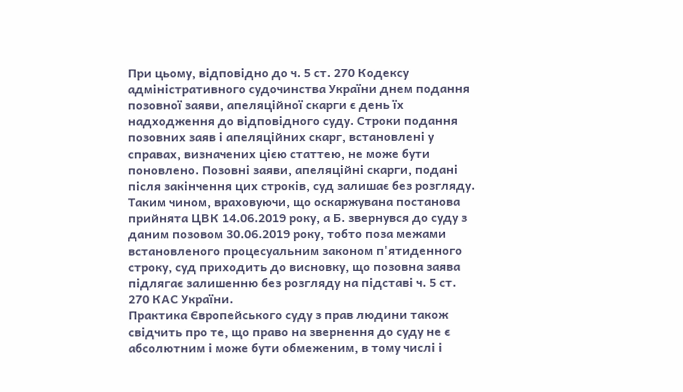При цьому, відповідно до ч. 5 ст. 270 Кодексу адміністративного судочинства України днем подання позовної заяви, апеляційної скарги є день їх надходження до відповідного суду. Строки подання позовних заяв і апеляційних скарг, встановлені у справах, визначених цією статтею, не може бути поновлено. Позовні заяви, апеляційні скарги, подані після закінчення цих строків, суд залишає без розгляду.
Таким чином, враховуючи, що оскаржувана постанова прийнята ЦВК 14.06.2019 року, а Б. звернувся до суду з даним позовом 30.06.2019 року, тобто поза межами встановленого процесуальним законом п'ятиденного строку, суд приходить до висновку, що позовна заява підлягає залишенню без розгляду на підставі ч. 5 ст. 270 КАС України.
Практика Європейського суду з прав людини також свідчить про те, що право на звернення до суду не є абсолютним і може бути обмеженим, в тому числі і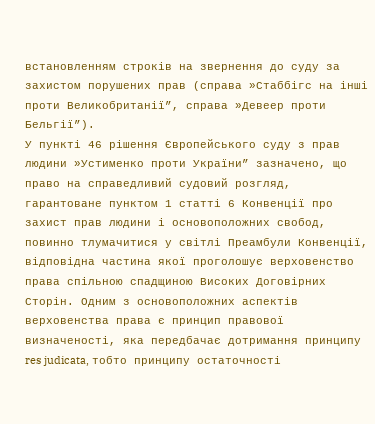встановленням строків на звернення до суду за захистом порушених прав (справа »Стаббігс на інші проти Великобританії”, справа »Девеер проти Бельгії”).
У пункті 46 рішення Європейського суду з прав людини »Устименко проти України” зазначено, що право на справедливий судовий розгляд, гарантоване пунктом 1 статті 6 Конвенції про захист прав людини і основоположних свобод, повинно тлумачитися у світлі Преамбули Конвенції, відповідна частина якої проголошує верховенство права спільною спадщиною Високих Договірних Сторін. Одним з основоположних аспектів верховенства права є принцип правової визначеності, яка передбачає дотримання принципу res judicata, тобто принципу остаточності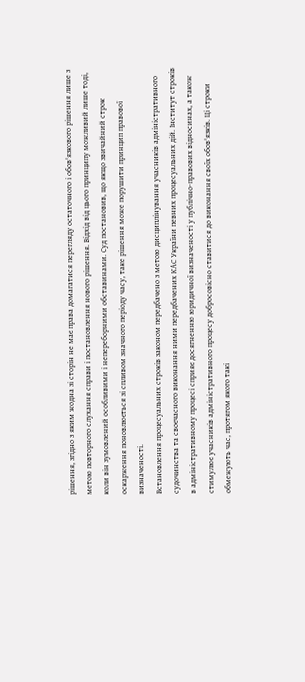рішення, згідно з яким жодна зі сторін не має права домагатися перегляду остаточного і обов'язкового рішення лише з метою повторного слухання справи і постановлення нового рішення. Відхід від цього принципу можливий лише тоді, коли він зумовлений особливими і непереборними обставинами. Суд постановив, що якщо звичайний строк оскарження поновлюється зі спливом значного періоду часу, таке рішення може порушити принцип правової визначеності.
Встановлення процесуальних строків законом передбачено з метою дисциплінування учасників адміністративного судочинства та своєчасного виконання ними передбачених КАС України певних процесуальних дій. Інститут строків в адміністративному процесі сприяє досягненню юридичної визначеності у публічно-правових відносинах, а також стимулює учасників адміністративного процесу добросовісно ставитися до виконання своїх обов'язків. Ці строки обмежують час, протягом якого такі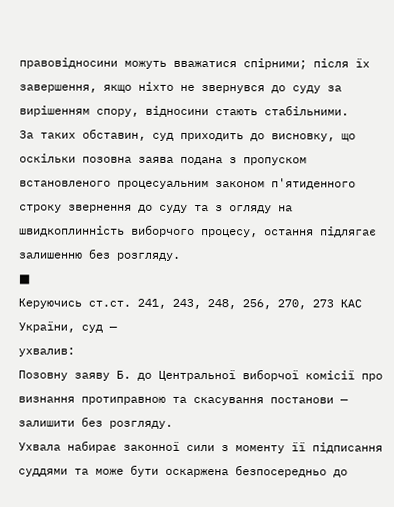правовідносини можуть вважатися спірними; після їх завершення, якщо ніхто не звернувся до суду за вирішенням спору, відносини стають стабільними.
За таких обставин, суд приходить до висновку, що оскільки позовна заява подана з пропуском встановленого процесуальним законом п'ятиденного строку звернення до суду та з огляду на швидкоплинність виборчого процесу, остання підлягає залишенню без розгляду.
■
Керуючись ст.ст. 241, 243, 248, 256, 270, 273 КАС України, суд —
ухвалив:
Позовну заяву Б. до Центральної виборчої комісії про визнання протиправною та скасування постанови — залишити без розгляду.
Ухвала набирає законної сили з моменту її підписання суддями та може бути оскаржена безпосередньо до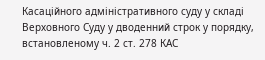Касаційного адміністративного суду у складі Верховного Суду у дводенний строк у порядку, встановленому ч. 2 ст. 278 КАС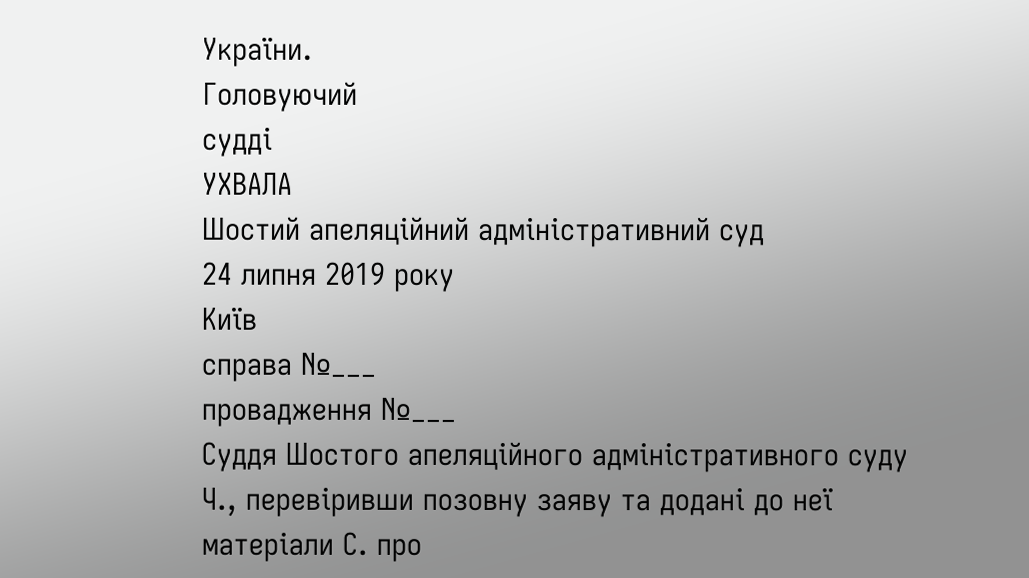України.
Головуючий
судді
УХВАЛА
Шостий апеляційний адміністративний суд
24 липня 2019 року
Київ
справа №___
провадження №___
Суддя Шостого апеляційного адміністративного суду Ч., перевіривши позовну заяву та додані до неї матеріали С. про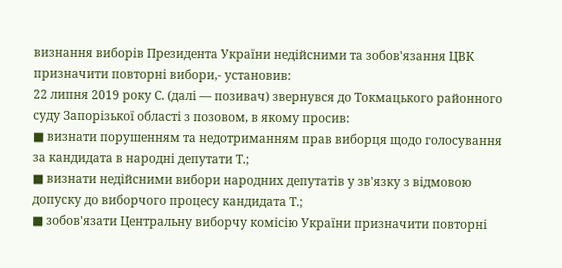визнання виборів Президента України недійсними та зобов'язання ЦВК призначити повторні вибори,- установив:
22 липня 2019 року С. (далі — позивач) звернувся до Токмацького районного суду Запорізької області з позовом, в якому просив:
■ визнати порушенням та недотриманням прав виборця щодо голосування за кандидата в народні депутати Т.;
■ визнати недійсними вибори народних депутатів у зв'язку з відмовою допуску до виборчого процесу кандидата Т.;
■ зобов'язати Центральну виборчу комісію України призначити повторні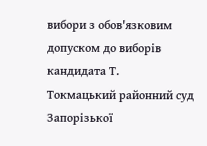вибори з обов'язковим допуском до виборів кандидата Т.
Токмацький районний суд Запорізької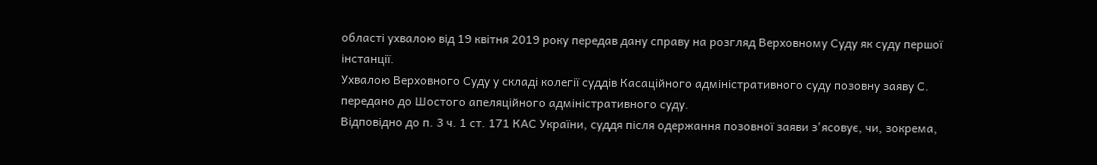області ухвалою від 19 квітня 2019 року передав дану справу на розгляд Верховному Суду як суду першої інстанції.
Ухвалою Верховного Суду у складі колегії суддів Касаційного адміністративного суду позовну заяву С. передано до Шостого апеляційного адміністративного суду.
Відповідно до п. 3 ч. 1 ст. 171 КАС України, суддя після одержання позовної заяви з'ясовує, чи, зокрема,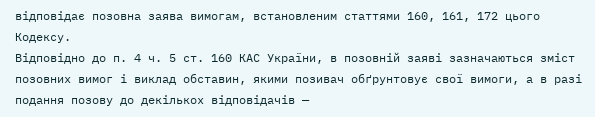відповідає позовна заява вимогам, встановленим статтями 160, 161, 172 цього Кодексу.
Відповідно до п. 4 ч. 5 ст. 160 КАС України, в позовній заяві зазначаються зміст позовних вимог і виклад обставин, якими позивач обґрунтовує свої вимоги, а в разі подання позову до декількох відповідачів —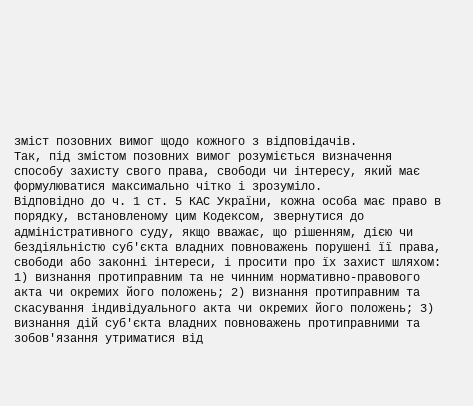зміст позовних вимог щодо кожного з відповідачів.
Так, під змістом позовних вимог розуміється визначення способу захисту свого права, свободи чи інтересу, який має формулюватися максимально чітко і зрозуміло.
Відповідно до ч. 1 ст. 5 КАС України, кожна особа має право в порядку, встановленому цим Кодексом, звернутися до адміністративного суду, якщо вважає, що рішенням, дією чи бездіяльністю суб'єкта владних повноважень порушені її права, свободи або законні інтереси, і просити про їх захист шляхом: 1) визнання протиправним та не чинним нормативно-правового акта чи окремих його положень; 2) визнання протиправним та скасування індивідуального акта чи окремих його положень; 3) визнання дій суб'єкта владних повноважень протиправними та зобов'язання утриматися від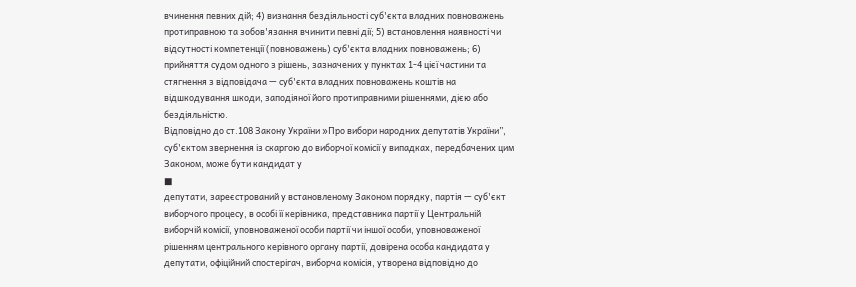вчинення певних дій; 4) визнання бездіяльності суб'єкта владних повноважень протиправною та зобов'язання вчинити певні дії; 5) встановлення наявності чи відсутності компетенції (повноважень) суб'єкта владних повноважень; 6) прийняття судом одного з рішень, зазначених у пунктах 1-4 цієї частини та стягнення з відповідача — суб'єкта владних повноважень коштів на відшкодування шкоди, заподіяної його протиправними рішеннями, дією або бездіяльністю.
Відповідно до ст.108 Закону України »Про вибори народних депутатів України”, суб'єктом звернення із скаргою до виборчої комісії у випадках, передбачених цим Законом, може бути кандидат у
■
депутати, зареєстрований у встановленому Законом порядку, партія — суб'єкт виборчого процесу, в особі її керівника, представника партії у Центральній виборчій комісії, уповноваженої особи партії чи іншої особи, уповноваженої рішенням центрального керівного органу партії, довірена особа кандидата у депутати, офіційний спостерігач, виборча комісія, утворена відповідно до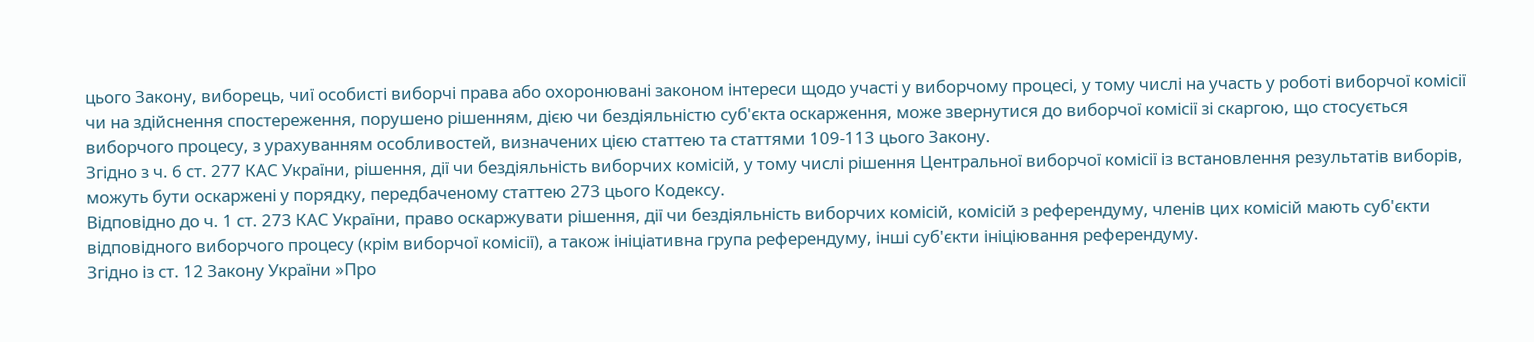цього Закону, виборець, чиї особисті виборчі права або охоронювані законом інтереси щодо участі у виборчому процесі, у тому числі на участь у роботі виборчої комісії чи на здійснення спостереження, порушено рішенням, дією чи бездіяльністю суб'єкта оскарження, може звернутися до виборчої комісії зі скаргою, що стосується виборчого процесу, з урахуванням особливостей, визначених цією статтею та статтями 109-113 цього Закону.
Згідно з ч. 6 ст. 277 КАС України, рішення, дії чи бездіяльність виборчих комісій, у тому числі рішення Центральної виборчої комісії із встановлення результатів виборів, можуть бути оскаржені у порядку, передбаченому статтею 273 цього Кодексу.
Відповідно до ч. 1 ст. 273 КАС України, право оскаржувати рішення, дії чи бездіяльність виборчих комісій, комісій з референдуму, членів цих комісій мають суб'єкти відповідного виборчого процесу (крім виборчої комісії), а також ініціативна група референдуму, інші суб'єкти ініціювання референдуму.
Згідно із ст. 12 Закону України »Про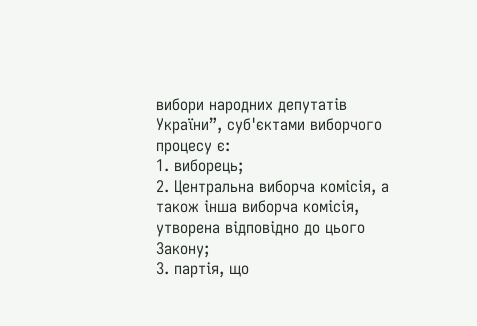вибори народних депутатів України”, суб'єктами виборчого процесу є:
1. виборець;
2. Центральна виборча комісія, а також інша виборча комісія, утворена відповідно до цього Закону;
3. партія, що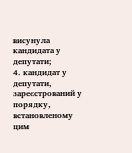висунула кандидата у депутати;
4. кандидат у депутати, зареєстрований у порядку, встановленому цим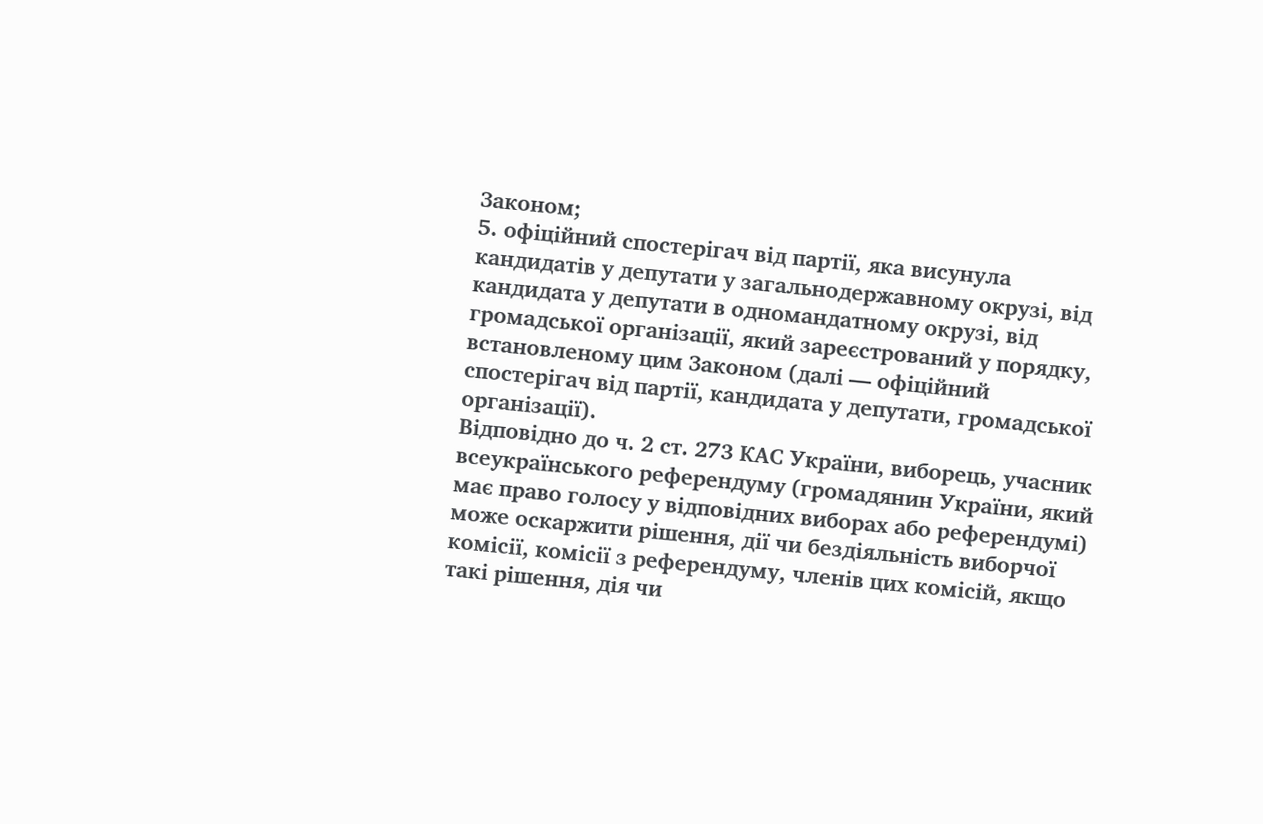Законом;
5. офіційний спостерігач від партії, яка висунула кандидатів у депутати у загальнодержавному окрузі, від кандидата у депутати в одномандатному окрузі, від громадської організації, який зареєстрований у порядку, встановленому цим Законом (далі — офіційний спостерігач від партії, кандидата у депутати, громадської організації).
Відповідно до ч. 2 ст. 273 КАС України, виборець, учасник всеукраїнського референдуму (громадянин України, який має право голосу у відповідних виборах або референдумі) може оскаржити рішення, дії чи бездіяльність виборчої комісії, комісії з референдуму, членів цих комісій, якщо такі рішення, дія чи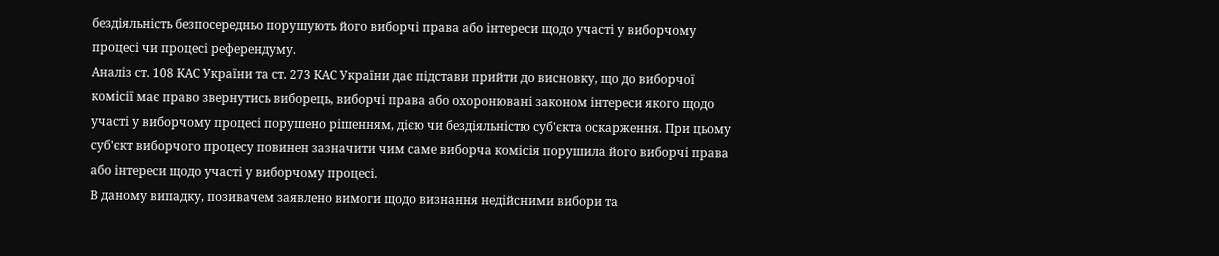бездіяльність безпосередньо порушують його виборчі права або інтереси щодо участі у виборчому процесі чи процесі референдуму.
Аналіз ст. 108 КАС України та ст. 273 КАС України дає підстави прийти до висновку, що до виборчої комісії має право звернутись виборець, виборчі права або охоронювані законом інтереси якого щодо участі у виборчому процесі порушено рішенням, дією чи бездіяльністю суб'єкта оскарження. При цьому суб'єкт виборчого процесу повинен зазначити чим саме виборча комісія порушила його виборчі права або інтереси щодо участі у виборчому процесі.
В даному випадку, позивачем заявлено вимоги щодо визнання недійсними вибори та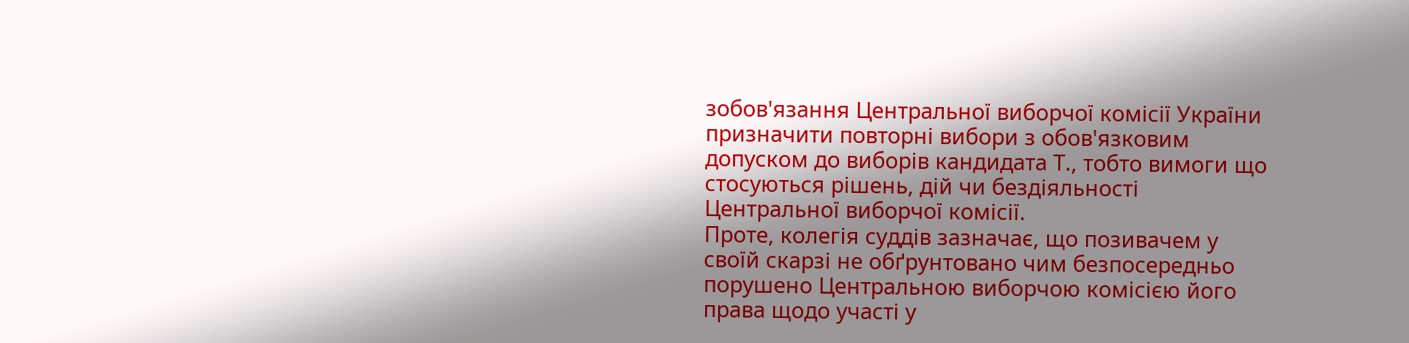зобов'язання Центральної виборчої комісії України призначити повторні вибори з обов'язковим допуском до виборів кандидата Т., тобто вимоги що стосуються рішень, дій чи бездіяльності Центральної виборчої комісії.
Проте, колегія суддів зазначає, що позивачем у своїй скарзі не обґрунтовано чим безпосередньо порушено Центральною виборчою комісією його права щодо участі у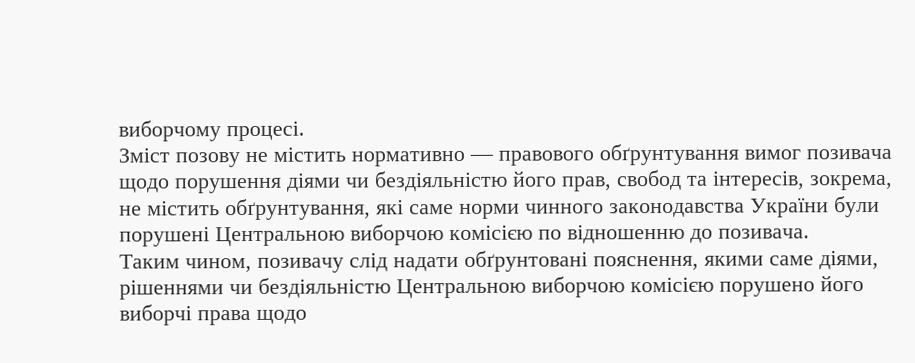виборчому процесі.
Зміст позову не містить нормативно — правового обґрунтування вимог позивача щодо порушення діями чи бездіяльністю його прав, свобод та інтересів, зокрема, не містить обґрунтування, які саме норми чинного законодавства України були порушені Центральною виборчою комісією по відношенню до позивача.
Таким чином, позивачу слід надати обґрунтовані пояснення, якими саме діями, рішеннями чи бездіяльністю Центральною виборчою комісією порушено його виборчі права щодо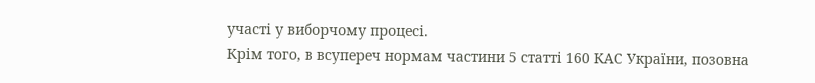участі у виборчому процесі.
Крім того, в всупереч нормам частини 5 статті 160 КАС України, позовна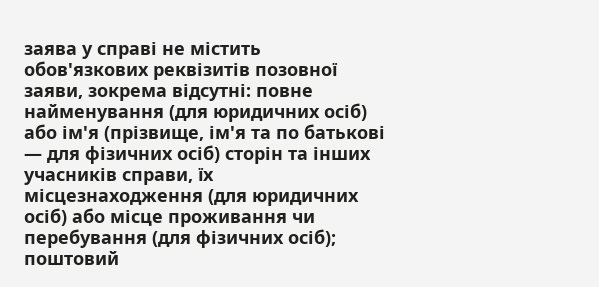заява у справі не містить обов'язкових реквізитів позовної заяви, зокрема відсутні: повне найменування (для юридичних осіб) або ім'я (прізвище, ім'я та по батькові — для фізичних осіб) сторін та інших учасників справи, їх місцезнаходження (для юридичних осіб) або місце проживання чи перебування (для фізичних осіб); поштовий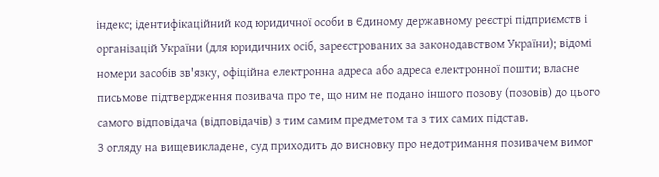індекс; ідентифікаційний код юридичної особи в Єдиному державному реєстрі підприємств і організацій України (для юридичних осіб, зареєстрованих за законодавством України); відомі номери засобів зв'язку, офіційна електронна адреса або адреса електронної пошти; власне письмове підтвердження позивача про те, що ним не подано іншого позову (позовів) до цього самого відповідача (відповідачів) з тим самим предметом та з тих самих підстав.
З огляду на вищевикладене, суд приходить до висновку про недотримання позивачем вимог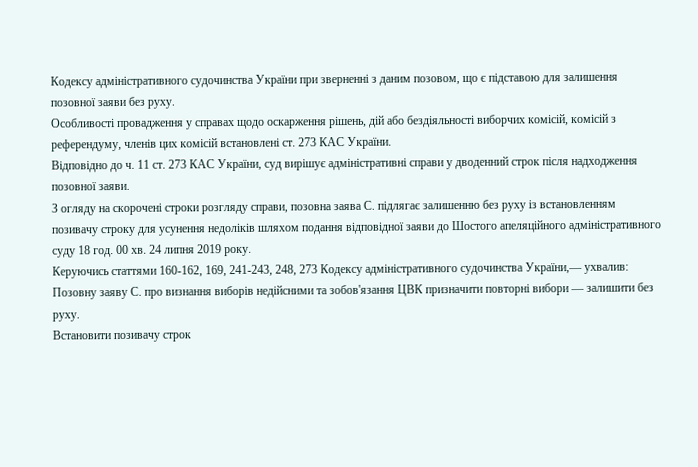Кодексу адміністративного судочинства України при зверненні з даним позовом, що є підставою для залишення позовної заяви без руху.
Особливості провадження у справах щодо оскарження рішень, дій або бездіяльності виборчих комісій, комісій з референдуму, членів цих комісій встановлені ст. 273 КАС України.
Відповідно до ч. 11 ст. 273 КАС України, суд вирішує адміністративні справи у дводенний строк після надходження позовної заяви.
З огляду на скорочені строки розгляду справи, позовна заява С. підлягає залишенню без руху із встановленням позивачу строку для усунення недоліків шляхом подання відповідної заяви до Шостого апеляційного адміністративного суду 18 год. 00 хв. 24 липня 2019 року.
Керуючись статтями 160-162, 169, 241-243, 248, 273 Кодексу адміністративного судочинства України,— ухвалив:
Позовну заяву С. про визнання виборів недійсними та зобов'язання ЦВК призначити повторні вибори — залишити без руху.
Встановити позивачу строк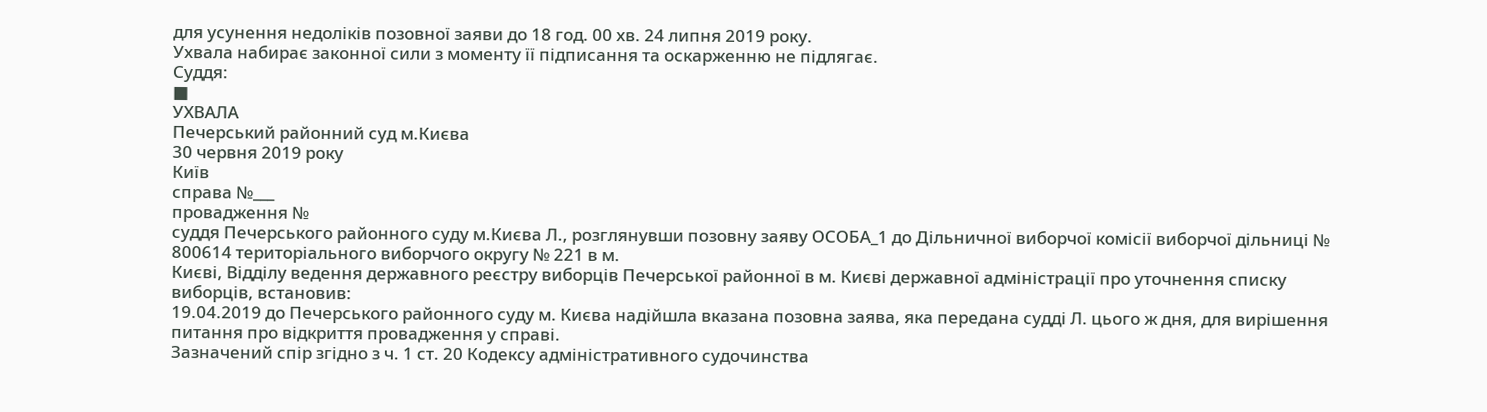для усунення недоліків позовної заяви до 18 год. 00 хв. 24 липня 2019 року.
Ухвала набирає законної сили з моменту її підписання та оскарженню не підлягає.
Суддя:
■
УХВАЛА
Печерський районний суд м.Києва
30 червня 2019 року
Київ
справа №___
провадження №
суддя Печерського районного суду м.Києва Л., розглянувши позовну заяву ОСОБА_1 до Дільничної виборчої комісії виборчої дільниці № 800614 територіального виборчого округу № 221 в м.
Києві, Відділу ведення державного реєстру виборців Печерської районної в м. Києві державної адміністрації про уточнення списку виборців, встановив:
19.04.2019 до Печерського районного суду м. Києва надійшла вказана позовна заява, яка передана судді Л. цього ж дня, для вирішення питання про відкриття провадження у справі.
Зазначений спір згідно з ч. 1 ст. 20 Кодексу адміністративного судочинства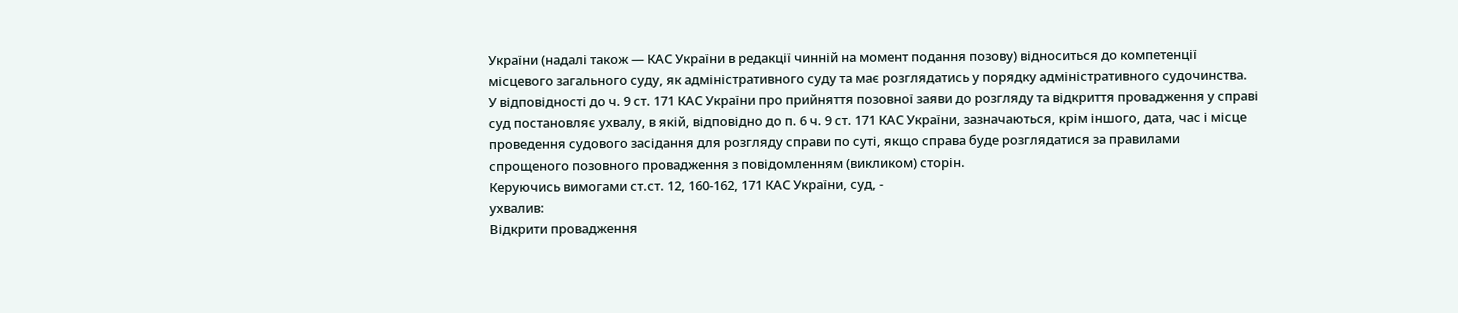України (надалі також — КАС України в редакції чинній на момент подання позову) відноситься до компетенції місцевого загального суду, як адміністративного суду та має розглядатись у порядку адміністративного судочинства.
У відповідності до ч. 9 ст. 171 КАС України про прийняття позовної заяви до розгляду та відкриття провадження у справі суд постановляє ухвалу, в якій, відповідно до п. 6 ч. 9 ст. 171 КАС України, зазначаються, крім іншого, дата, час і місце проведення судового засідання для розгляду справи по суті, якщо справа буде розглядатися за правилами спрощеного позовного провадження з повідомленням (викликом) сторін.
Керуючись вимогами ст.ст. 12, 160-162, 171 КАС України, суд, -
ухвалив:
Відкрити провадження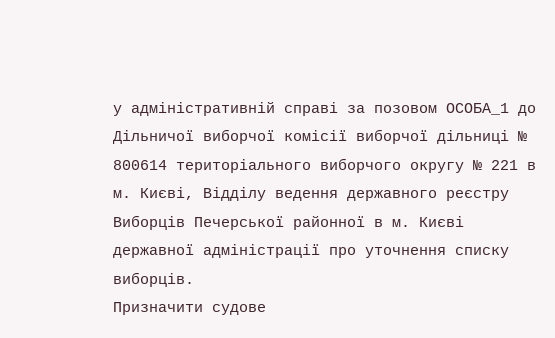у адміністративній справі за позовом ОСОБА_1 до Дільничої виборчої комісії виборчої дільниці № 800614 територіального виборчого округу № 221 в м. Києві, Відділу ведення державного реєстру Виборців Печерської районної в м. Києві державної адміністрації про уточнення списку виборців.
Призначити судове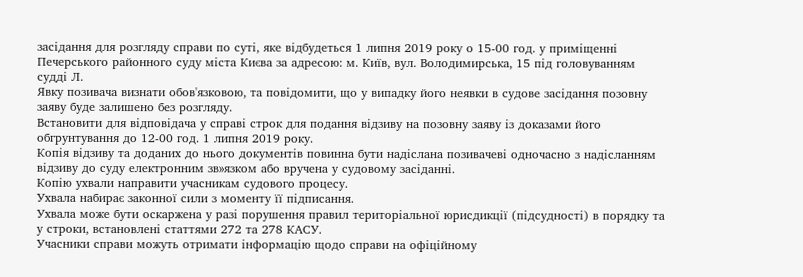засідання для розгляду справи по суті, яке відбудеться 1 липня 2019 року о 15-00 год. у приміщенні Печерського районного суду міста Києва за адресою: м. Київ, вул. Володимирська, 15 під головуванням судді Л.
Явку позивача визнати обов'язковою, та повідомити, що у випадку його неявки в судове засідання позовну заяву буде залишено без розгляду.
Встановити для відповідача у справі строк для подання відзиву на позовну заяву із доказами його обгрунтування до 12-00 год. 1 липня 2019 року.
Копія відзиву та доданих до нього документів повинна бути надіслана позивачеві одночасно з надісланням відзиву до суду електронним зв»язком або вручена у судовому засіданні.
Копію ухвали направити учасникам судового процесу.
Ухвала набирає законної сили з моменту її підписання.
Ухвала може бути оскаржена у разі порушення правил територіальної юрисдикції (підсудності) в порядку та у строки, встановлені статтями 272 та 278 КАСУ.
Учасники справи можуть отримати інформацію щодо справи на офіційному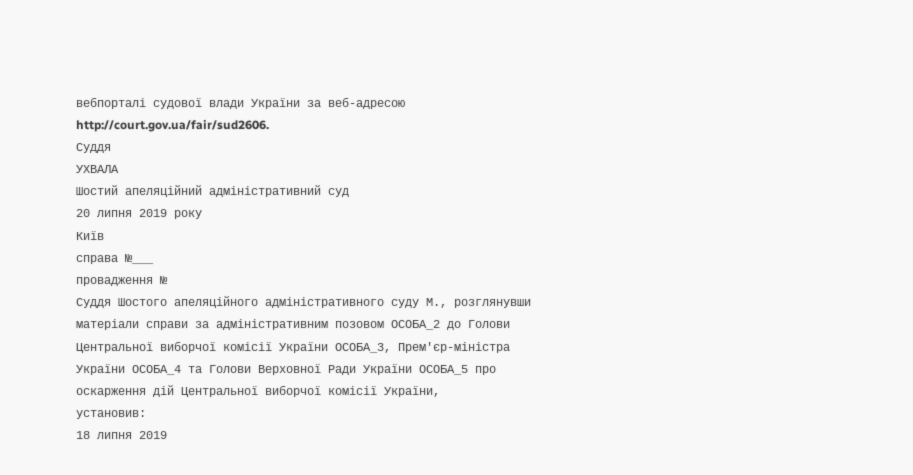вебпорталі судової влади України за веб-адресою http://court.gov.ua/fair/sud2606.
Суддя
УХВАЛА
Шостий апеляційний адміністративний суд
20 липня 2019 року
Київ
справа №___
провадження №
Суддя Шостого апеляційного адміністративного суду М., розглянувши матеріали справи за адміністративним позовом ОСОБА_2 до Голови Центральної виборчої комісії України ОСОБА_3, Прем'єр-міністра України ОСОБА_4 та Голови Верховної Ради України ОСОБА_5 про оскарження дій Центральної виборчої комісії України,
установив:
18 липня 2019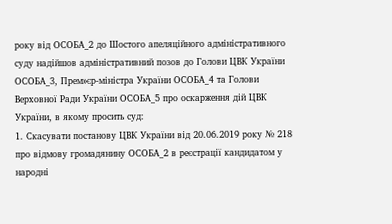року від ОСОБА_2 до Шостого апеляційного адміністративного суду надійшов адміністративний позов до Голови ЦВК України ОСОБА_3, Прем»єр-міністра України ОСОБА_4 та Голови Верховної Ради України ОСОБА_5 про оскарження дій ЦВК України, в якому просить суд:
1. Скасувати постанову ЦВК України від 20.06.2019 року № 218 про відмову громадянину ОСОБА_2 в реєстрації кандидатом у народні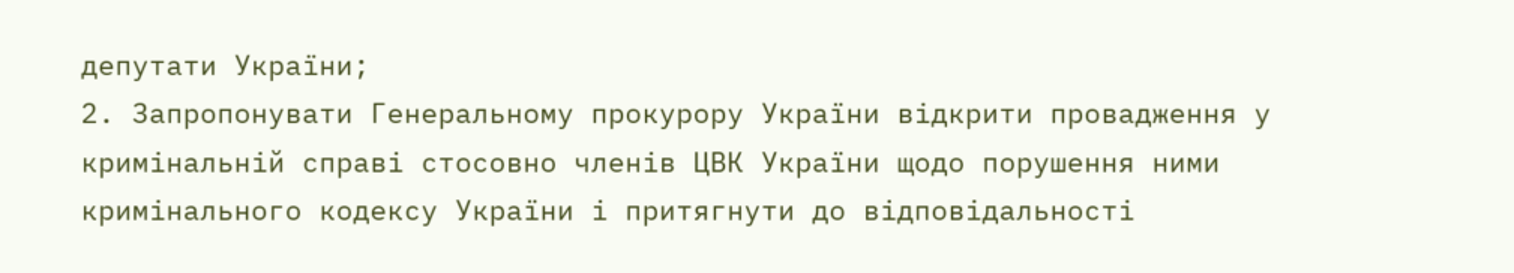депутати України;
2. Запропонувати Генеральному прокурору України відкрити провадження у кримінальній справі стосовно членів ЦВК України щодо порушення ними кримінального кодексу України і притягнути до відповідальності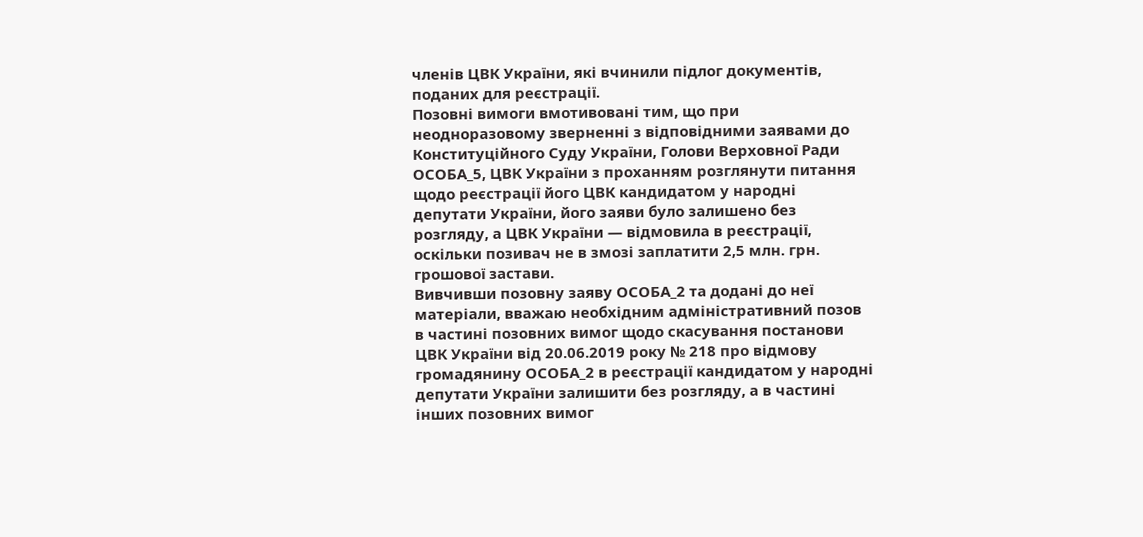членів ЦВК України, які вчинили підлог документів, поданих для реєстрації.
Позовні вимоги вмотивовані тим, що при неодноразовому зверненні з відповідними заявами до Конституційного Суду України, Голови Верховної Ради ОСОБА_5, ЦВК України з проханням розглянути питання щодо реєстрації його ЦВК кандидатом у народні депутати України, його заяви було залишено без розгляду, а ЦВК України — відмовила в реєстрації, оскільки позивач не в змозі заплатити 2,5 млн. грн. грошової застави.
Вивчивши позовну заяву ОСОБА_2 та додані до неї матеріали, вважаю необхідним адміністративний позов в частині позовних вимог щодо скасування постанови ЦВК України від 20.06.2019 року № 218 про відмову громадянину ОСОБА_2 в реєстрації кандидатом у народні депутати України залишити без розгляду, а в частині інших позовних вимог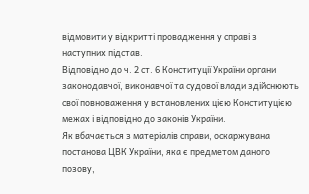відмовити у відкритті провадження у справі з наступних підстав.
Відповідно до ч. 2 ст. 6 Конституції України органи законодавчої, виконавчої та судової влади здійснюють свої повноваження у встановлених цією Конституцією межах і відповідно до законів України.
Як вбачається з матеріалів справи, оскаржувана постанова ЦВК України, яка є предметом даного позову,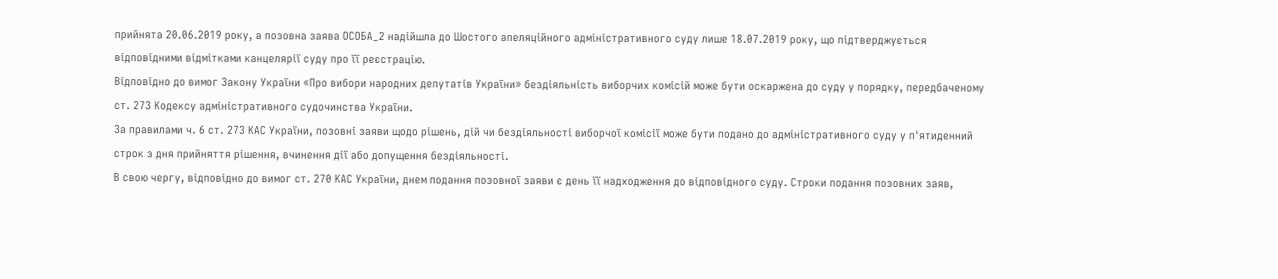прийнята 20.06.2019 року, а позовна заява ОСОБА_2 надійшла до Шостого апеляційного адміністративного суду лише 18.07.2019 року, що підтверджується відповідними відмітками канцелярії суду про її реєстрацію.
Відповідно до вимог Закону України «Про вибори народних депутатів України» бездіяльність виборчих комісій може бути оскаржена до суду у порядку, передбаченому ст. 273 Кодексу адміністративного судочинства України.
За правилами ч. 6 ст. 273 КАС України, позовні заяви щодо рішень, дій чи бездіяльності виборчої комісії може бути подано до адміністративного суду у п'ятиденний строк з дня прийняття рішення, вчинення дії або допущення бездіяльності.
В свою чергу, відповідно до вимог ст. 270 КАС України, днем подання позовної заяви є день її надходження до відповідного суду. Строки подання позовних заяв,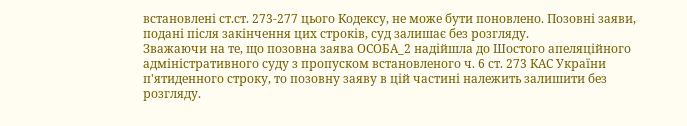встановлені ст.ст. 273-277 цього Кодексу, не може бути поновлено. Позовні заяви, подані після закінчення цих строків, суд залишає без розгляду.
Зважаючи на те, що позовна заява ОСОБА_2 надійшла до Шостого апеляційного адміністративного суду з пропуском встановленого ч. 6 ст. 273 КАС України п'ятиденного строку, то позовну заяву в цій частині належить залишити без розгляду.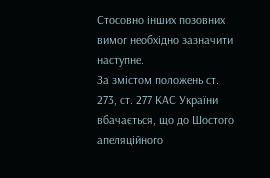Стосовно інших позовних вимог необхідно зазначити наступне.
За змістом положень ст. 273, ст. 277 КАС України вбачається, що до Шостого апеляційного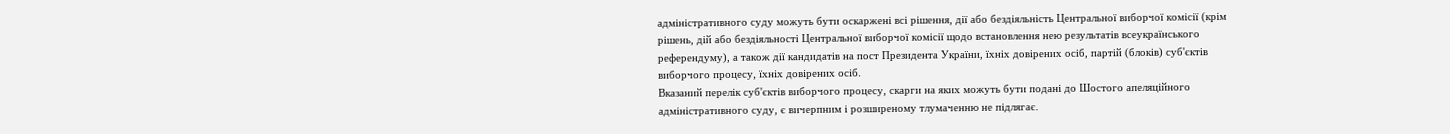адміністративного суду можуть бути оскаржені всі рішення, дії або бездіяльність Центральної виборчої комісії (крім рішень, дій або бездіяльності Центральної виборчої комісії щодо встановлення нею результатів всеукраїнського референдуму), а також дії кандидатів на пост Президента України, їхніх довірених осіб, партій (блоків) суб'єктів виборчого процесу, їхніх довірених осіб.
Вказаний перелік суб'єктів виборчого процесу, скарги на яких можуть бути подані до Шостого апеляційного адміністративного суду, є вичерпним і розширеному тлумаченню не підлягає.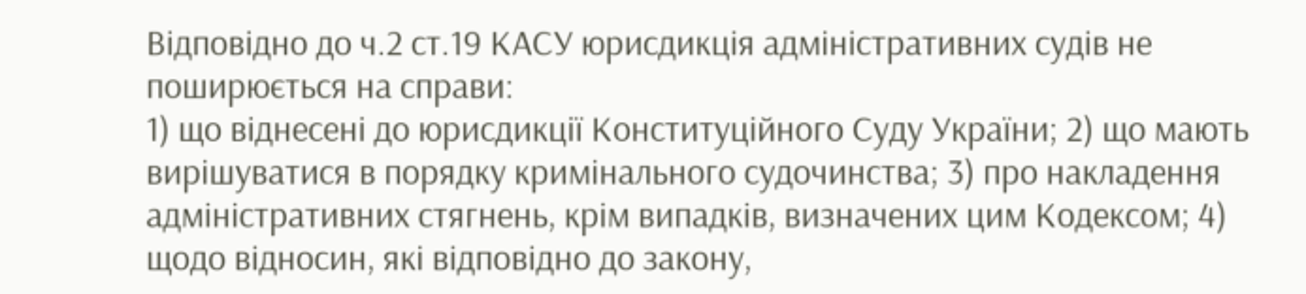Відповідно до ч.2 ст.19 КАСУ юрисдикція адміністративних судів не поширюється на справи:
1) що віднесені до юрисдикції Конституційного Суду України; 2) що мають вирішуватися в порядку кримінального судочинства; 3) про накладення адміністративних стягнень, крім випадків, визначених цим Кодексом; 4) щодо відносин, які відповідно до закону,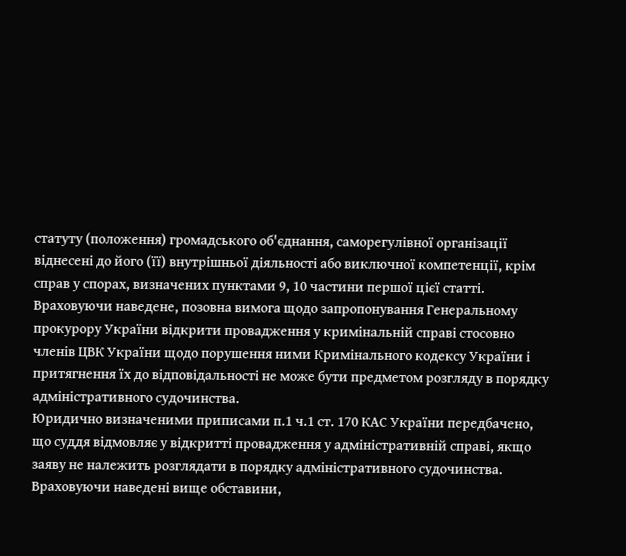статуту (положення) громадського об'єднання, саморегулівної організації віднесені до його (її) внутрішньої діяльності або виключної компетенції, крім справ у спорах, визначених пунктами 9, 10 частини першої цієї статті.
Враховуючи наведене, позовна вимога щодо запропонування Генеральному прокурору України відкрити провадження у кримінальній справі стосовно членів ЦВК України щодо порушення ними Кримінального кодексу України і притягнення їх до відповідальності не може бути предметом розгляду в порядку адміністративного судочинства.
Юридично визначеними приписами п.1 ч.1 ст. 170 КАС України передбачено, що суддя відмовляє у відкритті провадження у адміністративній справі, якщо заяву не належить розглядати в порядку адміністративного судочинства.
Враховуючи наведені вище обставини,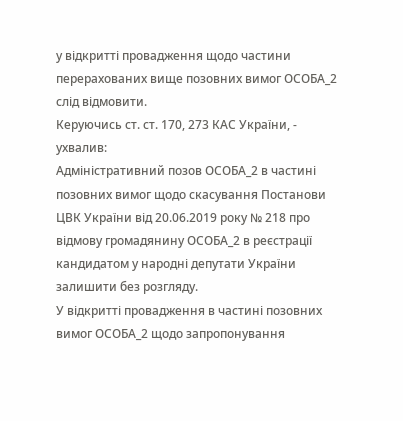у відкритті провадження щодо частини перерахованих вище позовних вимог ОСОБА_2 слід відмовити.
Керуючись ст. ст. 170, 273 КАС України, -
ухвалив:
Адміністративний позов ОСОБА_2 в частині позовних вимог щодо скасування Постанови ЦВК України від 20.06.2019 року № 218 про відмову громадянину ОСОБА_2 в реєстрації кандидатом у народні депутати України залишити без розгляду.
У відкритті провадження в частині позовних вимог ОСОБА_2 щодо запропонування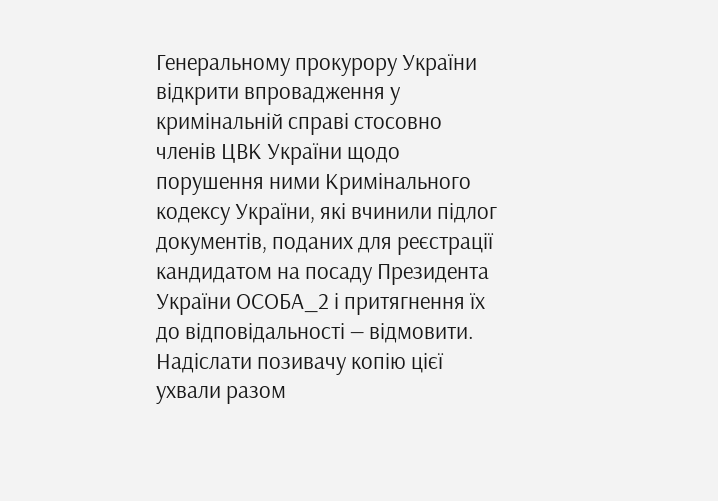Генеральному прокурору України відкрити впровадження у кримінальній справі стосовно членів ЦВК України щодо порушення ними Кримінального кодексу України, які вчинили підлог документів, поданих для реєстрації кандидатом на посаду Президента України ОСОБА_2 і притягнення їх до відповідальності — відмовити.
Надіслати позивачу копію цієї ухвали разом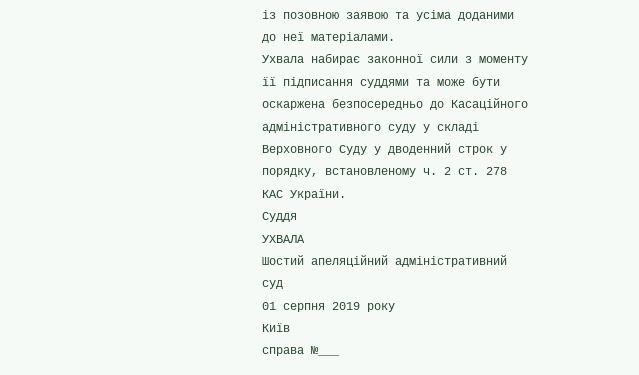із позовною заявою та усіма доданими до неї матеріалами.
Ухвала набирає законної сили з моменту її підписання суддями та може бути оскаржена безпосередньо до Касаційного адміністративного суду у складі Верховного Суду у дводенний строк у порядку, встановленому ч. 2 ст. 278 КАС України.
Суддя
УХВАЛА
Шостий апеляційний адміністративний суд
01 серпня 2019 року
Київ
справа №___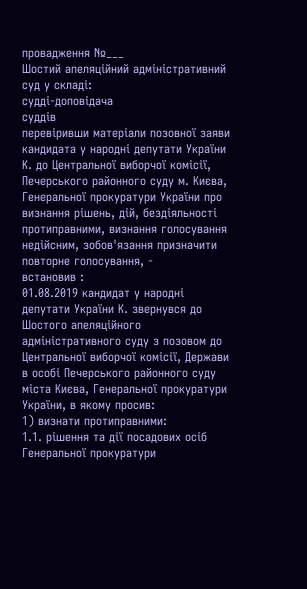провадження №___
Шостий апеляційний адміністративний суд у складі:
судді-доповідача
суддів
перевіривши матеріали позовної заяви кандидата у народні депутати України К. до Центральної виборчої комісії, Печерського районного суду м. Києва, Генеральної прокуратури України про визнання рішень, дій, бездіяльності протиправними, визнання голосування недійсним, зобов'язання призначити повторне голосування, -
встановив :
01.08.2019 кандидат у народні депутати України К. звернувся до Шостого апеляційного адміністративного суду з позовом до Центральної виборчої комісії, Держави в особі Печерського районного суду міста Києва, Генеральної прокуратури України, в якому просив:
1) визнати протиправними:
1.1. рішення та дії посадових осіб Генеральної прокуратури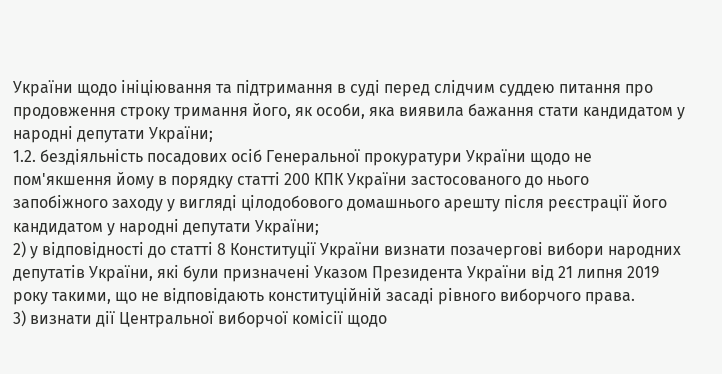України щодо ініціювання та підтримання в суді перед слідчим суддею питання про продовження строку тримання його, як особи, яка виявила бажання стати кандидатом у народні депутати України;
1.2. бездіяльність посадових осіб Генеральної прокуратури України щодо не пом'якшення йому в порядку статті 200 КПК України застосованого до нього запобіжного заходу у вигляді цілодобового домашнього арешту після реєстрації його кандидатом у народні депутати України;
2) у відповідності до статті 8 Конституції України визнати позачергові вибори народних депутатів України, які були призначені Указом Президента України від 21 липня 2019 року такими, що не відповідають конституційній засаді рівного виборчого права.
3) визнати дії Центральної виборчої комісії щодо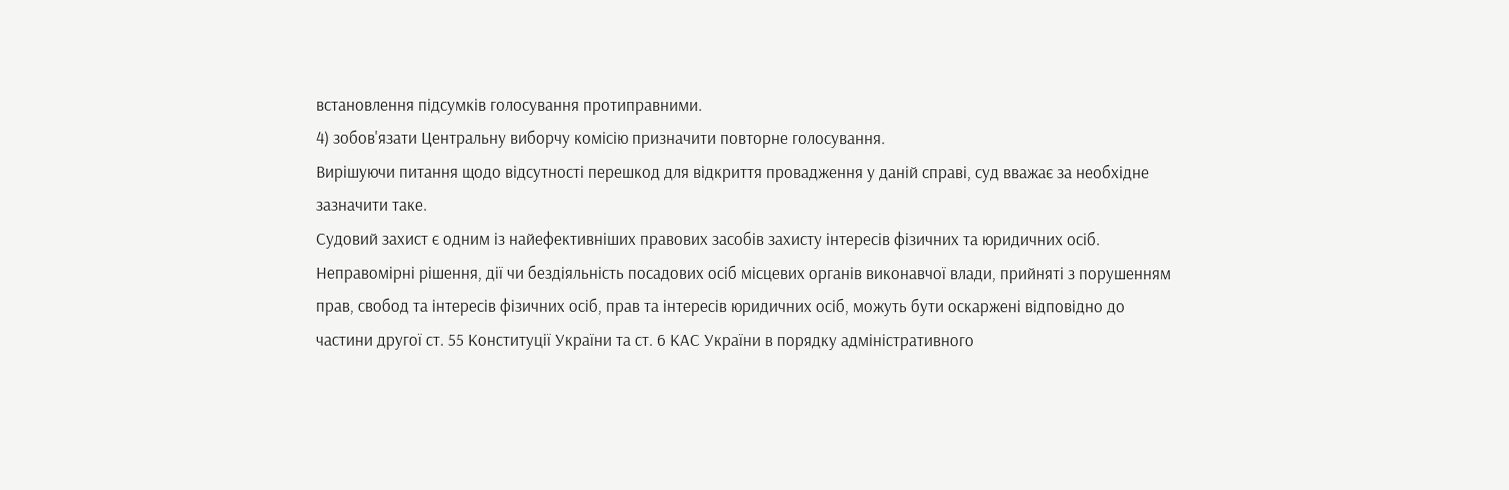встановлення підсумків голосування протиправними.
4) зобов'язати Центральну виборчу комісію призначити повторне голосування.
Вирішуючи питання щодо відсутності перешкод для відкриття провадження у даній справі, суд вважає за необхідне зазначити таке.
Судовий захист є одним із найефективніших правових засобів захисту інтересів фізичних та юридичних осіб. Неправомірні рішення, дії чи бездіяльність посадових осіб місцевих органів виконавчої влади, прийняті з порушенням прав, свобод та інтересів фізичних осіб, прав та інтересів юридичних осіб, можуть бути оскаржені відповідно до частини другої ст. 55 Конституції України та ст. 6 КАС України в порядку адміністративного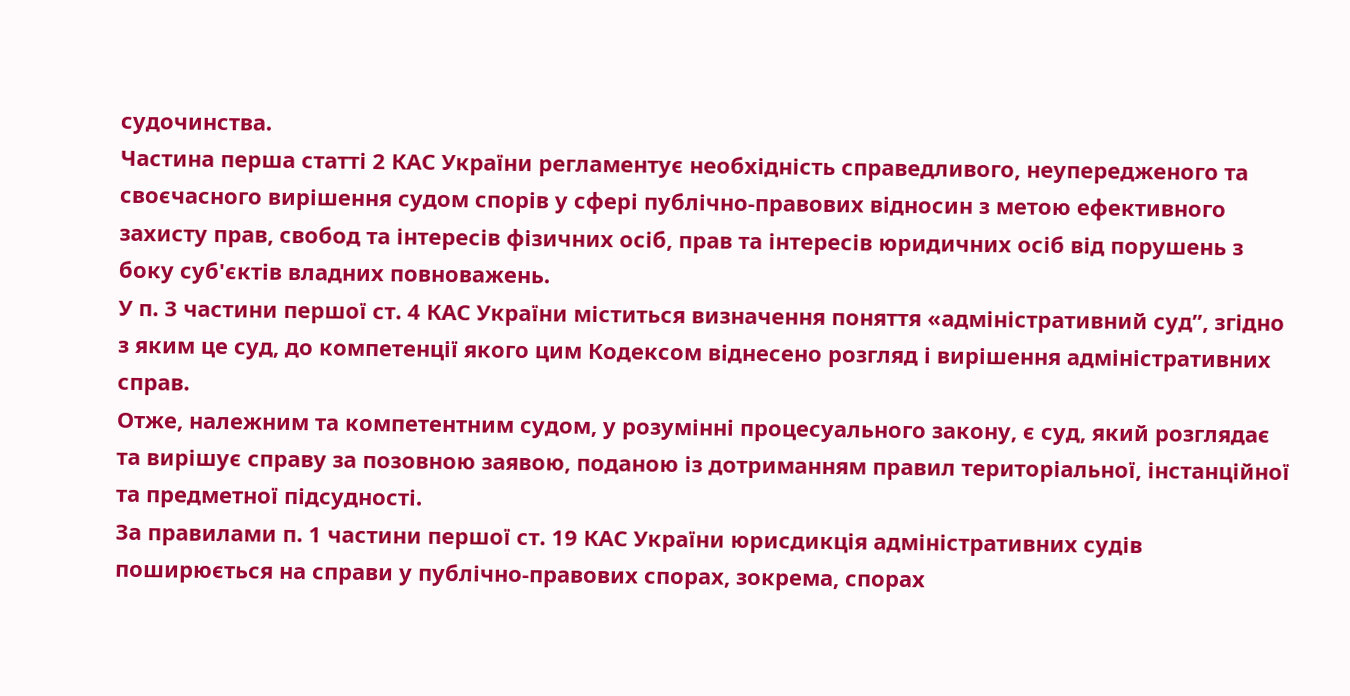судочинства.
Частина перша статті 2 КАС України регламентує необхідність справедливого, неупередженого та своєчасного вирішення судом спорів у сфері публічно-правових відносин з метою ефективного захисту прав, свобод та інтересів фізичних осіб, прав та інтересів юридичних осіб від порушень з боку суб'єктів владних повноважень.
У п. 3 частини першої ст. 4 КАС України міститься визначення поняття «адміністративний суд”, згідно з яким це суд, до компетенції якого цим Кодексом віднесено розгляд і вирішення адміністративних справ.
Отже, належним та компетентним судом, у розумінні процесуального закону, є суд, який розглядає та вирішує справу за позовною заявою, поданою із дотриманням правил територіальної, інстанційної та предметної підсудності.
За правилами п. 1 частини першої ст. 19 КАС України юрисдикція адміністративних судів поширюється на справи у публічно-правових спорах, зокрема, спорах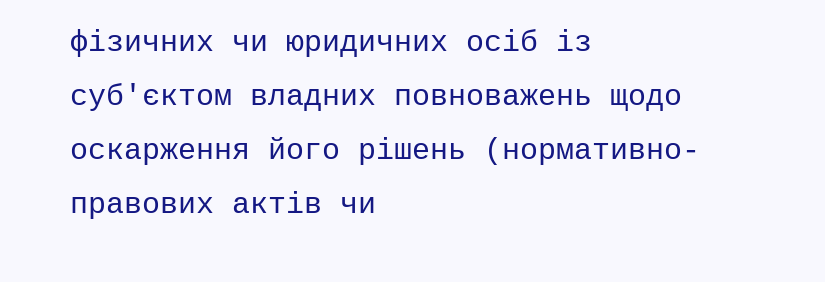фізичних чи юридичних осіб із суб'єктом владних повноважень щодо оскарження його рішень (нормативно-правових актів чи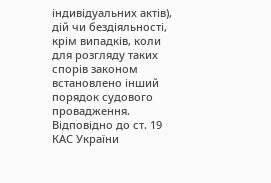індивідуальних актів), дій чи бездіяльності, крім випадків, коли для розгляду таких спорів законом встановлено інший порядок судового провадження.
Відповідно до ст. 19 КАС України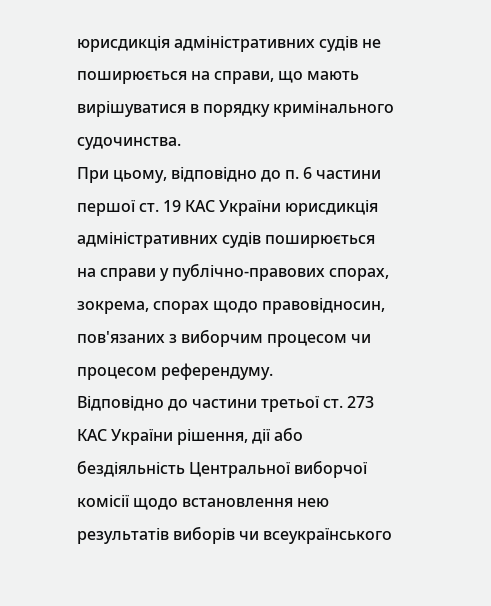юрисдикція адміністративних судів не поширюється на справи, що мають вирішуватися в порядку кримінального судочинства.
При цьому, відповідно до п. 6 частини першої ст. 19 КАС України юрисдикція адміністративних судів поширюється на справи у публічно-правових спорах, зокрема, спорах щодо правовідносин, пов'язаних з виборчим процесом чи процесом референдуму.
Відповідно до частини третьої ст. 273 КАС України рішення, дії або бездіяльність Центральної виборчої комісії щодо встановлення нею результатів виборів чи всеукраїнського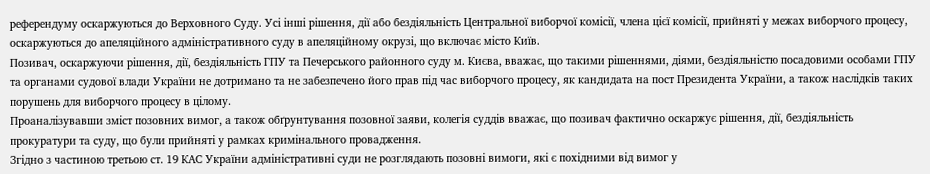референдуму оскаржуються до Верховного Суду. Усі інші рішення, дії або бездіяльність Центральної виборчої комісії, члена цієї комісії, прийняті у межах виборчого процесу, оскаржуються до апеляційного адміністративного суду в апеляційному окрузі, що включає місто Київ.
Позивач, оскаржуючи рішення, дії, бездіяльність ГПУ та Печерського районного суду м. Києва, вважає, що такими рішеннями, діями, бездіяльністю посадовими особами ГПУ та органами судової влади України не дотримано та не забезпечено його прав під час виборчого процесу, як кандидата на пост Президента України, а також наслідків таких порушень для виборчого процесу в цілому.
Проаналізувавши зміст позовних вимог, а також обґрунтування позовної заяви, колегія суддів вважає, що позивач фактично оскаржує рішення, дії, бездіяльність прокуратури та суду, що були прийняті у рамках кримінального провадження.
Згідно з частиною третьою ст. 19 КАС України адміністративні суди не розглядають позовні вимоги, які є похідними від вимог у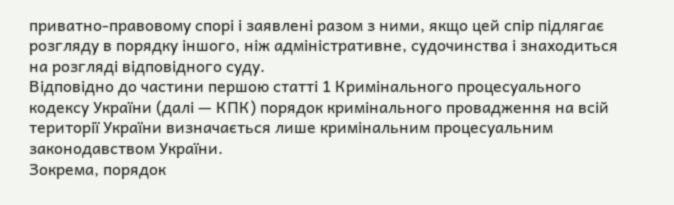приватно-правовому спорі і заявлені разом з ними, якщо цей спір підлягає розгляду в порядку іншого, ніж адміністративне, судочинства і знаходиться на розгляді відповідного суду.
Відповідно до частини першою статті 1 Кримінального процесуального кодексу України (далі — КПК) порядок кримінального провадження на всій території України визначається лише кримінальним процесуальним законодавством України.
Зокрема, порядок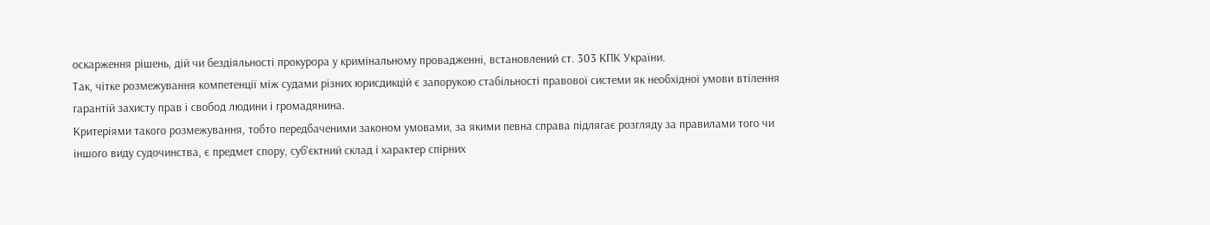оскарження рішень, дій чи бездіяльності прокурора у кримінальному провадженні, встановлений ст. 303 КПК України.
Так, чітке розмежування компетенції між судами різних юрисдикцій є запорукою стабільності правової системи як необхідної умови втілення гарантій захисту прав і свобод людини і громадянина.
Критеріями такого розмежування, тобто передбаченими законом умовами, за якими певна справа підлягає розгляду за правилами того чи іншого виду судочинства, є предмет спору, суб'єктний склад і характер спірних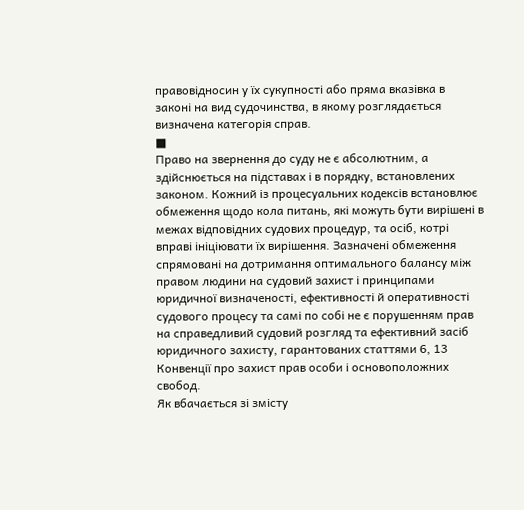правовідносин у їх сукупності або пряма вказівка в законі на вид судочинства, в якому розглядається визначена категорія справ.
■
Право на звернення до суду не є абсолютним, а здійснюється на підставах і в порядку, встановлених законом. Кожний із процесуальних кодексів встановлює обмеження щодо кола питань, які можуть бути вирішені в межах відповідних судових процедур, та осіб, котрі вправі ініціювати їх вирішення. Зазначені обмеження спрямовані на дотримання оптимального балансу між правом людини на судовий захист і принципами юридичної визначеності, ефективності й оперативності судового процесу та самі по собі не є порушенням прав на справедливий судовий розгляд та ефективний засіб юридичного захисту, гарантованих статтями 6, 13 Конвенції про захист прав особи і основоположних свобод.
Як вбачається зі змісту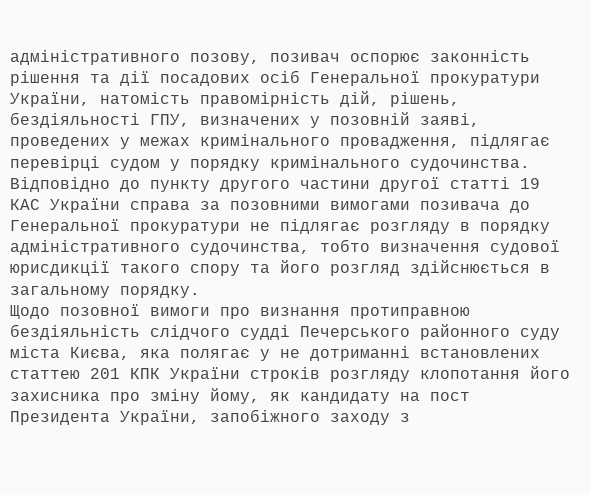адміністративного позову, позивач оспорює законність рішення та дії посадових осіб Генеральної прокуратури України, натомість правомірність дій, рішень, бездіяльності ГПУ, визначених у позовній заяві, проведених у межах кримінального провадження, підлягає перевірці судом у порядку кримінального судочинства. Відповідно до пункту другого частини другої статті 19 КАС України справа за позовними вимогами позивача до Генеральної прокуратури не підлягає розгляду в порядку адміністративного судочинства, тобто визначення судової юрисдикції такого спору та його розгляд здійснюється в загальному порядку.
Щодо позовної вимоги про визнання протиправною бездіяльність слідчого судді Печерського районного суду міста Києва, яка полягає у не дотриманні встановлених статтею 201 КПК України строків розгляду клопотання його захисника про зміну йому, як кандидату на пост Президента України, запобіжного заходу з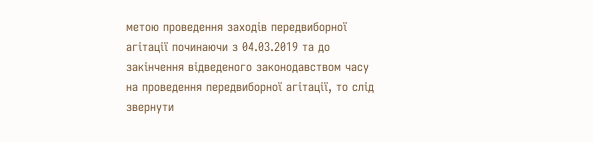метою проведення заходів передвиборної агітації починаючи з 04.03.2019 та до закінчення відведеного законодавством часу на проведення передвиборної агітації, то слід звернути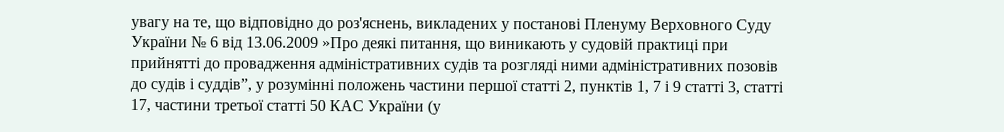увагу на те, що відповідно до роз'яснень, викладених у постанові Пленуму Верховного Суду України № 6 від 13.06.2009 »Про деякі питання, що виникають у судовій практиці при прийнятті до провадження адміністративних судів та розгляді ними адміністративних позовів до судів і суддів”, у розумінні положень частини першої статті 2, пунктів 1, 7 і 9 статті 3, статті 17, частини третьої статті 50 КАС України (у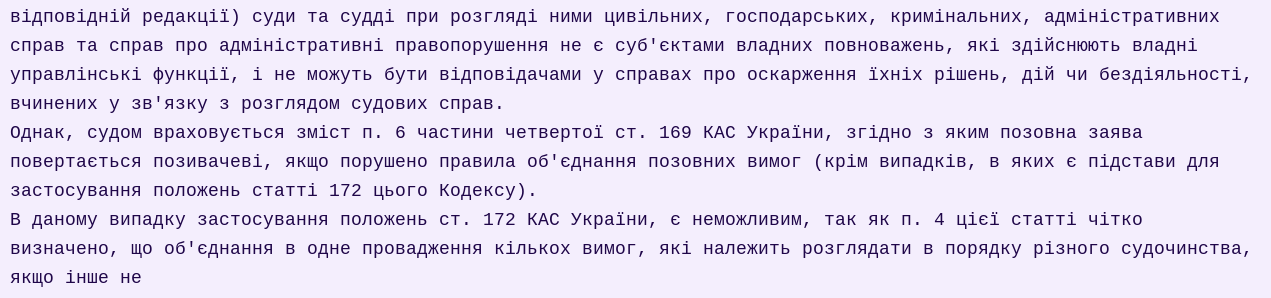відповідній редакції) суди та судді при розгляді ними цивільних, господарських, кримінальних, адміністративних справ та справ про адміністративні правопорушення не є суб'єктами владних повноважень, які здійснюють владні управлінські функції, і не можуть бути відповідачами у справах про оскарження їхніх рішень, дій чи бездіяльності, вчинених у зв'язку з розглядом судових справ.
Однак, судом враховується зміст п. 6 частини четвертої ст. 169 КАС України, згідно з яким позовна заява повертається позивачеві, якщо порушено правила об'єднання позовних вимог (крім випадків, в яких є підстави для застосування положень статті 172 цього Кодексу).
В даному випадку застосування положень ст. 172 КАС України, є неможливим, так як п. 4 цієї статті чітко визначено, що об'єднання в одне провадження кількох вимог, які належить розглядати в порядку різного судочинства, якщо інше не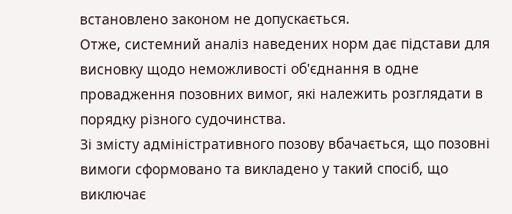встановлено законом не допускається.
Отже, системний аналіз наведених норм дає підстави для висновку щодо неможливості об'єднання в одне провадження позовних вимог, які належить розглядати в порядку різного судочинства.
Зі змісту адміністративного позову вбачається, що позовні вимоги сформовано та викладено у такий спосіб, що виключає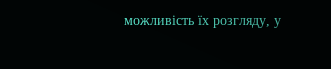можливість їх розгляду, у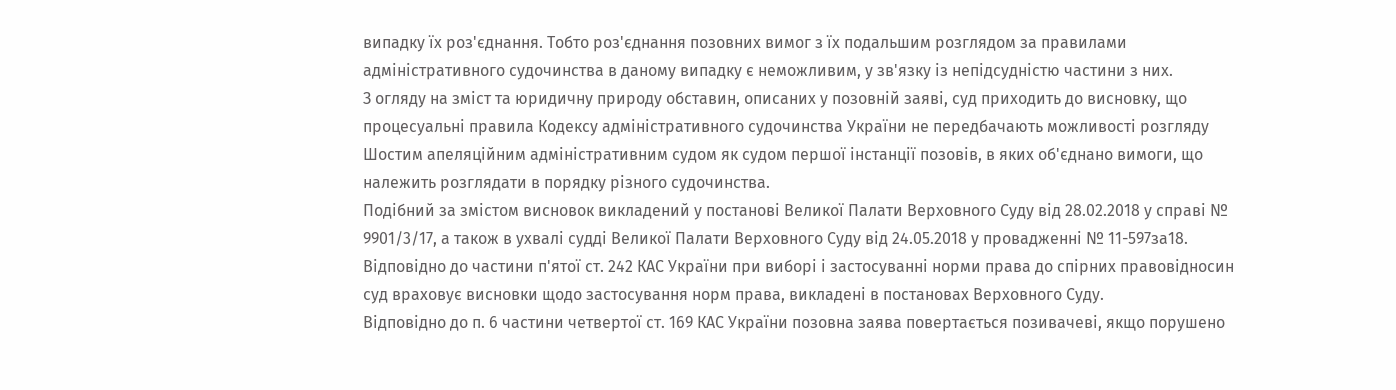випадку їх роз'єднання. Тобто роз'єднання позовних вимог з їх подальшим розглядом за правилами адміністративного судочинства в даному випадку є неможливим, у зв'язку із непідсудністю частини з них.
З огляду на зміст та юридичну природу обставин, описаних у позовній заяві, суд приходить до висновку, що процесуальні правила Кодексу адміністративного судочинства України не передбачають можливості розгляду Шостим апеляційним адміністративним судом як судом першої інстанції позовів, в яких об'єднано вимоги, що належить розглядати в порядку різного судочинства.
Подібний за змістом висновок викладений у постанові Великої Палати Верховного Суду від 28.02.2018 у справі № 9901/3/17, а також в ухвалі судді Великої Палати Верховного Суду від 24.05.2018 у провадженні № 11-597за18.
Відповідно до частини п'ятої ст. 242 КАС України при виборі і застосуванні норми права до спірних правовідносин суд враховує висновки щодо застосування норм права, викладені в постановах Верховного Суду.
Відповідно до п. 6 частини четвертої ст. 169 КАС України позовна заява повертається позивачеві, якщо порушено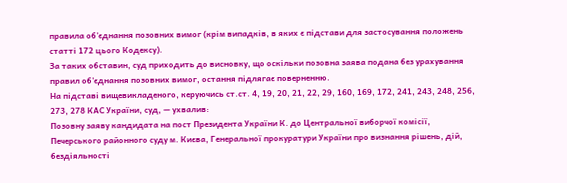правила об'єднання позовних вимог (крім випадків, в яких є підстави для застосування положень статті 172 цього Кодексу).
За таких обставин, суд приходить до висновку, що оскільки позовна заява подана без урахування правил об'єднання позовних вимог, остання підлягає поверненню.
На підставі вищевикладеного, керуючись ст.ст. 4, 19, 20, 21, 22, 29, 160, 169, 172, 241, 243, 248, 256, 273, 278 КАС України, суд, — ухвалив:
Позовну заяву кандидата на пост Президента України К. до Центральної виборчої комісії, Печерського районного суду м. Києва, Генеральної прокуратури України про визнання рішень, дій, бездіяльності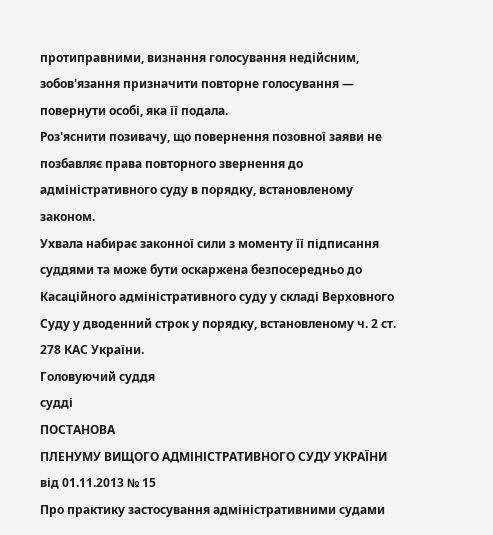протиправними, визнання голосування недійсним, зобов'язання призначити повторне голосування — повернути особі, яка її подала.
Роз'яснити позивачу, що повернення позовної заяви не позбавляє права повторного звернення до адміністративного суду в порядку, встановленому законом.
Ухвала набирає законної сили з моменту її підписання суддями та може бути оскаржена безпосередньо до Касаційного адміністративного суду у складі Верховного Суду у дводенний строк у порядку, встановленому ч. 2 ст. 278 КАС України.
Головуючий суддя
судді
ПОСТАНОВА
ПЛЕНУМУ ВИЩОГО АДМІНІСТРАТИВНОГО СУДУ УКРАЇНИ
від 01.11.2013 № 15
Про практику застосування адміністративними судами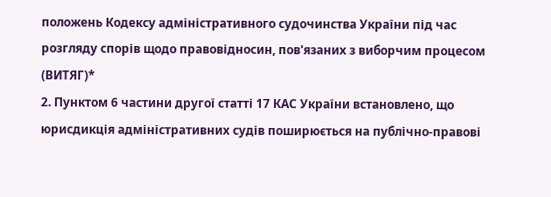положень Кодексу адміністративного судочинства України під час розгляду спорів щодо правовідносин, пов'язаних з виборчим процесом
(ВИТЯГ)*
2. Пунктом 6 частини другої статті 17 КАС України встановлено, що юрисдикція адміністративних судів поширюється на публічно-правові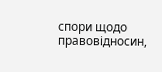спори щодо правовідносин,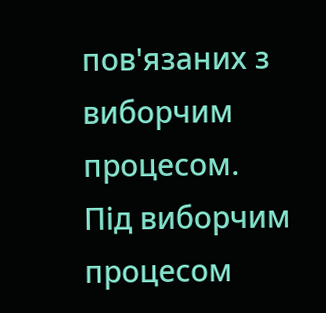пов'язаних з виборчим процесом.
Під виборчим процесом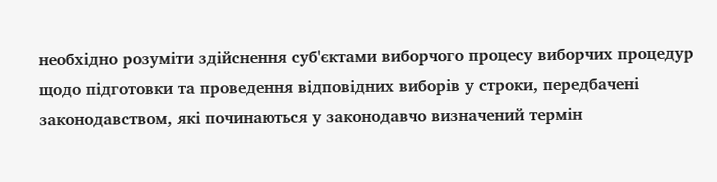необхідно розуміти здійснення суб'єктами виборчого процесу виборчих процедур щодо підготовки та проведення відповідних виборів у строки, передбачені законодавством, які починаються у законодавчо визначений термін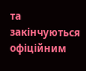та закінчуються офіційним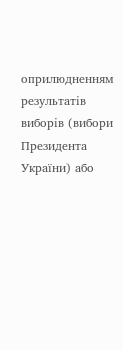оприлюдненням результатів виборів (вибори Президента України) або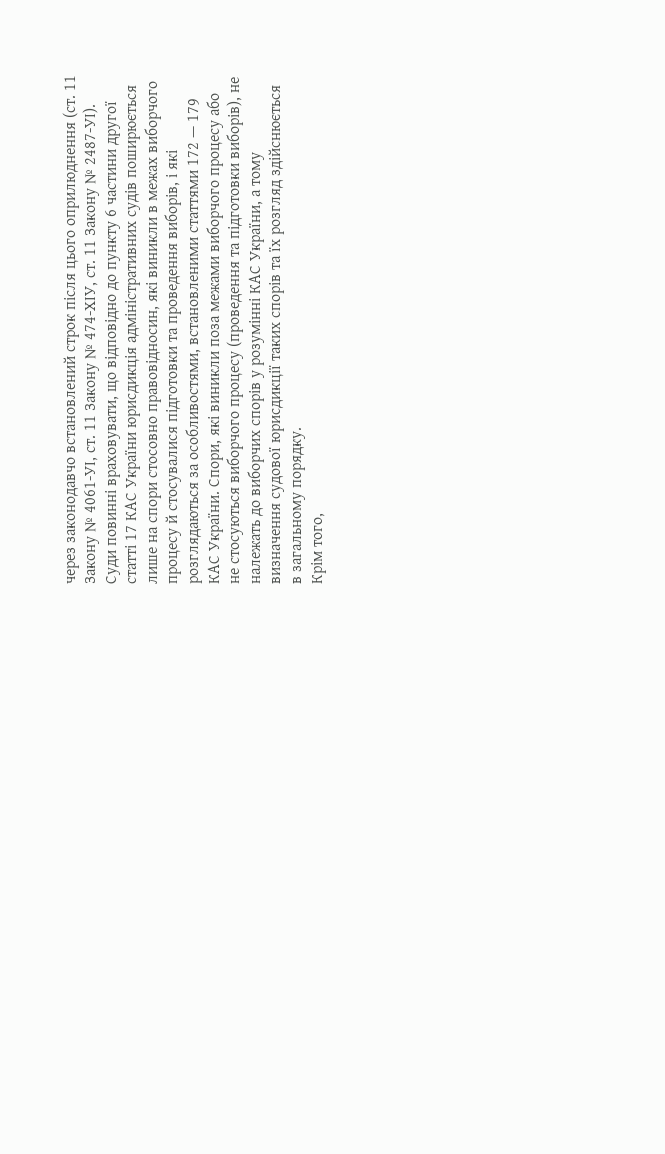через законодавчо встановлений строк після цього оприлюднення (ст. 11 Закону № 4061-УІ, ст. 11 Закону № 474-ХІУ, ст. 11 Закону № 2487-УІ).
Суди повинні враховувати, що відповідно до пункту 6 частини другої статті 17 КАС України юрисдикція адміністративних судів поширюється лише на спори стосовно правовідносин, які виникли в межах виборчого процесу й стосувалися підготовки та проведення виборів, і які розглядаються за особливостями, встановленими статтями 172 — 179 КАС України. Спори, які виникли поза межами виборчого процесу або не стосуються виборчого процесу (проведення та підготовки виборів), не належать до виборчих спорів у розумінні КАС України, а тому визначення судової юрисдикції таких спорів та їх розгляд здійснюється в загальному порядку.
Крім того,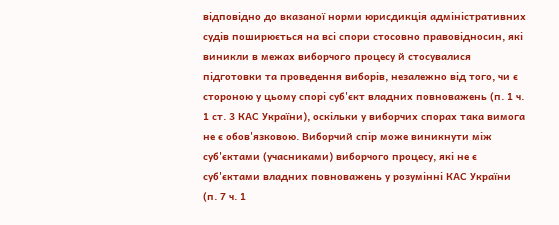відповідно до вказаної норми юрисдикція адміністративних судів поширюється на всі спори стосовно правовідносин, які виникли в межах виборчого процесу й стосувалися підготовки та проведення виборів, незалежно від того, чи є стороною у цьому спорі суб'єкт владних повноважень (п. 1 ч. 1 ст. 3 КАС України), оскільки у виборчих спорах така вимога не є обов'язковою. Виборчий спір може виникнути між суб'єктами (учасниками) виборчого процесу, які не є суб'єктами владних повноважень у розумінні КАС України (п. 7 ч. 1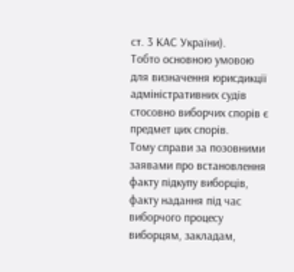ст. 3 КАС України).
Тобто основною умовою для визначення юрисдикції адміністративних судів стосовно виборчих спорів є предмет цих спорів.
Тому справи за позовними заявами про встановлення факту підкупу виборців, факту надання під час виборчого процесу виборцям, закладам,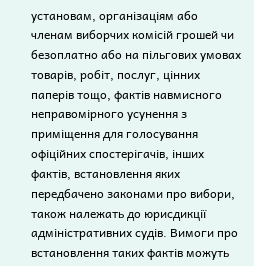установам, організаціям або членам виборчих комісій грошей чи безоплатно або на пільгових умовах товарів, робіт, послуг, цінних паперів тощо, фактів навмисного неправомірного усунення з приміщення для голосування офіційних спостерігачів, інших фактів, встановлення яких передбачено законами про вибори, також належать до юрисдикції адміністративних судів. Вимоги про встановлення таких фактів можуть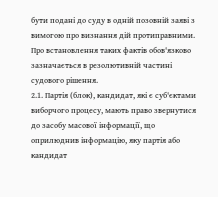бути подані до суду в одній позовній заяві з вимогою про визнання дій протиправними. Про встановлення таких фактів обов'язково зазначається в резолютивній частині судового рішення.
2.1. Партія (блок), кандидат, які є суб'єктами виборчого процесу, мають право звернутися до засобу масової інформації, що оприлюднив інформацію, яку партія або кандидат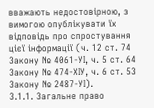вважають недостовірною, з вимогою опублікувати їх відповідь про спростування цієї інформації (ч. 12 ст. 74 Закону № 4061-УІ, ч. 5 ст. 64 Закону № 474-ХІУ, ч. 6 ст. 53 Закону № 2487-УІ).
3.1.1. Загальне право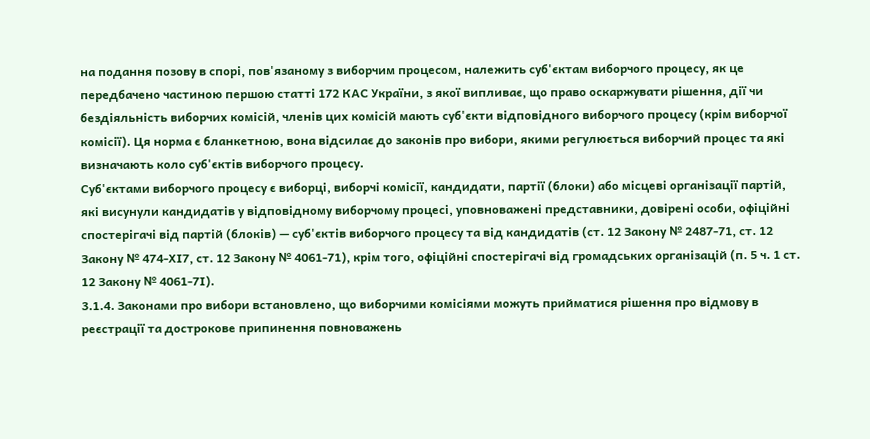на подання позову в спорі, пов'язаному з виборчим процесом, належить суб'єктам виборчого процесу, як це передбачено частиною першою статті 172 КАС України, з якої випливає, що право оскаржувати рішення, дії чи бездіяльність виборчих комісій, членів цих комісій мають суб'єкти відповідного виборчого процесу (крім виборчої комісії). Ця норма є бланкетною, вона відсилає до законів про вибори, якими регулюється виборчий процес та які визначають коло суб'єктів виборчого процесу.
Суб'єктами виборчого процесу є виборці, виборчі комісії, кандидати, партії (блоки) або місцеві організації партій, які висунули кандидатів у відповідному виборчому процесі, уповноважені представники, довірені особи, офіційні спостерігачі від партій (блоків) — суб'єктів виборчого процесу та від кандидатів (ст. 12 Закону № 2487-71, ст. 12 Закону № 474-ХІ7, ст. 12 Закону № 4061-71), крім того, офіційні спостерігачі від громадських організацій (п. 5 ч. 1 ст. 12 Закону № 4061-7І).
3.1.4. Законами про вибори встановлено, що виборчими комісіями можуть прийматися рішення про відмову в реєстрації та дострокове припинення повноважень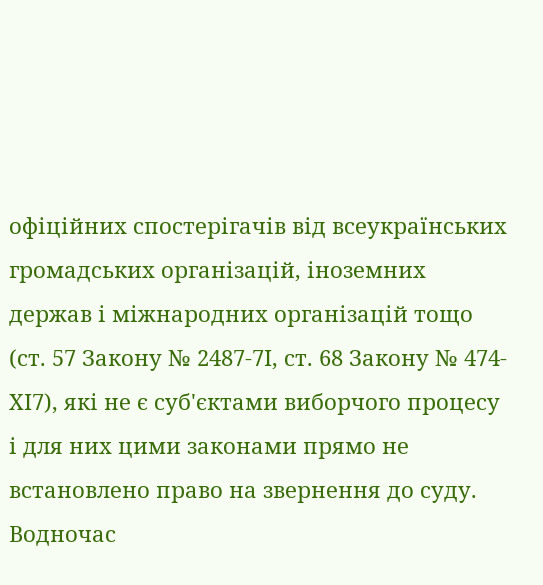офіційних спостерігачів від всеукраїнських громадських організацій, іноземних держав і міжнародних організацій тощо
(ст. 57 Закону № 2487-7І, ст. 68 Закону № 474-ХІ7), які не є суб'єктами виборчого процесу і для них цими законами прямо не встановлено право на звернення до суду.
Водночас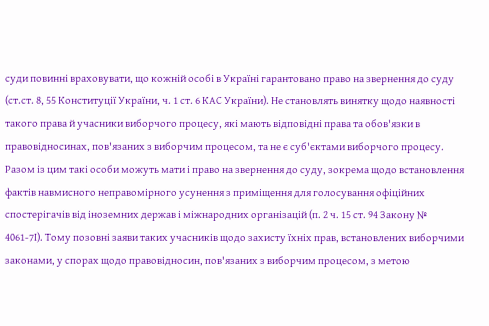суди повинні враховувати, що кожній особі в Україні гарантовано право на звернення до суду (ст.ст. 8, 55 Конституції України, ч. 1 ст. 6 КАС України). Не становлять винятку щодо наявності такого права й учасники виборчого процесу, які мають відповідні права та обов'язки в правовідносинах, пов'язаних з виборчим процесом, та не є суб'єктами виборчого процесу. Разом із цим такі особи можуть мати і право на звернення до суду, зокрема щодо встановлення фактів навмисного неправомірного усунення з приміщення для голосування офіційних спостерігачів від іноземних держав і міжнародних організацій (п. 2 ч. 15 ст. 94 Закону № 4061-7І). Тому позовні заяви таких учасників щодо захисту їхніх прав, встановлених виборчими законами, у спорах щодо правовідносин, пов'язаних з виборчим процесом, з метою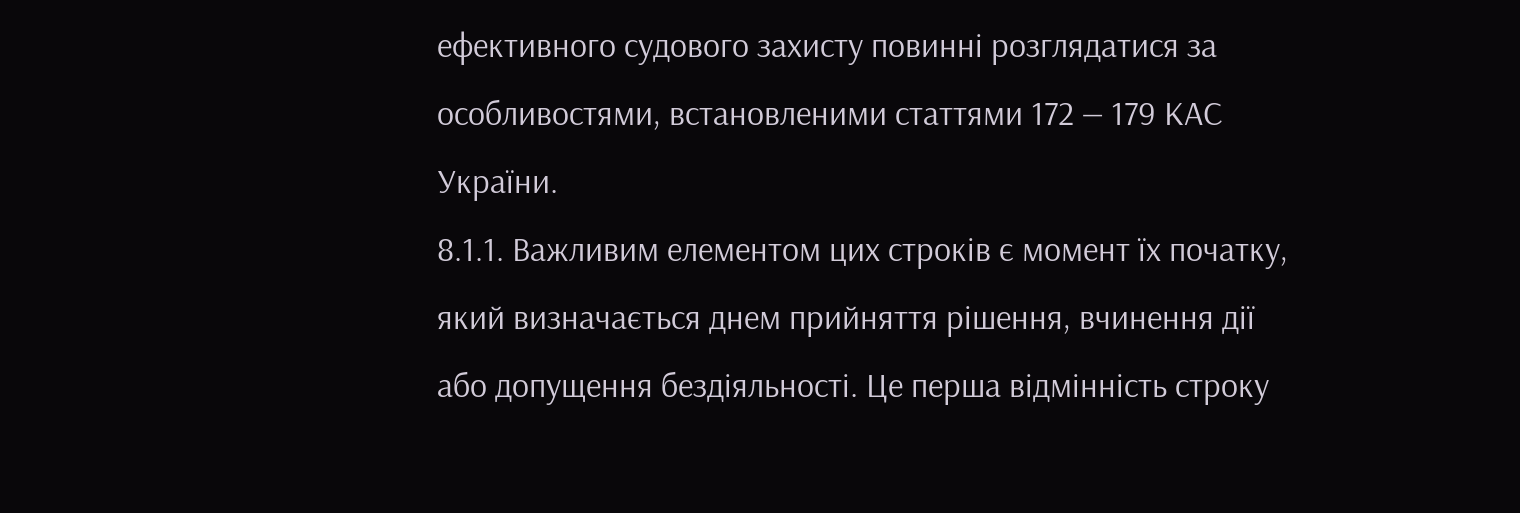ефективного судового захисту повинні розглядатися за особливостями, встановленими статтями 172 — 179 КАС України.
8.1.1. Важливим елементом цих строків є момент їх початку, який визначається днем прийняття рішення, вчинення дії або допущення бездіяльності. Це перша відмінність строку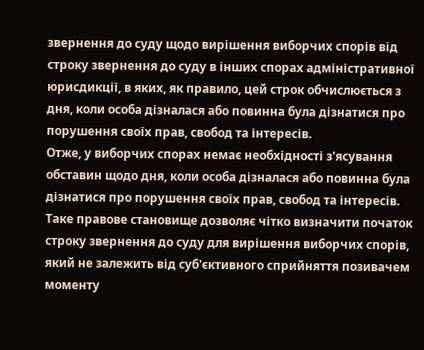звернення до суду щодо вирішення виборчих спорів від строку звернення до суду в інших спорах адміністративної юрисдикції, в яких, як правило, цей строк обчислюється з дня, коли особа дізналася або повинна була дізнатися про порушення своїх прав, свобод та інтересів.
Отже, у виборчих спорах немає необхідності з'ясування обставин щодо дня, коли особа дізналася або повинна була дізнатися про порушення своїх прав, свобод та інтересів. Таке правове становище дозволяє чітко визначити початок строку звернення до суду для вирішення виборчих спорів, який не залежить від суб'єктивного сприйняття позивачем моменту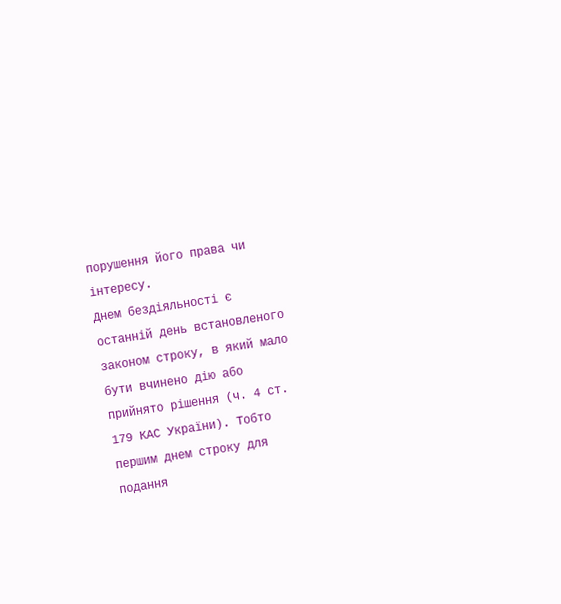порушення його права чи інтересу.
Днем бездіяльності є останній день встановленого законом строку, в який мало бути вчинено дію або прийнято рішення (ч. 4 ст. 179 КАС України). Тобто першим днем строку для подання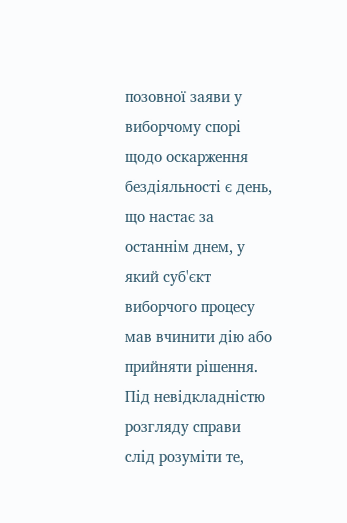позовної заяви у виборчому спорі щодо оскарження бездіяльності є день, що настає за останнім днем, у який суб'єкт виборчого процесу мав вчинити дію або прийняти рішення.
Під невідкладністю розгляду справи слід розуміти те,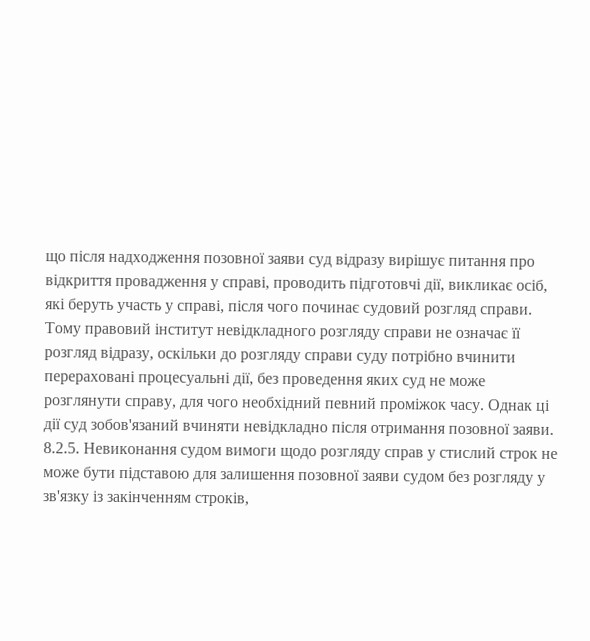що після надходження позовної заяви суд відразу вирішує питання про відкриття провадження у справі, проводить підготовчі дії, викликає осіб, які беруть участь у справі, після чого починає судовий розгляд справи. Тому правовий інститут невідкладного розгляду справи не означає її розгляд відразу, оскільки до розгляду справи суду потрібно вчинити перераховані процесуальні дії, без проведення яких суд не може розглянути справу, для чого необхідний певний проміжок часу. Однак ці дії суд зобов'язаний вчиняти невідкладно після отримання позовної заяви.
8.2.5. Невиконання судом вимоги щодо розгляду справ у стислий строк не може бути підставою для залишення позовної заяви судом без розгляду у зв'язку із закінченням строків,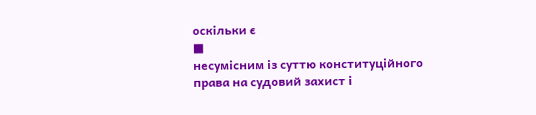оскільки є
■
несумісним із суттю конституційного права на судовий захист і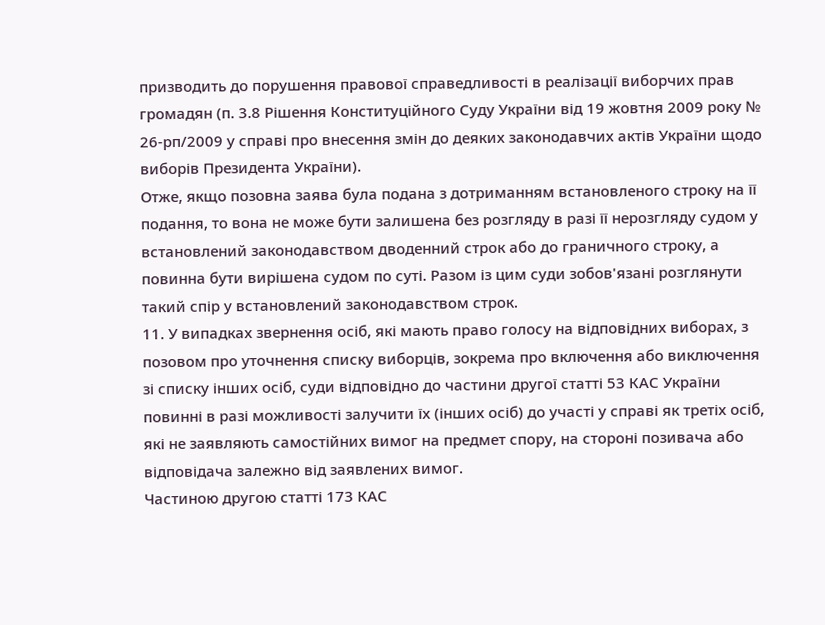призводить до порушення правової справедливості в реалізації виборчих прав громадян (п. 3.8 Рішення Конституційного Суду України від 19 жовтня 2009 року № 26-рп/2009 у справі про внесення змін до деяких законодавчих актів України щодо виборів Президента України).
Отже, якщо позовна заява була подана з дотриманням встановленого строку на її подання, то вона не може бути залишена без розгляду в разі її нерозгляду судом у встановлений законодавством дводенний строк або до граничного строку, а повинна бути вирішена судом по суті. Разом із цим суди зобов'язані розглянути такий спір у встановлений законодавством строк.
11. У випадках звернення осіб, які мають право голосу на відповідних виборах, з позовом про уточнення списку виборців, зокрема про включення або виключення зі списку інших осіб, суди відповідно до частини другої статті 53 КАС України повинні в разі можливості залучити їх (інших осіб) до участі у справі як третіх осіб, які не заявляють самостійних вимог на предмет спору, на стороні позивача або відповідача залежно від заявлених вимог.
Частиною другою статті 173 КАС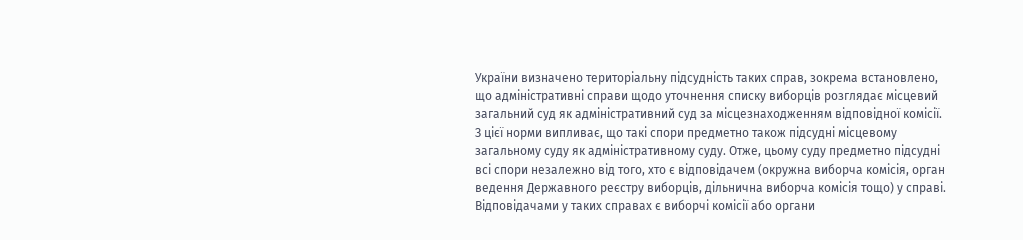України визначено територіальну підсудність таких справ, зокрема встановлено, що адміністративні справи щодо уточнення списку виборців розглядає місцевий загальний суд як адміністративний суд за місцезнаходженням відповідної комісії. З цієї норми випливає, що такі спори предметно також підсудні місцевому загальному суду як адміністративному суду. Отже, цьому суду предметно підсудні всі спори незалежно від того, хто є відповідачем (окружна виборча комісія, орган ведення Державного реєстру виборців, дільнична виборча комісія тощо) у справі.
Відповідачами у таких справах є виборчі комісії або органи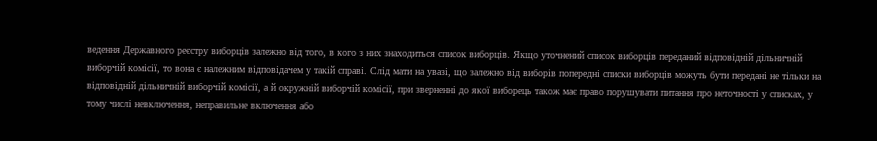ведення Державного реєстру виборців залежно від того, в кого з них знаходиться список виборців. Якщо уточнений список виборців переданий відповідній дільничній виборчій комісії, то вона є належним відповідачем у такій справі. Слід мати на увазі, що залежно від виборів попередні списки виборців можуть бути передані не тільки на відповідній дільничній виборчій комісії, а й окружній виборчій комісії, при зверненні до якої виборець також має право порушувати питання про неточності у списках, у тому числі невключення, неправильне включення або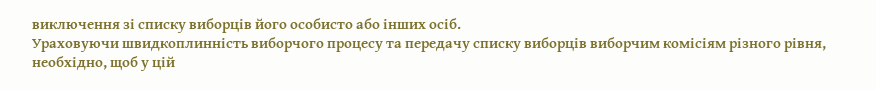виключення зі списку виборців його особисто або інших осіб.
Ураховуючи швидкоплинність виборчого процесу та передачу списку виборців виборчим комісіям різного рівня, необхідно, щоб у цій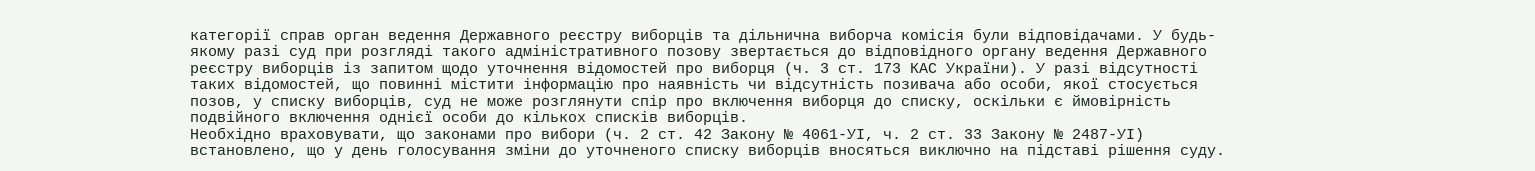категорії справ орган ведення Державного реєстру виборців та дільнична виборча комісія були відповідачами. У будь-якому разі суд при розгляді такого адміністративного позову звертається до відповідного органу ведення Державного реєстру виборців із запитом щодо уточнення відомостей про виборця (ч. 3 ст. 173 КАС України). У разі відсутності таких відомостей, що повинні містити інформацію про наявність чи відсутність позивача або особи, якої стосується позов, у списку виборців, суд не може розглянути спір про включення виборця до списку, оскільки є ймовірність подвійного включення однієї особи до кількох списків виборців.
Необхідно враховувати, що законами про вибори (ч. 2 ст. 42 Закону № 4061-УІ, ч. 2 ст. 33 Закону № 2487-УІ) встановлено, що у день голосування зміни до уточненого списку виборців вносяться виключно на підставі рішення суду.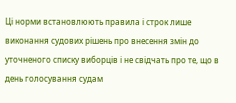Ці норми встановлюють правила і строк лише виконання судових рішень про внесення змін до уточненого списку виборців і не свідчать про те, що в день голосування судам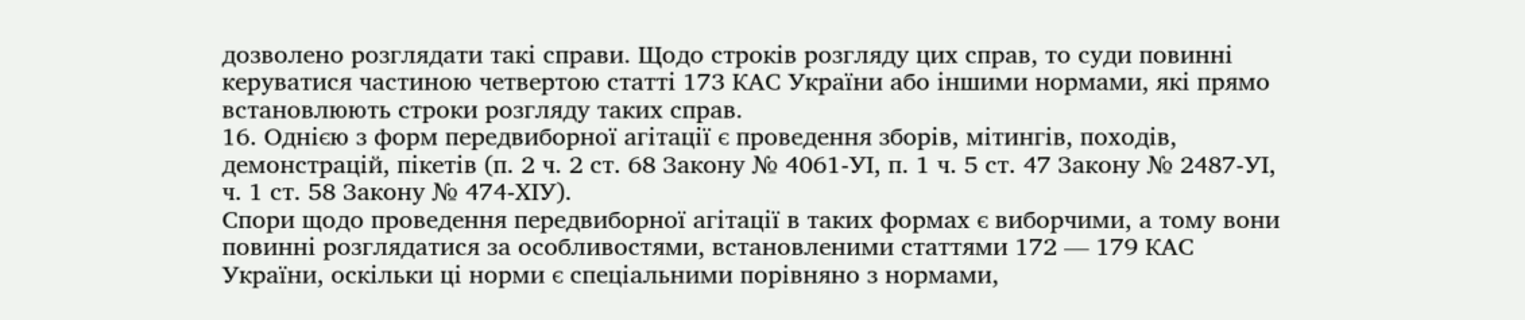дозволено розглядати такі справи. Щодо строків розгляду цих справ, то суди повинні керуватися частиною четвертою статті 173 КАС України або іншими нормами, які прямо встановлюють строки розгляду таких справ.
16. Однією з форм передвиборної агітації є проведення зборів, мітингів, походів, демонстрацій, пікетів (п. 2 ч. 2 ст. 68 Закону № 4061-УІ, п. 1 ч. 5 ст. 47 Закону № 2487-УІ, ч. 1 ст. 58 Закону № 474-ХІУ).
Спори щодо проведення передвиборної агітації в таких формах є виборчими, а тому вони повинні розглядатися за особливостями, встановленими статтями 172 — 179 КАС України, оскільки ці норми є спеціальними порівняно з нормами,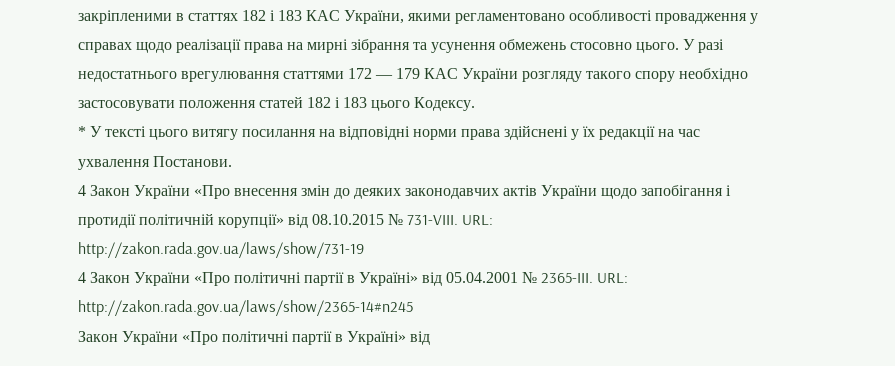закріпленими в статтях 182 і 183 КАС України, якими регламентовано особливості провадження у справах щодо реалізації права на мирні зібрання та усунення обмежень стосовно цього. У разі недостатнього врегулювання статтями 172 — 179 КАС України розгляду такого спору необхідно застосовувати положення статей 182 і 183 цього Кодексу.
* У тексті цього витягу посилання на відповідні норми права здійснені у їх редакції на час ухвалення Постанови.
4 Закон України «Про внесення змін до деяких законодавчих актів України щодо запобігання і протидії політичній корупції» від 08.10.2015 № 731-VIII. URL: http://zakon.rada.gov.ua/laws/show/731-19
4 Закон України «Про політичні партії в Україні» від 05.04.2001 № 2365-III. URL: http://zakon.rada.gov.ua/laws/show/2365-14#n245
Закон України «Про політичні партії в Україні» від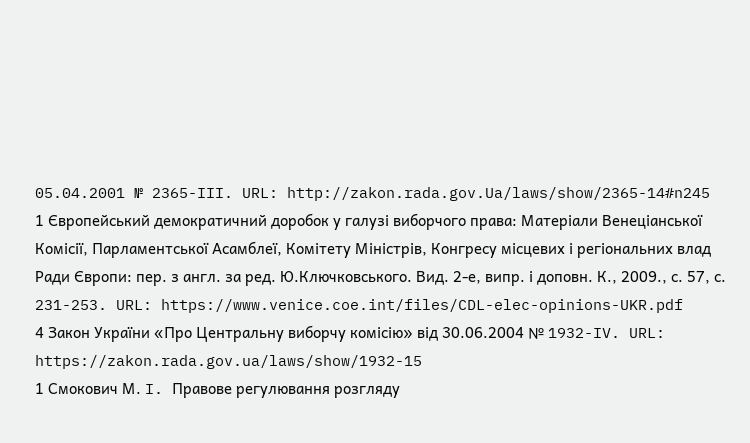05.04.2001 № 2365-III. URL: http://zakon.rada.gov.Ua/laws/show/2365-14#n245
1 Європейський демократичний доробок у галузі виборчого права: Матеріали Венеціанської Комісії, Парламентської Асамблеї, Комітету Міністрів, Конгресу місцевих і регіональних влад Ради Європи: пер. з англ. за ред. Ю.Ключковського. Вид. 2-е, випр. і доповн. К., 2009., с. 57, с. 231-253. URL: https://www.venice.coe.int/files/CDL-elec-opinions-UKR.pdf
4 Закон України «Про Центральну виборчу комісію» від 30.06.2004 № 1932-IV. URL: https://zakon.rada.gov.ua/laws/show/1932-15
1 Смокович М. I. Правове регулювання розгляду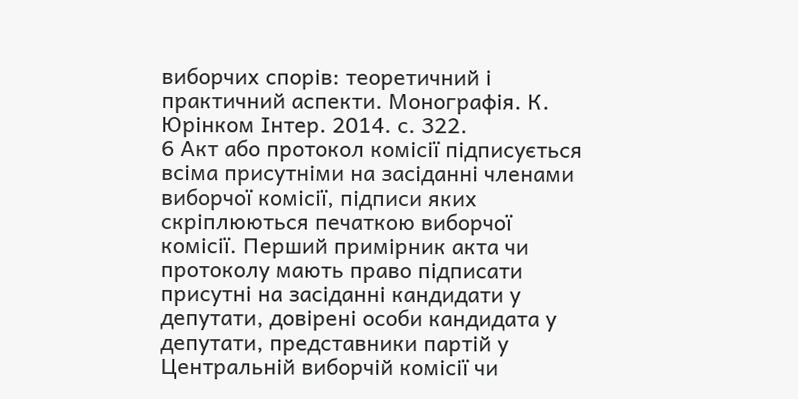виборчих спорів: теоретичний і практичний аспекти. Монографія. К. Юрінком Інтер. 2014. с. 322.
6 Акт або протокол комісії підписується всіма присутніми на засіданні членами виборчої комісії, підписи яких скріплюються печаткою виборчої комісії. Перший примірник акта чи протоколу мають право підписати присутні на засіданні кандидати у депутати, довірені особи кандидата у депутати, представники партій у Центральній виборчій комісії чи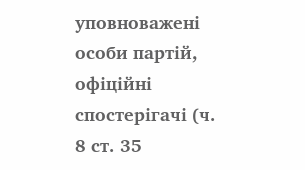уповноважені особи партій, офіційні спостерігачі (ч. 8 ст. 35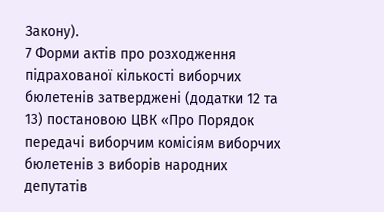Закону).
7 Форми актів про розходження підрахованої кількості виборчих бюлетенів затверджені (додатки 12 та 13) постановою ЦВК «Про Порядок передачі виборчим комісіям виборчих бюлетенів з виборів народних депутатів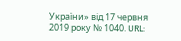України» від 17 червня 2019 року № 1040. URL: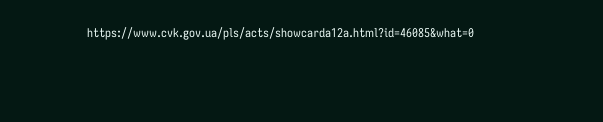https://www.cvk.gov.ua/pls/acts/showcarda12a.html?id=46085&what=0